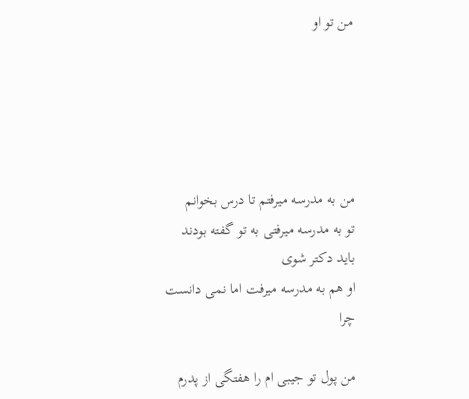من تو او





من به مدرسه میرفتم تا درس بخوانم
تو به مدرسه میرفتی به تو گفته بودند باید دکتر شوی
او هم به مدرسه میرفت اما نمی دانست چرا

من پول تو جیبی ام را هفتگی از پدرم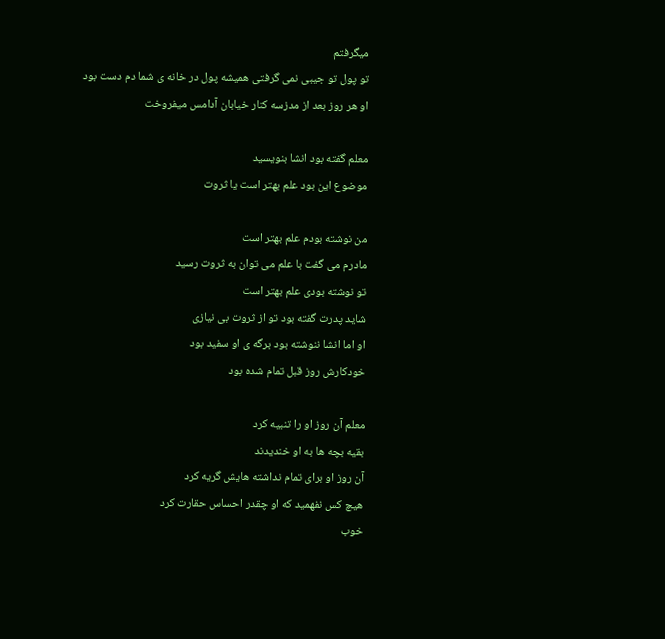میگرفتم
تو پول تو جیبی نمی گرفتی همیشه پول در خانه ی شما دم دست بود
او هر روز بعد از مدزسه کنار خیابان آدامس میفروخت

معلم گفته بود انشا بنویسید
موضوع این بود علم بهتر است یا ثروت

من نوشته بودم علم بهتر است
مادرم می گفت با علم می توان به ثروت رسید
تو نوشته بودی علم بهتر است
شاید پدرت گفته بود تو از ثروت بی نیازی
او اما انشا ننوشته بود برگه ی او سفید بود
خودکارش روز قبل تمام شده بود

معلم آن روز او را تنبیه کرد
بقیه بچه ها به او خندیدند
آن روز او برای تمام نداشته هایش گریه کرد
هیچ کس نفهمید که او چقدر احساس حقارت کرد
خوب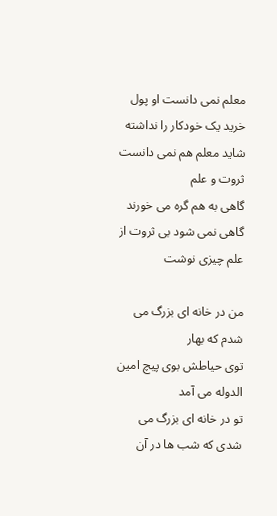معلم نمی دانست او پول خرید یک خودکار را نداشته
شاید معلم هم نمی دانست ثروت و علم
گاهی به هم گره می خورند
گاهی نمی شود بی ثروت از علم چیزی نوشت

من در خانه ای بزرگ می شدم که بهار
توی حیاطش بوی پیچ امین الدوله می آمد
تو در خانه ای بزرگ می شدی که شب ها در آن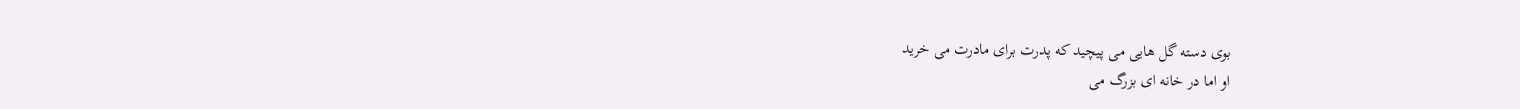بوی دسته گل هایی می پیچید که پدرت برای مادرت می خرید
او اما در خانه ای بزرگ می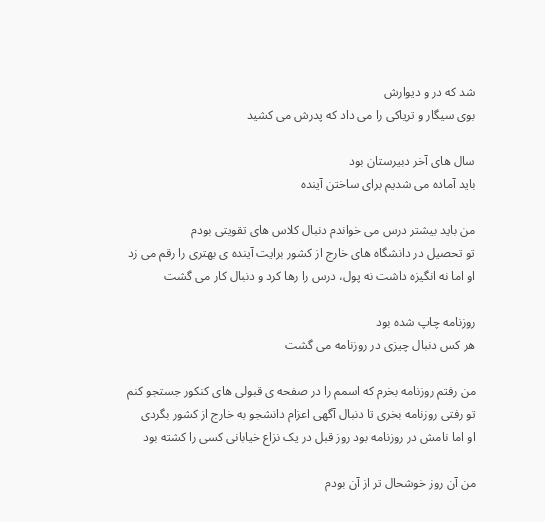شد که در و دیوارش
بوی سیگار و تریاکی را می داد که پدرش می کشید

سال های آخر دبیرستان بود
باید آماده می شدیم برای ساختن آینده

من باید بیشتر درس می خواندم دنبال کلاس های تقویتی بودم
تو تحصیل در دانشگاه های خارج از کشور برایت آینده ی بهتری را رقم می زد
او اما نه انگیزه داشت نه پول، درس را رها کرد و دنبال کار می گشت

روزنامه چاپ شده بود
هر کس دنبال چیزی در روزنامه می گشت

من رفتم روزنامه بخرم که اسمم را در صفحه ی قبولی های کنکور جستجو کنم
تو رفتی روزنامه بخری تا دنبال آگهی اعزام دانشجو به خارج از کشور بگردی
او اما نامش در روزنامه بود روز قبل در یک نزاع خیابانی کسی را کشته بود

من آن روز خوشحال تر از آن بودم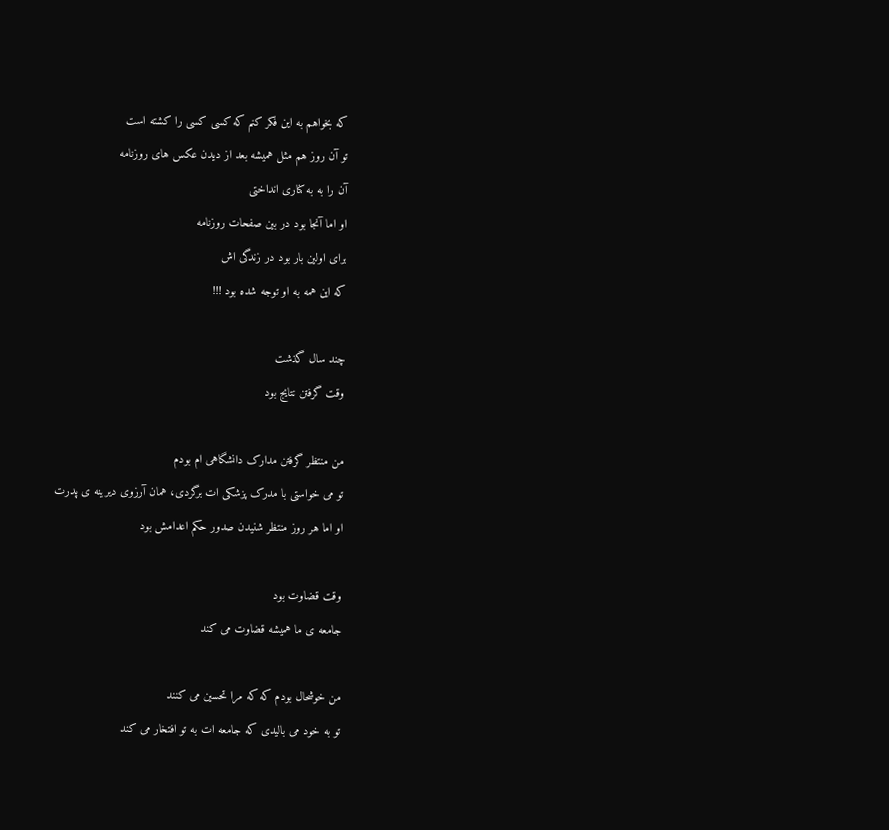که بخواهم به این فکر کنم که کسی کسی را کشته است
تو آن روز هم مثل همیشه بعد از دیدن عکس های روزنامه
آن را به به کناری انداختی
او اما آنجا بود در بین صفحات روزنامه
برای اولین بار بود در زندگی اش
که این همه به او توجه شده بود !!!

چند سال گذشت
وقت گرفتن نتایج بود

من منتظر گرفتن مدارک دانشگاهی ام بودم
تو می خواستی با مدرک پزشکی ات برگردی، همان آرزوی دیرینه ی پدرت
او اما هر روز منتظر شنیدن صدور حکم اعدامش بود

وقت قضاوت بود
جامعه ی ما همیشه قضاوت می کند

من خوشحال بودم که که مرا تحسین می کنند
تو به خود می بالیدی که جامعه ات به تو افتخار می کند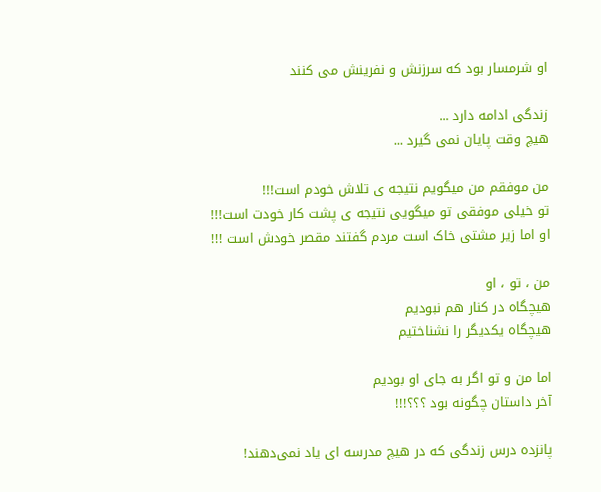او شرمسار بود که سرزنش و نفرینش می کنند

زندگی ادامه دارد ...
هیچ وقت پایان نمی گیرد ...

من موفقم من میگویم نتیجه ی تلاش خودم است!!!
تو خیلی موفقی تو میگویی نتیجه ی پشت کار خودت است!!!
او اما زیر مشتی خاک است مردم گفتند مقصر خودش است !!!

من ، تو ، او
هیچگاه در کنار هم نبودیم
هیچگاه یکدیگر را نشناختیم

اما من و تو اگر به جای او بودیم
آخر داستان چگونه بود ؟؟؟!!!

پانزده درس زندگی كه در هیچ مدرسه ای یاد نمی‌دهند!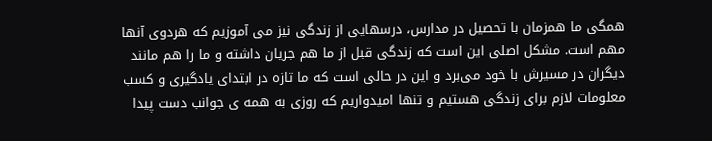همگی ما همزمان با تحصیل در مدارس، درسهایی از زندگی نیز می آموزیم كه هردوی آنها مهم است. مشكل اصلی این است كه زندگی قبل از ما هم جریان داشته و ما را هم مانند دیگران در مسیرش با خود می‌برد و این در حالی است كه ما تازه در ابتدای یادگیری و كسب معلومات لازم برای زندگی هستیم و تنها امیدواریم كه روزی به همه ی جوانب دست پیدا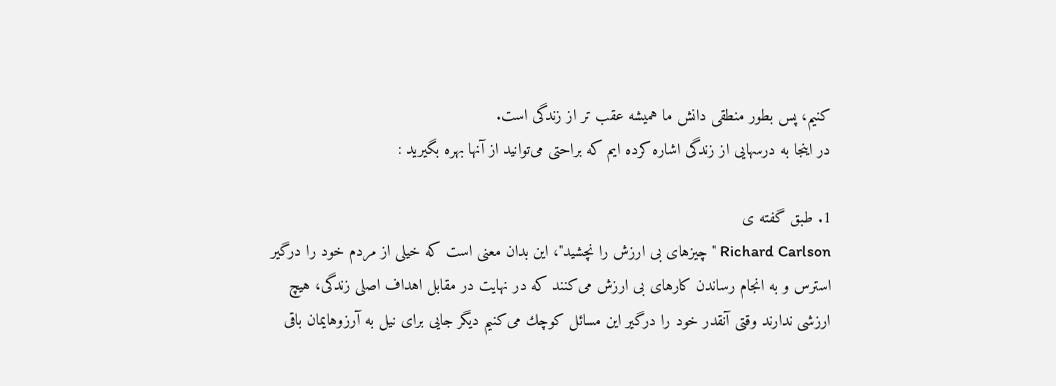كنیم، پس بطور منطقی دانش ما همیشه عقب تر از زندگی است.
در اینجا به درسهایی از زندگی اشاره كرده ایم كه براحتی می‌توانید از آنها بهره بگیرید :

1. طبق گفته ی
Richard Carlson "چیزهای بی ارزش را نچشید"، این بدان معنی است كه خیلی از مردم خود را درگیر استرس و به انجام رساندن كارهای بی ارزش می‌كنند كه در نهایت در مقابل اهداف اصلی زندگی، هیچ ارزشی ندارند وقتی آنقدر خود را درگیر این مسائل كوچك می‌كنیم دیگر جایی برای نیل به آرزوهایمان باقی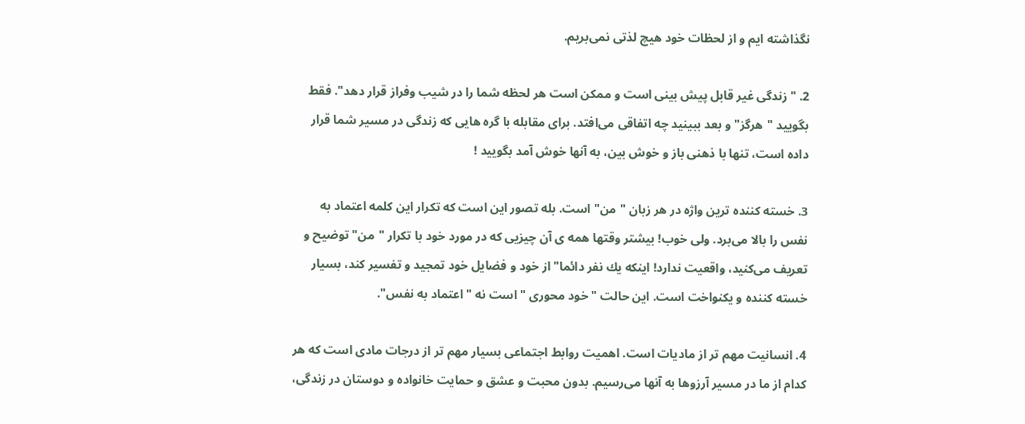نگذاشته ایم و از لحظات خود هیچ لذتی نمی‌بریم.

2. "زندگی غیر قابل پیش بینی است و ممكن است هر لحظه شما را در شیب وفراز قرار دهد". فقط بگویید "هرگز" و بعد ببینید چه اتفاقی می‌افتد. برای مقابله با گره هایی كه زندگی در مسیر شما قرار داده است، تنها با ذهنی باز و خوش بین، به آنها خوش آمد بگویید !

3. خسته كننده ترین واژه در هر زبان "من" است. بله تصور این است كه تكرار این كلمه اعتماد به نفس را بالا می‌برد. ولی خوب! بیشتر وقتها همه ی آن چیزیی كه در مورد خود با تكرار "من" توضیح و تعریف می‌كنید، واقعیت ندارد! اینكه یك نفر دائما" از خود و فضایل خود تمجید و تفسیر كند، بسیار خسته كننده و یكنواخت است. این حالت "خود محوری " است نه "اعتماد به نفس".

4. انسانیت مهم تر از مادیات است. اهمیت روابط اجتماعی بسیار مهم تر از درجات مادی است كه هر كدام از ما در مسیر آرزوها به آنها می‌رسیم. بدون محبت و عشق و حمایت خانواده و دوستان در زندگی،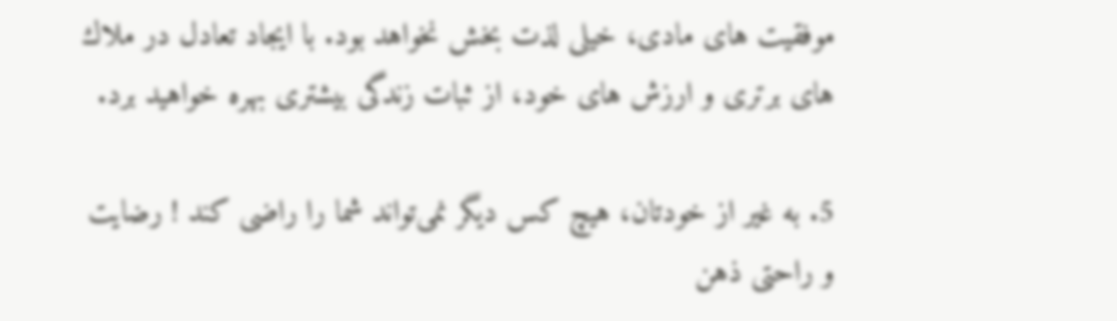موفقیت های مادی، خیلی لذت بخش نخواهد بود. با ایجاد تعادل در ملاك های برتری و ارزش های خود، از ثبات زندگی بیشتری بهره خواهید برد.

5. به غیر از خودتان، هیچ كس دیگر نمی‌تواند شما را راضی كند ! رضایت و راحتی ذهن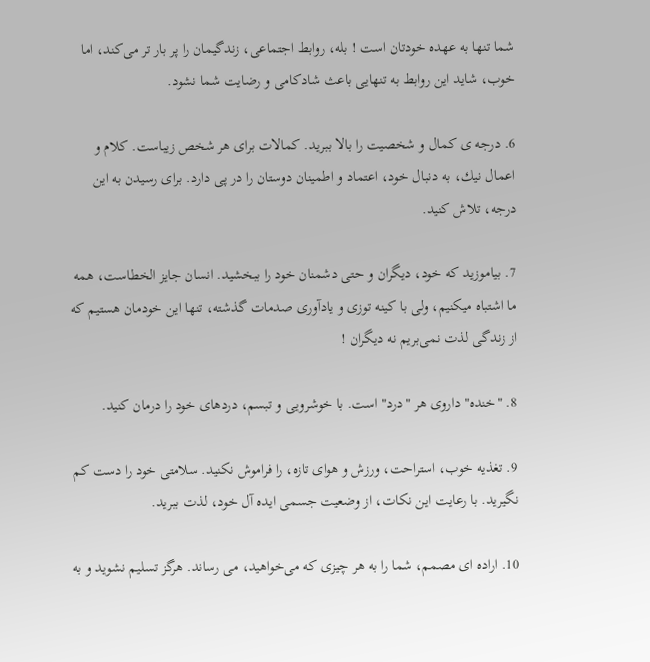شما تنها به عهده خودتان است ! بله، روابط اجتماعی، زندگیمان را پر بار تر می‌كند، اما خوب، شاید این روابط به تنهایی باعث شادكامی و رضایت شما نشود.

6. درجه ی كمال و شخصیت را بالا ببرید. كمالات برای هر شخص زیباست. كلام و اعمال نیك، به دنبال خود، اعتماد و اطمینان دوستان را در پی دارد. برای رسیدن به این درجه، تلاش كنید.

7. بیاموزید كه خود، دیگران و حتی دشمنان خود را ببخشید. انسان جایز الخطاست، همه ما اشتباه میكنیم، ولی با كینه توزی و یادآوری صدمات گذشته، تنها این خودمان هستیم كه از زندگی لذت نمی‌بریم نه دیگران !

8. "خنده" داروی هر "درد" است. با خوشرویی و تبسم، دردهای خود را درمان كنید.

9. تغذیه خوب، استراحت، ورزش و هوای تازه، را فراموش نكنید. سلامتی خود را دست كم نگیرید. با رعایت این نكات، از وضعیت جسمی ایده آل خود، لذت ببرید.

10. اراده ای مصمم، شما را به هر چیزی كه می‌‌خواهید، می رساند. هرگز تسلیم نشوید و به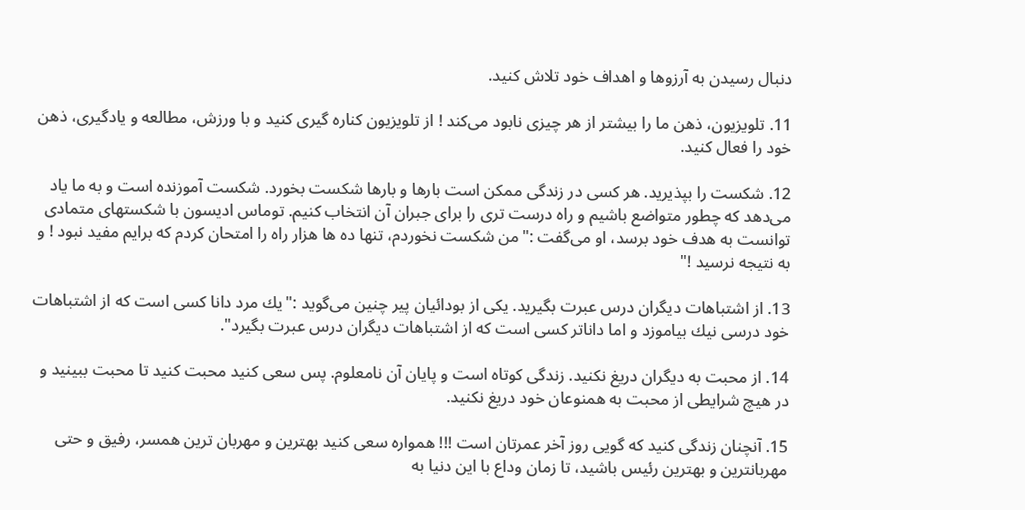دنبال رسیدن به آرزوها و اهداف خود تلاش كنید.

11. تلویزیون، ذهن ما را بیشتر از هر چیزی نابود می‌كند ! از تلویزیون كناره گیری كنید و با ورزش، مطالعه و یادگیری، ذهن خود را فعال كنید.

12. شكست را بپذیرید. هر كسی در زندگی ممكن است بارها و بارها شكست بخورد. شكست آموزنده است و به ما یاد می‌دهد كه چطور متواضع باشیم و راه درست تری را برای جبران آن انتخاب كنیم. توماس ادیسون با شكستهای متمادی توانست به هدف خود برسد، او می‌گفت :"من شكست نخوردم، تنها ده ها هزار راه را امتحان كردم كه برایم مفید نبود ! و به نتیجه نرسید !"

13. از اشتباهات دیگران درس عبرت بگیرید. یكی از بودائیان پیر چنین می‌گوید :"یك مرد دانا كسی است كه از اشتباهات خود درسی نیك بیاموزد و اما داناتر كسی است كه از اشتباهات دیگران درس عبرت بگیرد".

14. از محبت به دیگران دریغ نكنید. زندگی كوتاه است و پایان آن نامعلوم. پس سعی كنید محبت كنید تا محبت ببینید و در هیچ شرایطی از محبت به همنوعان خود دریغ نکنید.

15. آنچنان زندگی كنید كه گویی روز آخر عمرتان است !!! همواره سعی كنید بهترین و مهربان ترین همسر، رفیق و حتی مهربانترین و بهترین رئیس باشید، تا زمان وداع با این دنیا به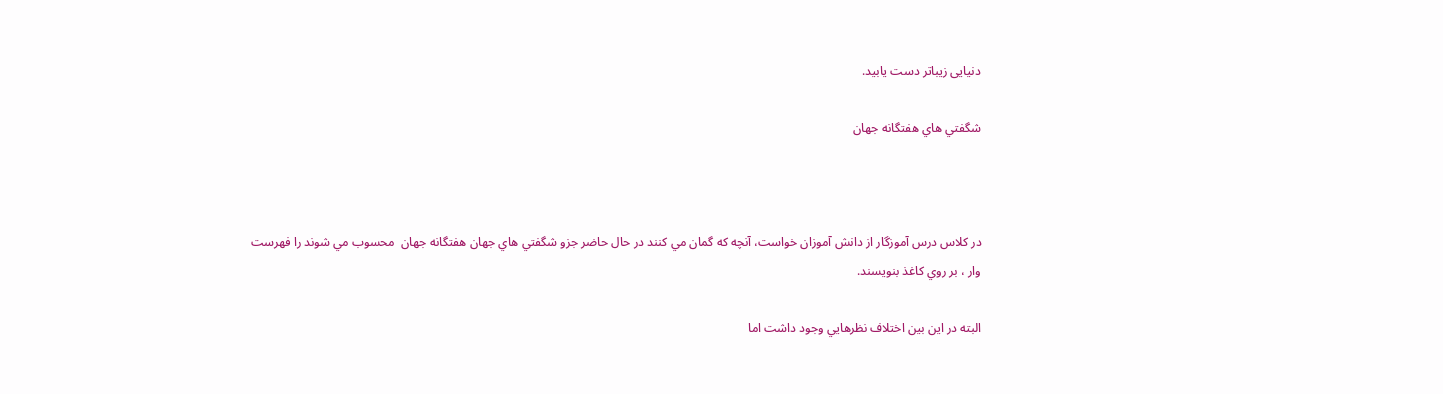دنیایی زیباتر دست یابید.

شگفتي هاي هفتگانه جهان



در كلاس درس آموزگار از دانش آموزان خواست، آنچه كه گمان مي كنند در حال حاضر جزو شگفتي هاي جهان هفتگانه جهان  محسوب مي شوند را فهرست وار ، بر روي كاغذ بنويسند.

البته در اين بين اختلاف نظرهايي وجود داشت اما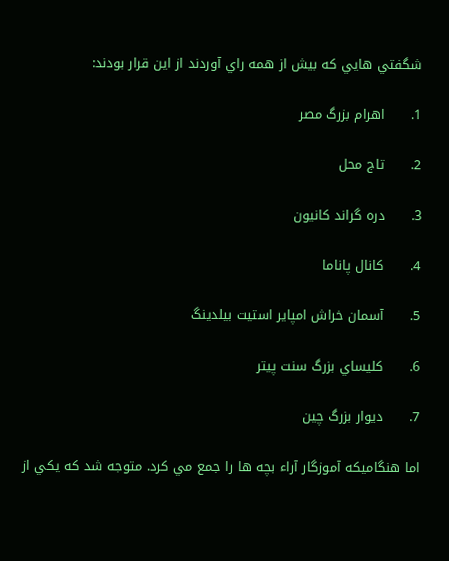شگفتي هايي كه بيش از همه راي آوردند از اين قرار بودند:

1.      اهرام بزرگ مصر

2.      تاج محل

3.      دره گراند كانيون

4.      كانال پاناما

5.      آسمان خراش امپاير استيت بيلدينگ

6.      كليساي بزرگ سنت پيتر

7.      ديوار بزرگ چين

اما هنگاميكه آموزگار آراء بچه ها را جمع مي كرد. متوجه شد كه يكي از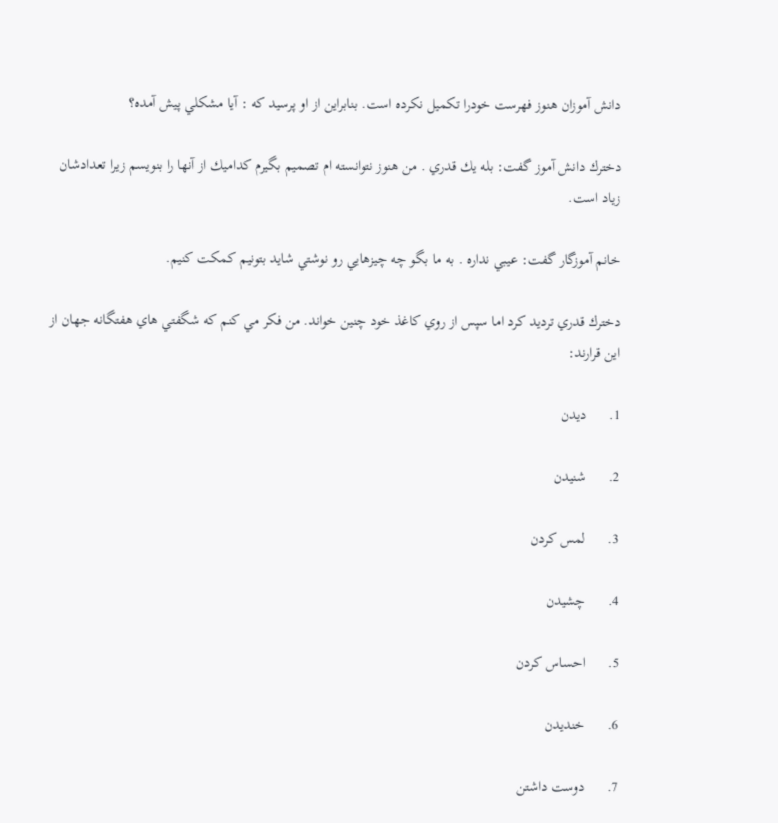دانش آموزان هنوز فهرست خودرا تكميل نكرده است. بنابراين از او پرسيد كه : آيا مشكلي پيش آمده؟

دخترك دانش آموز گفت: بله يك قدري . من هنوز نتوانسته ام تصميم بگيرم كداميك از آنها را بنويسم زيرا تعدادشان زياد است.

خانم آموزگار گفت: عيبي نداره . به ما بگو چه چيزهايي رو نوشتي شايد بتونيم كمكت كنيم.

دخترك قدري ترديد كرد اما سپس از روي كاغذ خود چنين خواند. من فكر مي كنم كه شگفتي هاي هفتگانه جهان از اين قرارند:

1.      دیدن

2.      شنيدن

3.      لمس كردن

4.      چشيدن

5.      احساس كردن

6.      خنديدن

7.      دوست داشتن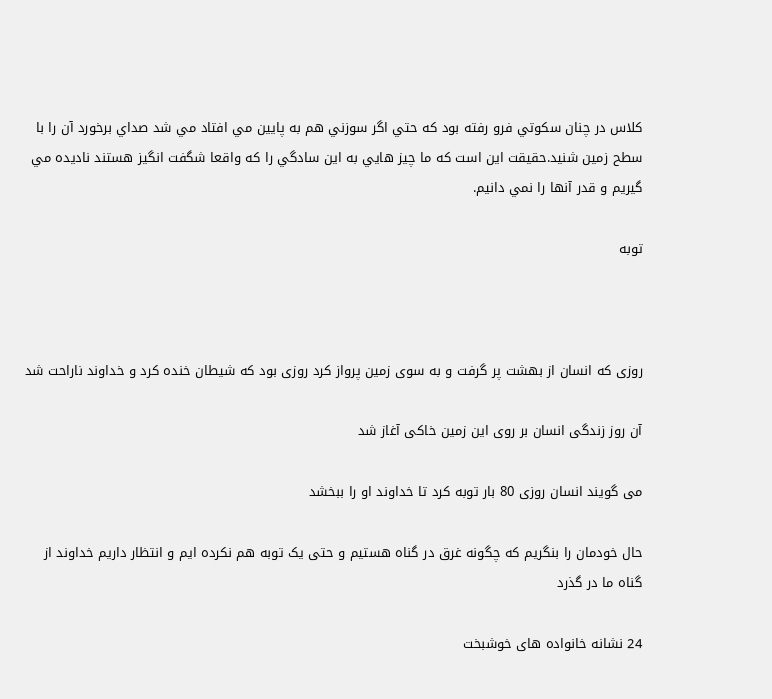كلاس در چنان سكوتي فرو رفته بود كه حتي اگر سوزني هم به پايين مي افتاد مي شد صداي برخورد آن را با سطح زمين شنيد.حقيقت اين است كه ما چيز هايي به اين سادگي را كه واقعا شگفت انگيز هستند ناديده مي گيريم و قدر آنها را نمي دانيم.

توبه



روزی که انسان از بهشت پر گرفت و به سوی زمین پرواز کرد روزی بود که شیطان خنده کرد و خداوند ناراحت شد

آن روز زندگی انسان بر روی این زمین خاکی آغاز شد

می گویند انسان روزی 80 بار توبه کرد تا خداوند او را ببخشد

حال خودمان را بنگریم که چگونه غرق در گناه هستیم و حتی یک توبه هم نکرده ایم و انتظار داریم خداوند از گناه ما در گذرد

24 نشانه خانواده های خوشبخت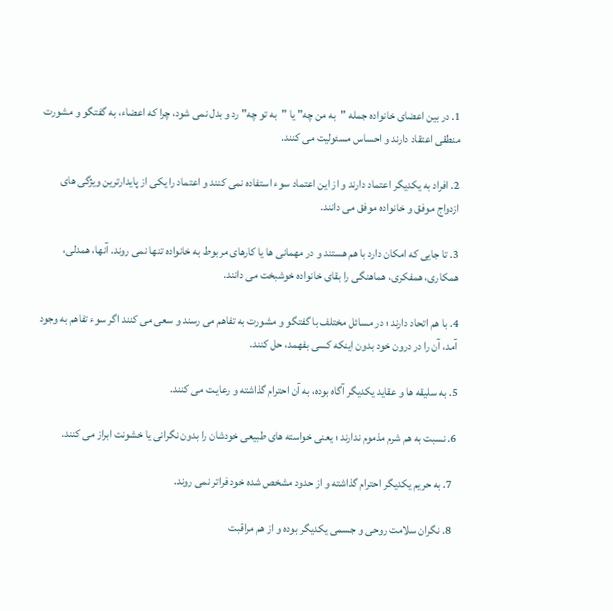1. در بین اعضای خانواده جمله "به من چه" یا "به تو چه" رد و بدل نمی شود، چرا که اعضاء، به گفتگو و مشورت منطقی اعتقاد دارند و احساس مسئولیت می کنند.

2. افراد به یکدیگر اعتماد دارند و از این اعتماد سوء استفاده نمی کنند و اعتماد را یکی از پایدارترین ویژگی های ازدواج موفق و خانواده موفق می دانند.

3. تا جایی که امکان دارد با هم هستند و در مهمانی ها یا کارهای مربوط به خانواده تنها نمی روند. آنها، همدلی، همکاری، همفکری، هماهنگی را بقای خانواده خوشبخت می دانند.

4. با هم اتحاد دارند ؛ در مسائل مختلف با گفتگو و مشورت به تفاهم می رسند و سعی می کنند اگر سوء تفاهم به وجود آمد، آن را در درون خود بدون اینکه کسی بفهمد، حل کنند.

5. به سلیقه ها و عقاید یکدیگر آگاه بوده، به آن احترام گذاشته و رعایـت می کنند.

6. نسبت به هم شرم مذموم ندارند ؛ یعنی خواسته های طبیعی خودشان را بدون نگرانی یا خشونت ابراز می کنند.

  7. به حریم یکدیگر احترام گذاشته و از حدود مشخص شده خود فراتر نمی روند.

  8. نگران سلامت روحی و جسمی یکدیگر بوده و از هم مراقبت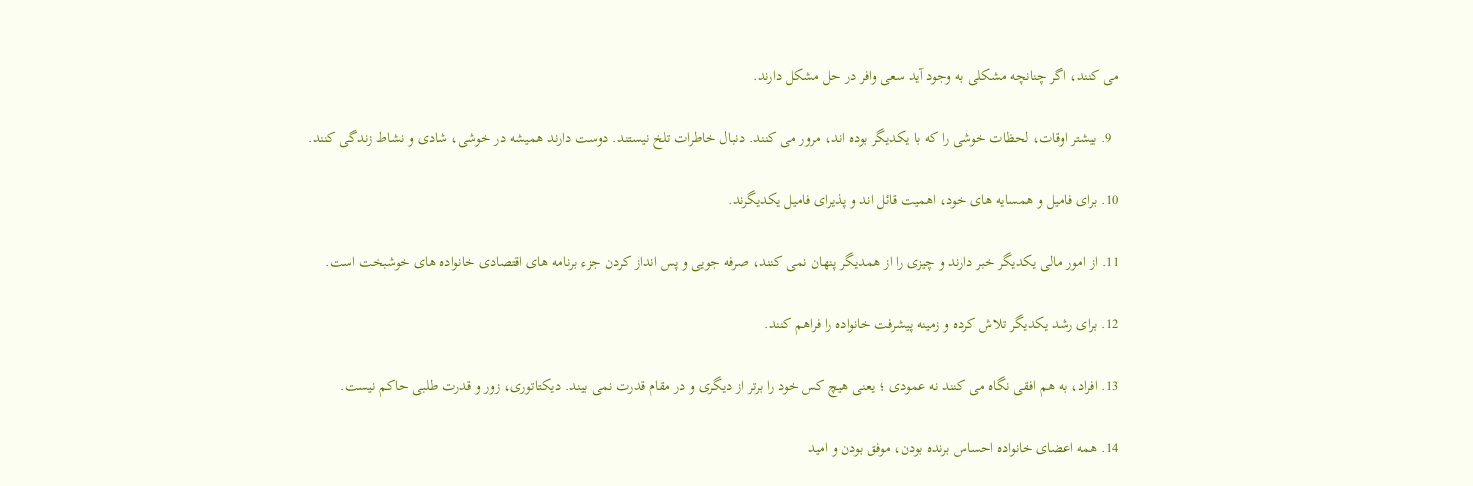می کنند، اگر چنانچه مشکلی به وجود آید سعی وافر در حل مشکل دارند.

  9. بیشتر اوقات، لحظات خوشی را که با یکدیگر بوده اند، مرور می کنند. دنبال خاطرات تلخ نیستند. دوست دارند همیشه در خوشی، شادی و نشاط زندگی کنند.

10. برای فامیل و همسایه های خود، اهمیت قائل اند و پذیرای فامیل یکدیگرند.

11. از امور مالی یکدیگر خبر دارند و چیزی را از همدیگر پنهان نمی کنند، صرفه جویی و پس انداز کردن جزء برنامه های اقتصادی خانواده های خوشبخت است.

12. برای رشد یکدیگر تلاش کرده و زمینه پیشرفت خانواده را فراهم کنند.

13. افراد، به هم افقی نگاه می کنند نه عمودی ؛ یعنی هیچ کس خود را برتر از دیگری و در مقام قدرت نمی بیند. دیکتاتوری، زور و قدرت طلبی حاکم نیست.

14. همه اعضای خانواده احساس برنده بودن، موفق بودن و امید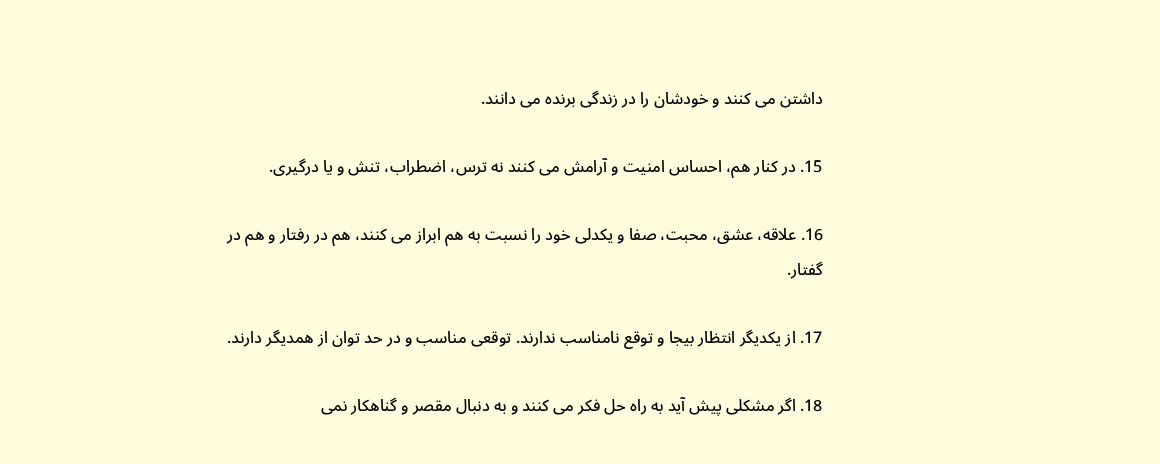داشتن می کنند و خودشان را در زندگی برنده می دانند.

15. در کنار هم، احساس امنیت و آرامش می کنند نه ترس، اضطراب، تنش و یا درگیری.

16. علاقه، عشق، محبت، صفا و یکدلی خود را نسبت به هم ابراز می کنند، هم در رفتار و هم در گفتار.

17. از یکدیگر انتظار بیجا و توقع نامناسب ندارند. توقعی مناسب و در حد توان از همدیگر دارند.

18. اگر مشکلی پیش آید به راه حل فکر می کنند و به دنبال مقصر و گناهکار نمی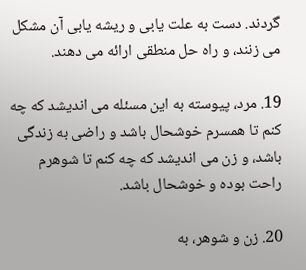گردند. دست به علت یابی و ریشه یابی آن مشکل می زنند، و راه حل منطقی ارائه می دهند.

19. مرد، پیوسته به این مسئله می اندیشد که چه کنم تا همسرم خوشحال باشد و راضی به زندگی باشد، و زن می اندیشد که چه کنم تا شوهرم راحت بوده و خوشحال باشد.

20. زن و شوهر، به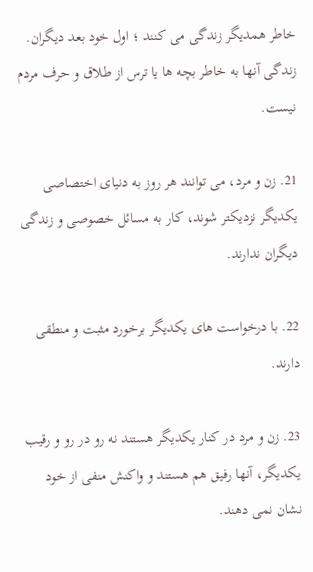خاطر همدیگر زندگی می کنند ؛ اول خود بعد دیگران. زندگی آنها به خاطر بچه ها یا ترس از طلاق و حرف مردم نیست.

21. زن و مرد، می توانند هر روز به دنیای اختصاصی یکدیگر نزدیکتر شوند، کار به مسائل خصوصی و زندگی دیگران ندارند.

22. با درخواست های یکدیگر برخورد مثبت و منطقی دارند.

23. زن و مرد در کنار یکدیگر هستند نه رو در رو و رقیب یکدیگر، آنها رفیق هم هستند و واکنش منفی از خود نشان نمی دهند.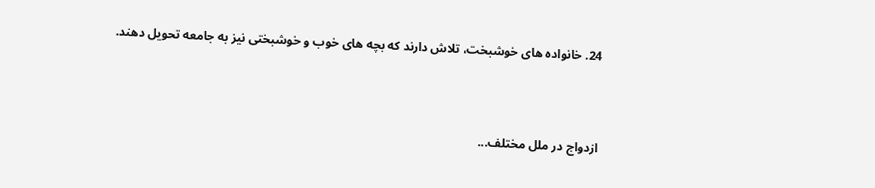24. خانواده های خوشبخت، تلاش دارند که بچه های خوب و خوشبختی نیز به جامعه تحویل دهند.



ازدواج در ملل مختلف...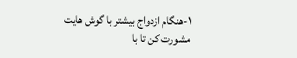١-هنگام ازدواج بيشتر با گوش هايت مشورت كن تا با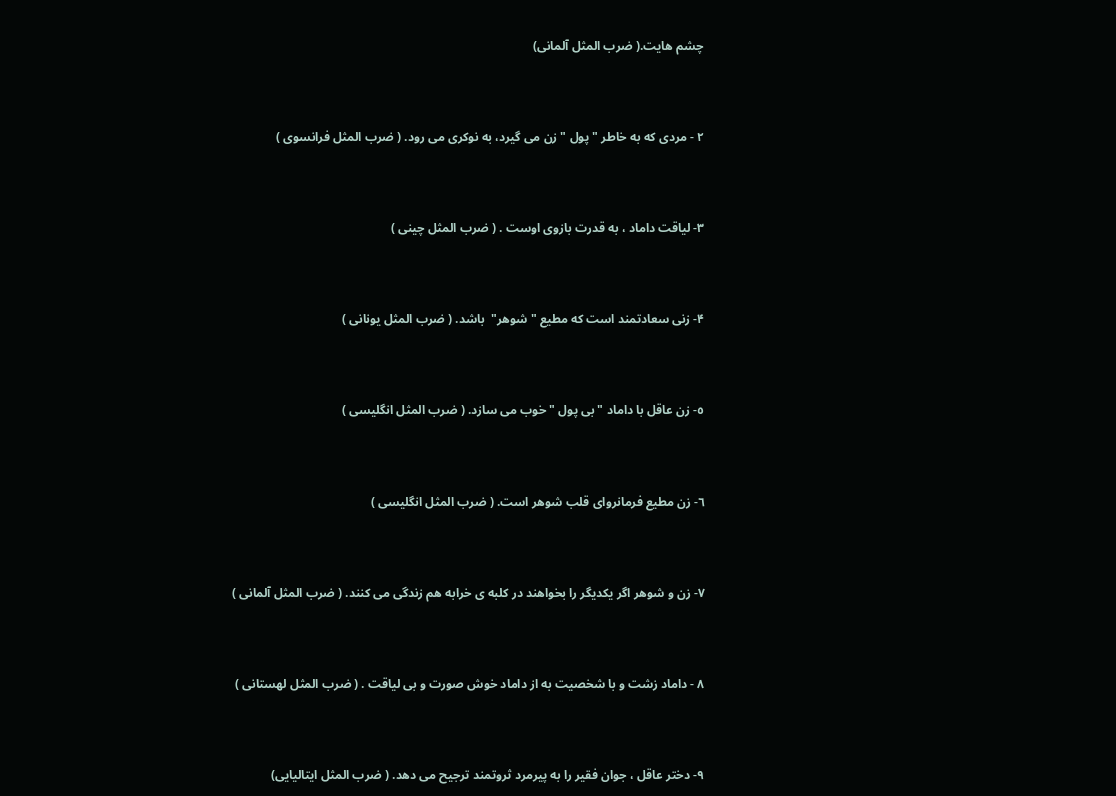چشم هايت.( ضرب المثل آلمانی)



٢ - مردی كه به خاطر " پول " زن می گيرد، به نوكری می رود. ( ضرب المثل فرانسوی )



۳- لياقت داماد ، به قدرت بازوی اوست . ( ضرب المثل چينی )



۴- زنی سعادتمند است كه مطيع " شوهر"  باشد. ( ضرب المثل يونانی )



٥- زن عاقل با داماد " بی پول " خوب می سازد. ( ضرب المثل انگليسی )



٦- زن مطيع فرمانروای قلب شوهر است. ( ضرب المثل انگليسی )



٧- زن و شوهر اگر يكديگر را بخواهند در كلبه ی خرابه هم زندگی می كنند. ( ضرب المثل آلمانی )



٨ - داماد زشت و با شخصيت به از داماد خوش صورت و بی لياقت . ( ضرب المثل لهستانی )



٩- دختر عاقل ، جوان فقير را به پيرمرد ثروتمند ترجيح می دهد. ( ضرب المثل ايتاليايی)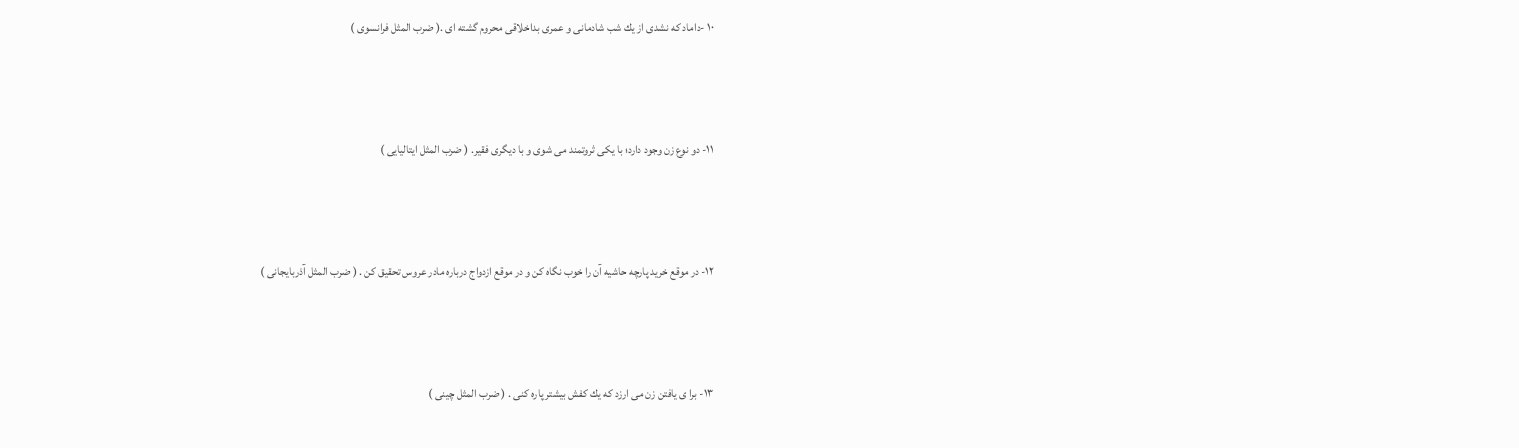١٠ -داماد كه نشدی از يك شب شادمانی و عمری بداخلاقی محروم گشته ای .( ضرب المثل فرانسوی )



١١- دو نوع زن وجود دارد؛ با يكی ثروتمند می شوی و با ديگری فقير. ( ضرب المثل ايتاليايی )



١٢- در موقع خريد پارچه حاشيه آن را خوب نگاه كن و در موقع ازدواج درباره مادر عروس تحقيق كن . ( ضرب المثل آذربايجانی )



١٣- برا ی يافتن زن می ارزد كه يك كفش بيشتر پاره كنی . ( ضرب المثل چينی )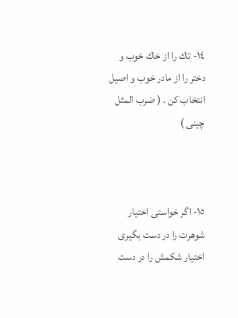١٤- تاك را از خاك خوب و دختر را از مادر خوب و اصيل انتخاب كن . ( ضرب المثل چينی )



١٥- اگر خواستی اختيار شوهرت را در دست بگيری اختيار شكمش را در دست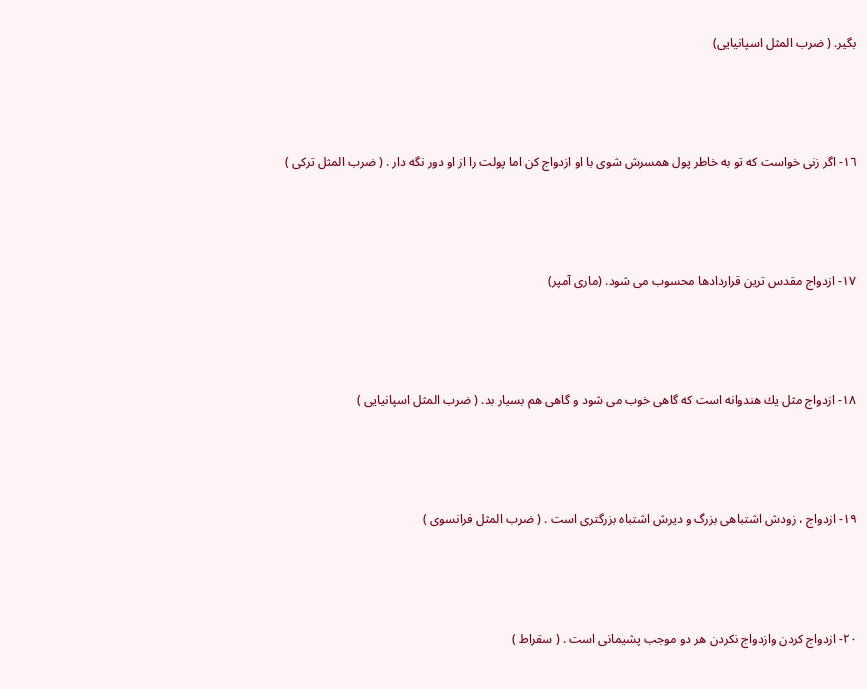بگير. ( ضرب المثل اسپانيايی)



١٦- اگر زنی خواست كه تو به خاطر پول همسرش شوی با او ازدواج كن اما پولت را از او دور نگه دار . ( ضرب المثل تركی )



١٧- ازدواج مقدس ترين قراردادها محسوب می شود. (ماری آمپر)



١٨- ازدواج مثل يك هندوانه است كه گاهی خوب می شود و گاهی هم بسيار بد. ( ضرب المثل اسپانيايی )



١٩- ازدواج ، زودش اشتباهی بزرگ و ديرش اشتباه بزرگتری است . ( ضرب المثل فرانسوی )



٢٠- ازدواج كردن وازدواج نكردن هر دو موجب پشيمانی است . ( سقراط )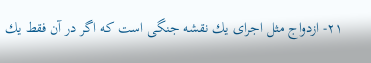٢١- ازدواج مثل اجرای يك نقشه جنگی است كه اگر در آن فقط يك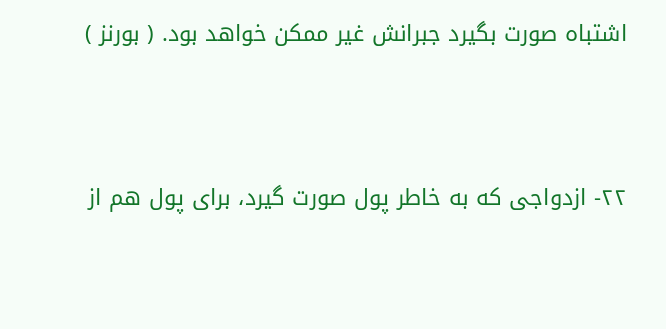اشتباه صورت بگيرد جبرانش غير ممكن خواهد بود. ( بورنز )



٢٢- ازدواجی كه به خاطر پول صورت گيرد، برای پول هم از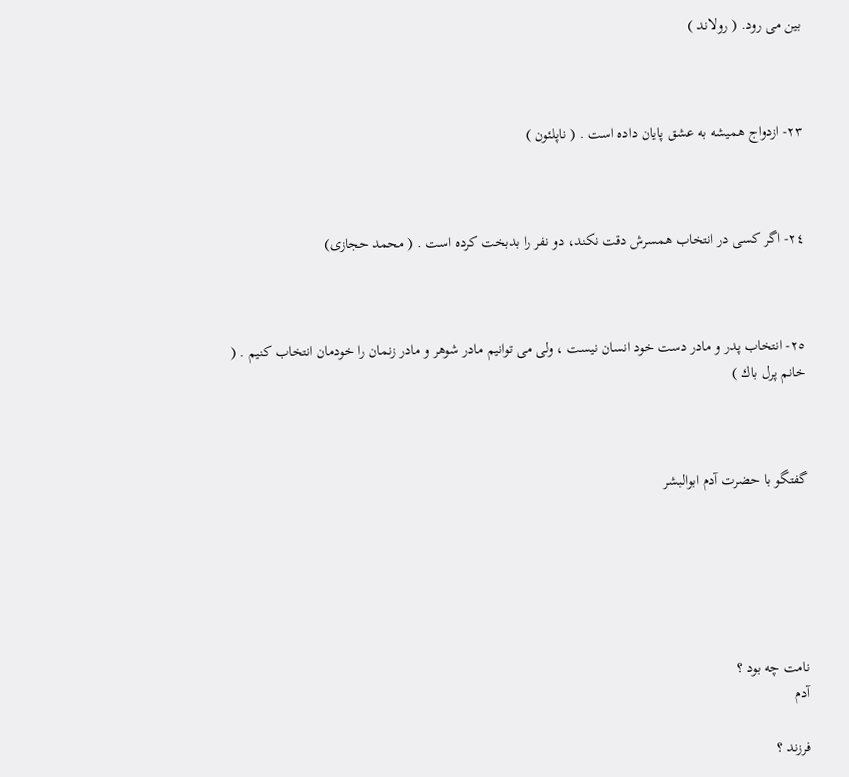بين می رود. ( رولاند )



٢٣- ازدواج هميشه به عشق پايان داده است . ( ناپلئون )



٢٤- اگر كسی در انتخاب همسرش دقت نكند، دو نفر را بدبخت كرده است . ( محمد حجازی)



٢٥- انتخاب پدر و مادر دست خود انسان نيست ، ولی می توانيم مادر شوهر و مادر زنمان را خودمان انتخاب كنيم . ( خانم پرل باك )



گفتگو با حضرت آدم ابوالبشر






نامت چه بود ؟
آدم

فرزند ؟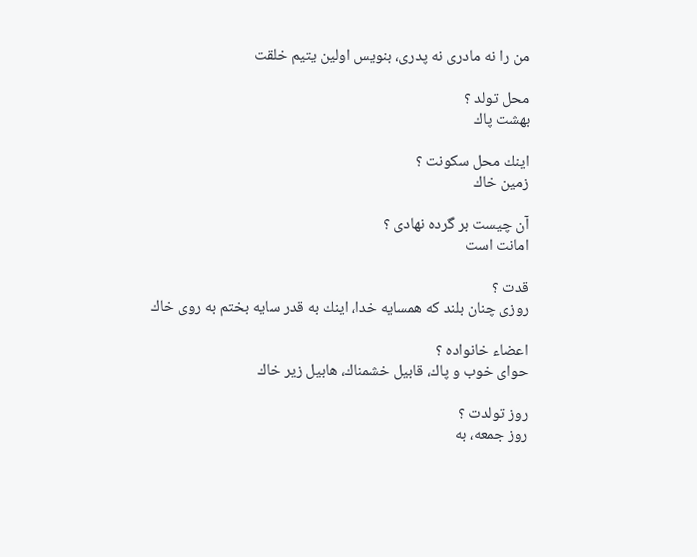من را نه مادری نه پدری، بنویس اولین یتیم خلقت

محل تولد ؟
بهشت پاك

اینك محل سكونت ؟
زمین خاك

آن چیست بر گرده نهادی ؟
امانت است

قدت ؟
روزی چنان بلند كه همسایه خدا، اینك به قدر سایه بختم به روی خاك

اعضاء خانواده ؟
حوای خوب و پاك، قابیل خشمناك، هابیل زیر خاك

روز تولدت ؟
روز جمعه، به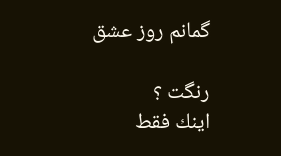گمانم روز عشق

رنگت ؟
اینك فقط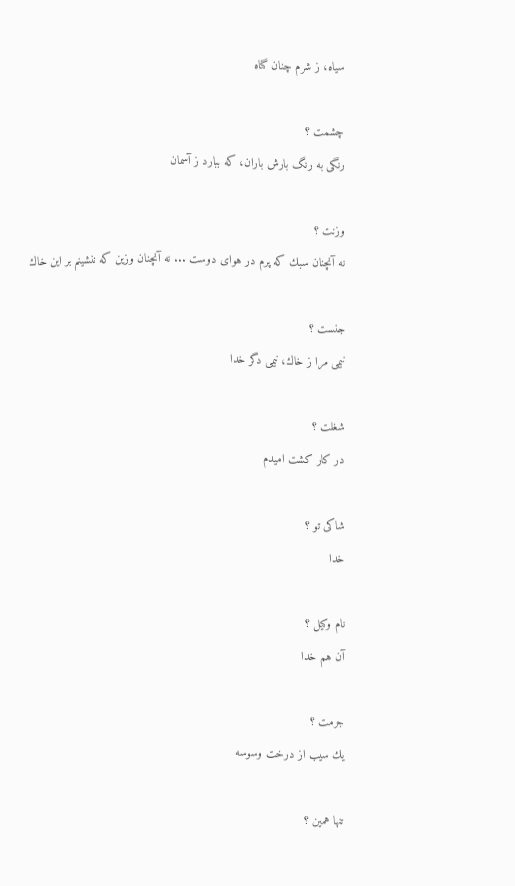سیاه، ز شرم چنان گناه

چشمت ؟
رنگی به رنگ بارش باران، كه ببارد ز آسمان

وزنت ؟
نه آنچنان سبك كه پرم در هوای دوست ... نه آنچنان وزین كه ننشینم بر این خاك

جنست ؟
نیمی مرا ز خاك، نیمی دگر خدا

شغلت ؟
در كار كشت امیدم

شاكی تو ؟
خدا

نام وكیل ؟
آن هم خدا

جرمت ؟
یك سیب از درخت وسوسه

تنها همین ؟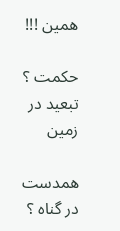همین !!!

حكمت ؟
تبعید در زمین

همدست در گناه ؟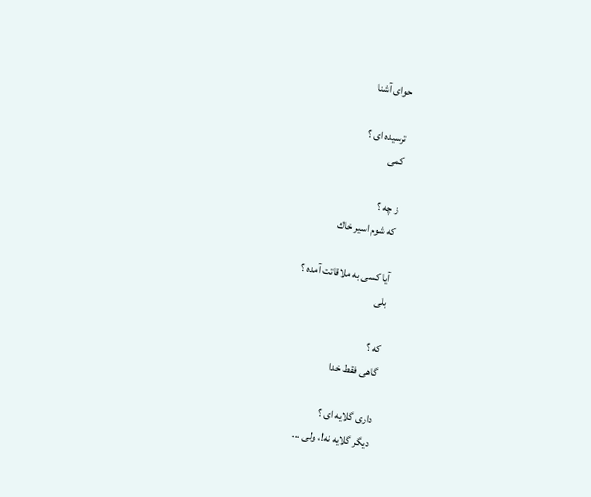حوای آشنا

ترسیده ای ؟
كمی

ز چه ؟
كه شوم اسیر خاك

آیا كسی به ملاقاتت آمده ؟
بلی

كه ؟
گاهی فقط خدا

داری گلایه ای ؟
دیگر گلایه نه!، ولی ...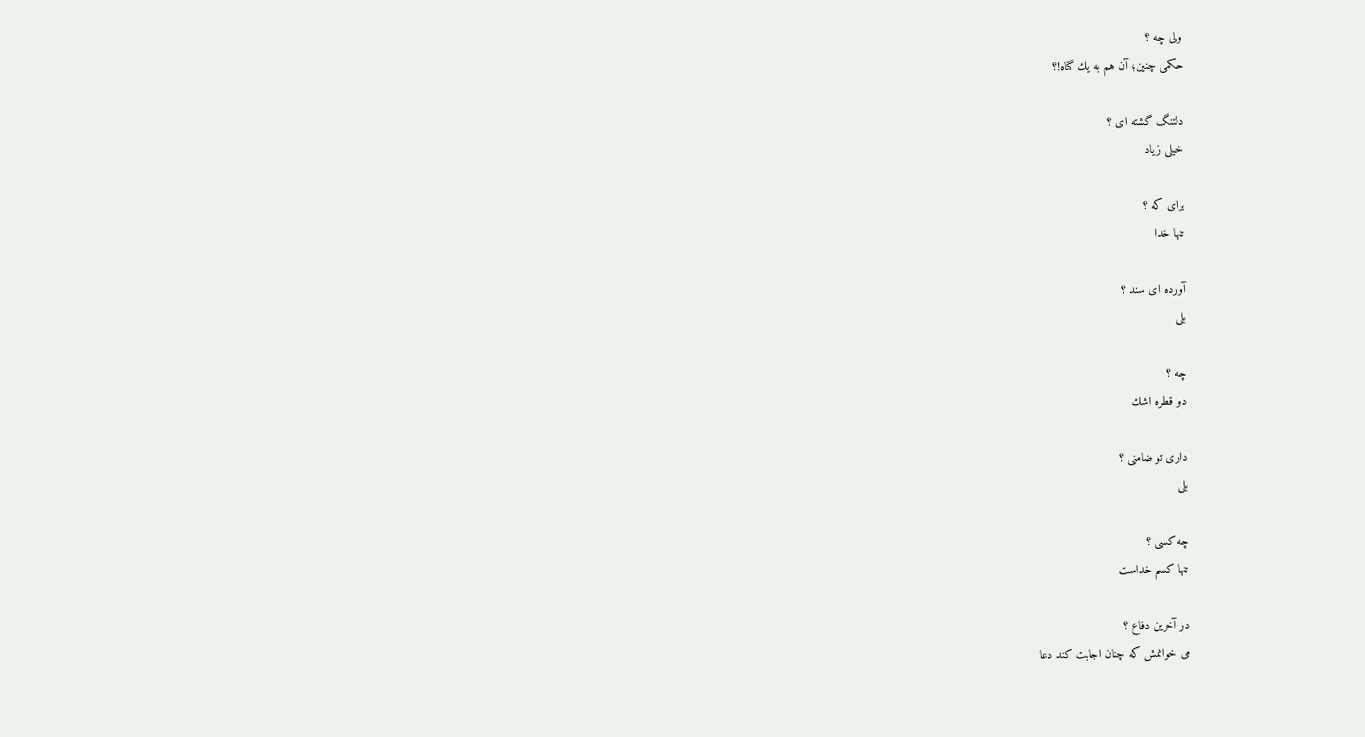ولی چه ؟
حكمی چنین؛ آن هم به یك گناه!؟

دلتنگ گشته ای ؟
خیلی زیاد

برای كه ؟
تنها خدا

آورده ای سند ؟
بلی

چه ؟
دو قطره اشك

داری تو ضامنی ؟
بلی

چه كسی ؟
تنها كسم خداست

در آخرین دفاع ؟
می خوانمش كه چنان اجابت كند دعا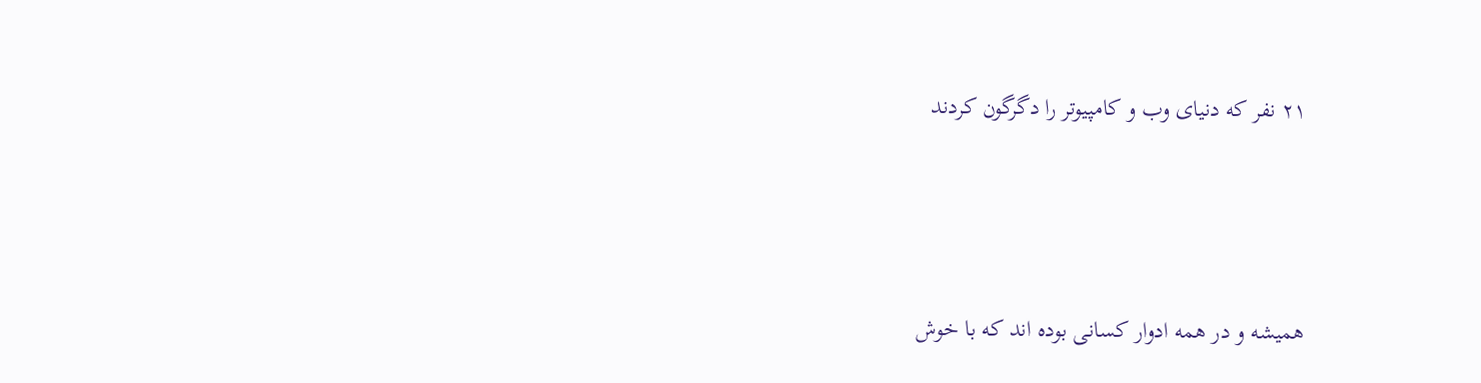۲۱ نفر که دنیای وب و کامپیوتر را دگرگون کردند




همیشه و در همه ادوار کسانی بوده اند که با خوش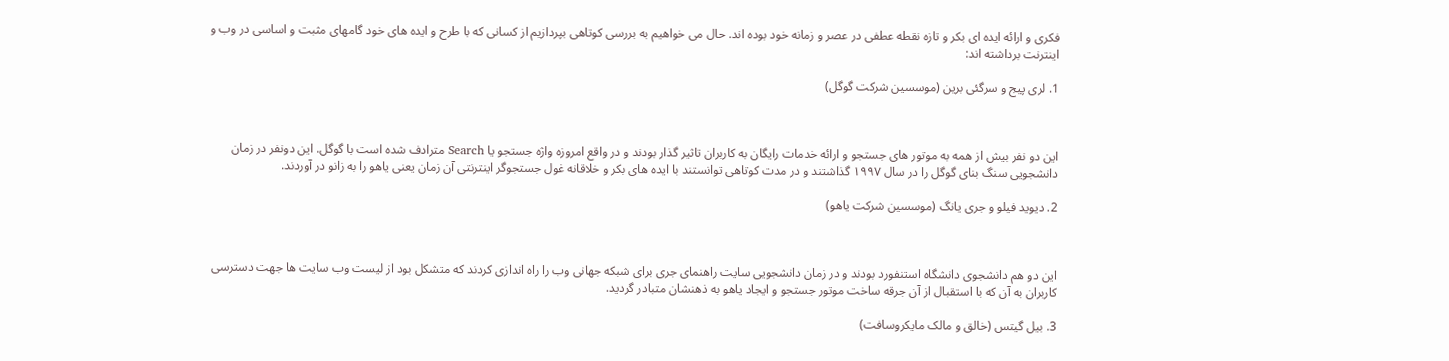فکری و ارائه ایده ای بکر و تازه نقطه عطفی در عصر و زمانه خود بوده اند. حال می خواهیم به بررسی کوتاهی بپردازیم از کسانی که با طرح و ایده های خود گامهای مثبت و اساسی در وب و اینترنت برداشته اند:

1. لری پیج و سرگئی برین (موسسین شرکت گوگل)



این دو نفر بیش از همه به موتور های جستجو و ارائه خدمات رایگان به کاربران تاثیر گذار بودند و در واقع امروزه واژه جستجو یا Search مترادف شده است با گوگل. این دونفر در زمان دانشجویی سنگ بنای گوگل را در سال ۱۹۹۷ گذاشتند و در مدت کوتاهی توانستند با ایده های بکر و خلاقانه غول جستجوگر اینترنتی آن زمان یعنی یاهو را به زانو در آوردند.

2. دیوید فیلو و جری یانگ (موسسین شرکت یاهو)



این دو هم دانشجوی دانشگاه استنفورد بودند و در زمان دانشجویی سایت راهنمای جری برای شبکه جهانی وب را راه اندازی کردند که متشکل بود از لیست وب سایت ها جهت دسترسی کاربران به آن که با استقبال از آن جرقه ساخت موتور جستجو و ایجاد یاهو به ذهنشان متبادر گردید.

3. بیل گیتس (خالق و مالک مایکروسافت)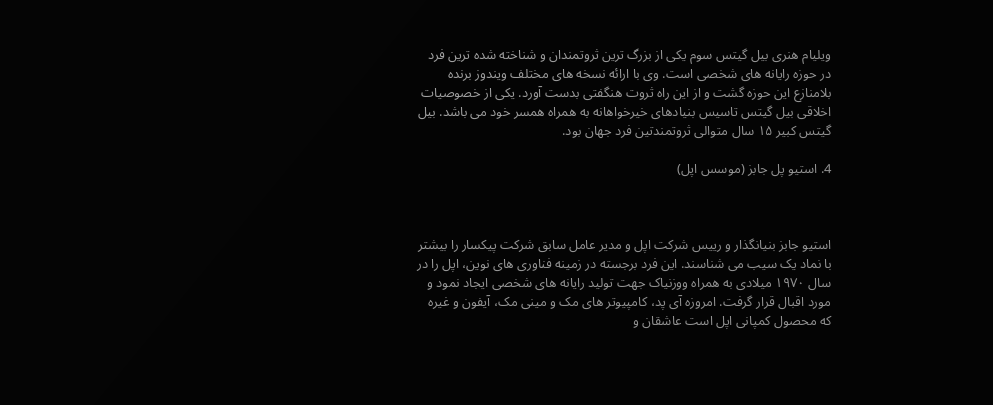ویلیام هنری بیل گیتس سوم یکی از بزرگ ترین ثروتمندان و شناخته شده ترین فرد در حوزه رایانه های شخصی است. وی با ارائه نسخه های مختلف ویندوز برنده بلامنازع این حوزه گشت و از این راه ثروت هنگفتی بدست آورد. یکی از خصوصیات اخلاقی بیل گیتس تاسیس بنیادهای خیرخواهانه به همراه همسر خود می باشد. بیل گیتس کبیر ۱۵ سال متوالی ثروتمندتین فرد جهان بود.

4. استیو پل جابز (موسس اپل)



استیو جابز بنیانگذار و رییس شرکت اپل و مدیر عامل سابق شرکت پیکسار را بیشتر با نماد یک سیب می شناسند. این فرد برجسته در زمینه فناوری های نوین، اپل را در سال ۱۹۷۰ میلادی به همراه ووزنیاک جهت تولید رایانه های شخصی ایجاد نمود و مورد اقبال قرار گرفت. امروزه آی پد، کامپیوتر های مک و مینی مک، آیفون و غیره که محصول کمپانی اپل است عاشقان و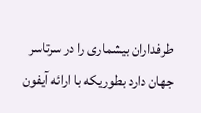طرفداران بیشماری را در سرتاسر جهان دارد بطوریکه با ارائه آیفون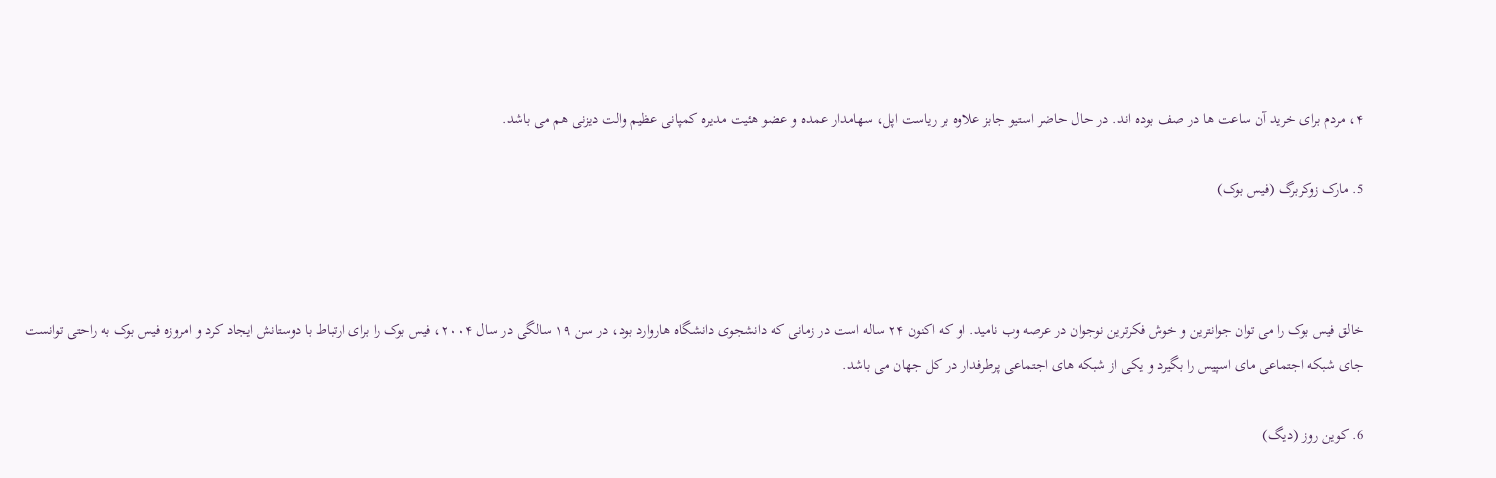۴، مردم برای خرید آن ساعت ها در صف بوده اند. در حال حاضر استیو جابز علاوه بر ریاست اپل، سهامدار عمده و عضو هئیت مدیره کمپانی عظیم والت دیزنی هم می باشد.

5. مارک زوکربرگ (فیس بوک)



خالق فیس بوک را می توان جوانترین و خوش فکرترین نوجوان در عرصه وب نامید. او که اکنون ۲۴ ساله است در زمانی که دانشجوی دانشگاه هاروارد بود، در سن ۱۹ سالگی در سال ۲۰۰۴، فیس بوک را برای ارتباط با دوستانش ایجاد کرد و امروزه فیس بوک به راحتی توانست جای شبکه اجتماعی مای اسپیس را بگیرد و یکی از شبکه های اجتماعی پرطرفدار در کل جهان می باشد.

6. کوین روز (دیگ)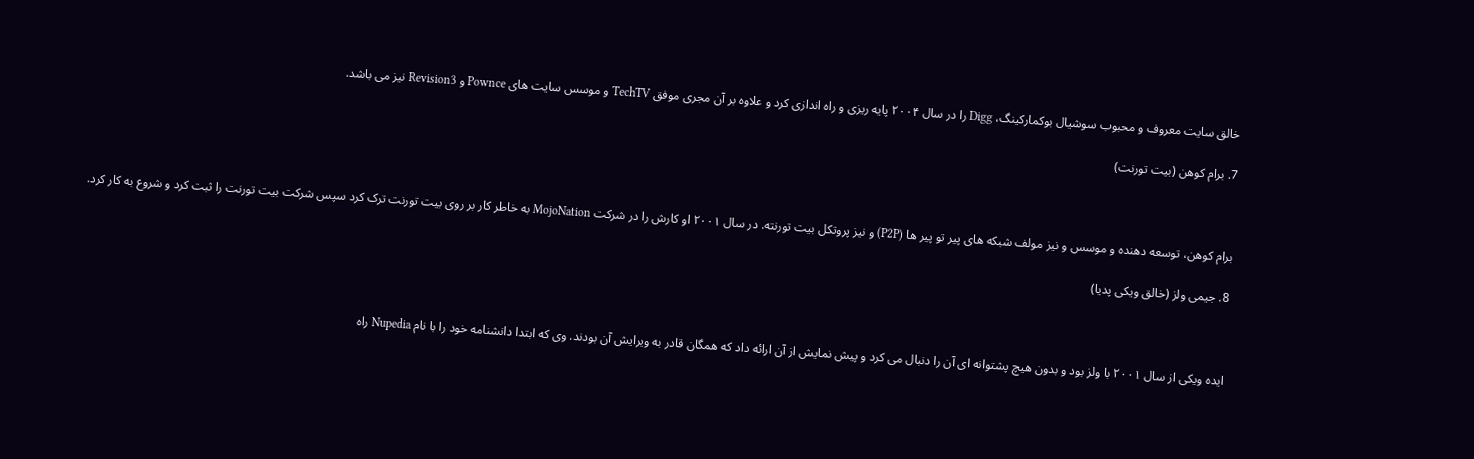خالق سایت معروف و محبوب سوشیال بوکمارکینگ، Digg را در سال ۲۰۰۴ پایه ریزی و راه اندازی کرد و علاوه بر آن مجری موفق TechTV و موسس سایت های Pownce و Revision3 نیز می باشد.

7. برام کوهن (بیت تورنت)



برام کوهن، توسعه دهنده و موسس و نیز مولف شبکه های پیر تو پیر ها (P2P) و نیز پروتکل بیت تورنته. در سال ۲۰۰۱ او کارش را در شرکت MojoNation به خاطر کار بر روی بیت تورنت ترک کرد سپس شرکت بیت تورنت را ثبت کرد و شروع به کار کرد.

8. جیمی ولز (خالق ویکی پدیا)



ایده ویکی از سال ۲۰۰۱ با ولز بود و بدون هیچ پشتوانه ای آن را دنبال می کرد و پیش نمایش از آن ارائه داد که همگان قادر به ویرایش آن بودند. وی که ابتدا دانشنامه خود را با نام Nupedia راه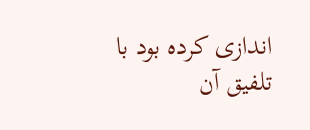اندازی کرده بود با تلفیق آن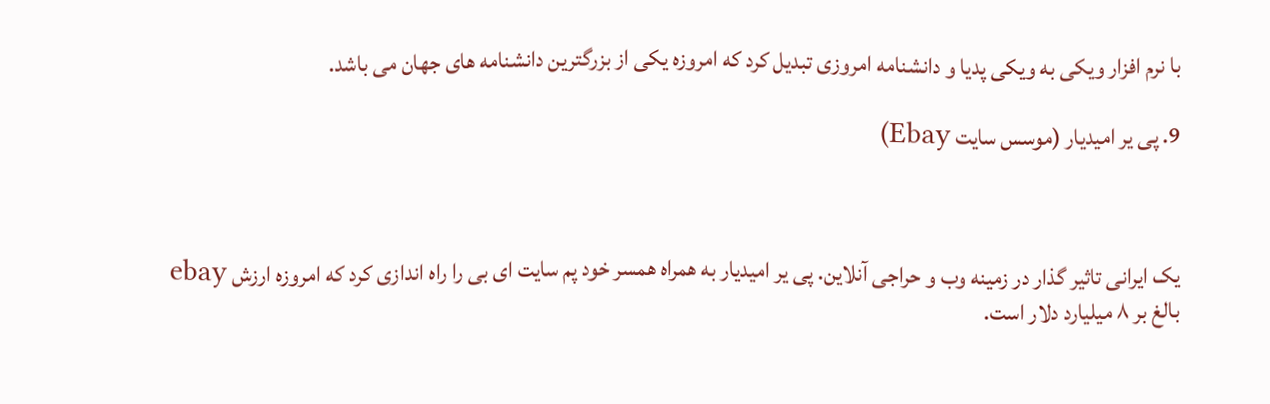با نرم افزار ویکی به ویکی پدیا و دانشنامه امروزی تبدیل کرد که امروزه یکی از بزرگترین دانشنامه های جهان می باشد.

9. پی یر امیدیار (موسس سایت Ebay)



یک ایرانی تاثیر گذار در زمینه وب و حراجی آنلاین. پی یر امیدیار به همراه همسر خود پم سایت ای بی را راه اندازی کرد که امروزه ارزش ebay بالغ بر ۸ میلیارد دلار است.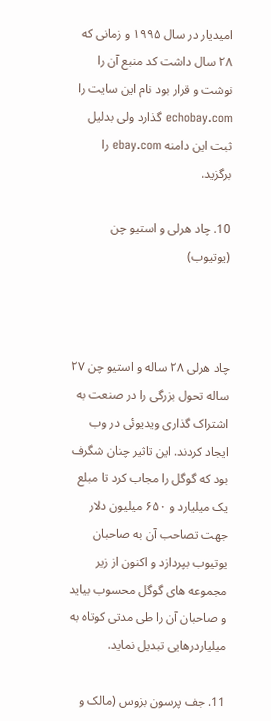امیدیار در سال ۱۹۹۵ و زمانی که ۲۸ سال داشت کد منبع آن را نوشت و قرار بود نام این سایت را echobay.com گذارد ولی بدلیل ثبت این دامنه ebay.com را برگزید.

10. چاد هرلی و استیو چن (یوتیوب)



چاد هرلی ۲۸ ساله و استیو چن ۲۷ ساله تحول بزرگی را در صنعت به اشتراک گذاری ویدیوئی در وب ایجاد کردند. این تاثیر چنان شگرف بود که گوگل را مجاب کرد تا مبلع یک میلیارد و ۶۵۰ میلیون دلار جهت تصاحب آن به صاحبان یوتیوب بپردازد و اکنون از زیر مجموعه های گوگل محسوب بیاید و صاحبان آن را طی مدتی کوتاه به میلیاردرهایی تبدیل نماید.

11. جف پرسون بزوس (مالک و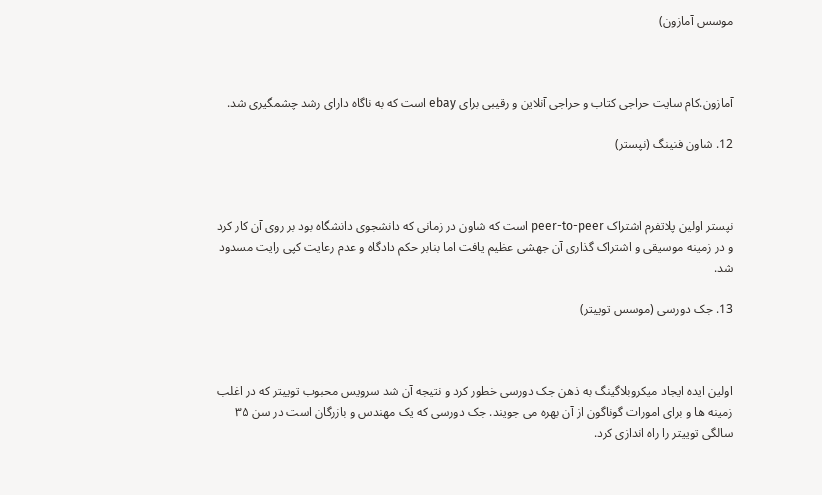موسس آمازون)



آمازون.کام سایت حراجی کتاب و حراجی آنلاین و رقیبی برای ebay است که به ناگاه دارای رشد چشمگیری شد.

12. شاون فنینگ (نپستر)



نپستر اولین پلاتفرم اشتراک peer-to-peer است که شاون در زمانی که دانشجوی دانشگاه بود بر روی آن کار کرد و در زمینه موسیقی و اشتراک گذاری آن جهشی عظیم یافت اما بنابر حکم دادگاه و عدم رعایت کپی رایت مسدود شد.

13. جک دورسی (موسس توییتر)



اولین ایده ایجاد میکروبلاگینگ به ذهن جک دورسی خطور کرد و نتیجه آن شد سرویس محبوب توییتر که در اغلب زمینه ها و برای امورات گوناگون از آن بهره می جویند. جک دورسی که یک مهندس و بازرگان است در سن ۳۵ سالگی توییتر را راه اندازی کرد.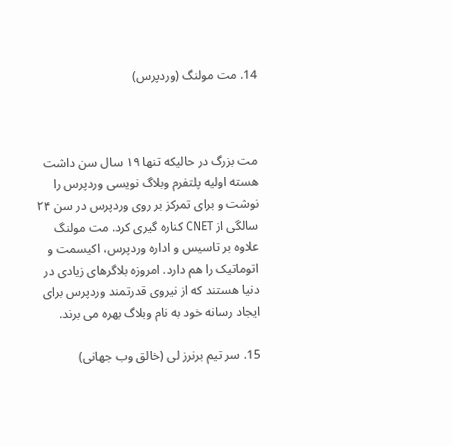14. مت مولنگ (وردپرس)



مت بزرگ در حالیکه تنها ۱۹ سال سن داشت هسته اولیه پلتفرم وبلاگ نویسی وردپرس را نوشت و برای تمرکز بر روی وردپرس در سن ۲۴ سالگی از CNET کناره گیری کرد. مت مولنگ علاوه بر تاسیس و اداره وردپرس، اکیسمت و اتوماتیک را هم دارد. امروزه بلاگرهای زیادی در دنیا هستند که از نیروی قدرتمند وردپرس برای ایجاد رسانه خود به نام وبلاگ بهره می برند.

15. سر تیم برنرز لی (خالق وب جهانی)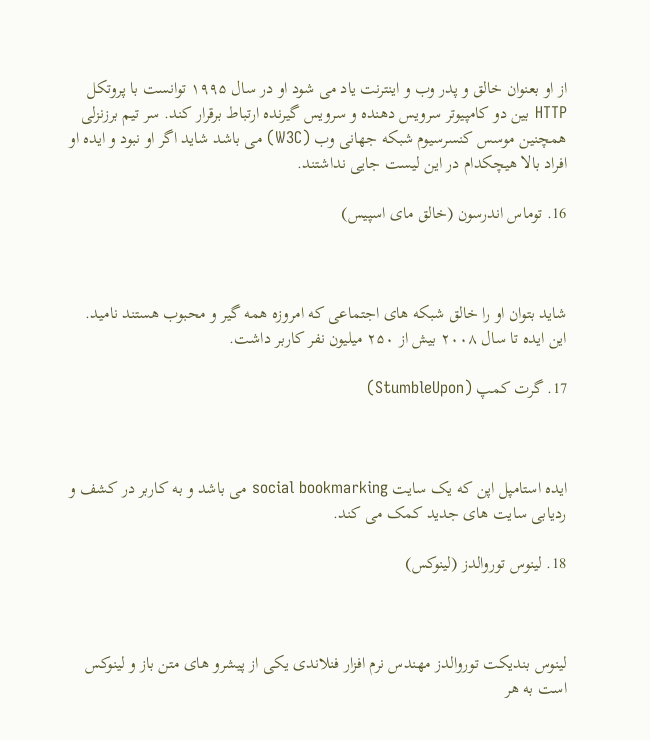از او بعنوان خالق و پدر وب و اینترنت یاد می شود او در سال ۱۹۹۵ توانست با پروتکل HTTP بین دو کامپیوتر سرویس دهنده و سرویس گیرنده ارتباط برقرار کند. سر تیم برزنزلی همچنین موسس کنسرسیوم شبکه جهانی وب (W3C) می باشد شاید اگر او نبود و ایده او افراد بالا هیچکدام در این لیست جایی نداشتند.

16. توماس اندرسون (خالق مای اسپیس)



شاید بتوان او را خالق شبکه های اجتماعی که امروزه همه گیر و محبوب هستند نامید. این ایده تا سال ۲۰۰۸ بیش از ۲۵۰ میلیون نفر کاربر داشت.

17. گرت کمپ (StumbleUpon)



ایده استامپل اپن که یک سایت social bookmarking می باشد و به کاربر در کشف و ردیابی سایت های جدید کمک می کند.

18. لینوس توروالدز (لینوکس)



لینوس بندیکت توروالدز مهندس نرم افزار فنلاندی یکی از پیشرو های متن باز و لینوکس است به هر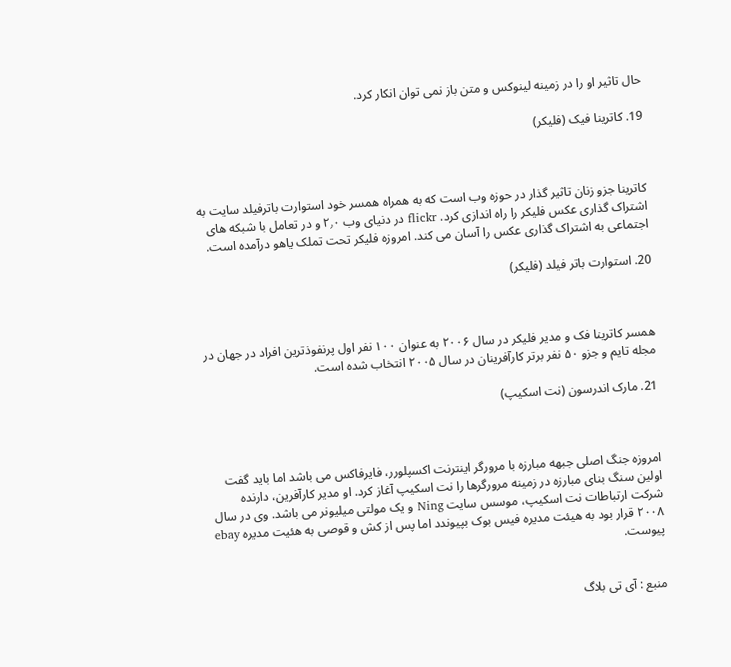حال تاثیر او را در زمینه لینوکس و متن باز نمی توان انکار کرد.

19. کاترینا فیک (فلیکر)



کاترینا جزو زنان تاثیر گذار در حوزه وب است که به همراه همسر خود استوارت باترفیلد سایت به اشتراک گذاری عکس فلیکر را راه اندازی کرد. flickr در دنیای وب ۲٫۰ و در تعامل با شبکه های اجتماعی به اشتراک گذاری عکس را آسان می کند. امروزه فلیکر تحت تملک یاهو درآمده است.

20. استوارت باتر فیلد (فلیکر)



همسر کاترینا فک و مدیر فلیکر در سال ۲۰۰۶ به عنوان ۱۰۰ نفر اول پرنفوذترین افراد در جهان در مجله تایم و جزو ۵۰ نفر برتر کارآفرینان در سال ۲۰۰۵ انتخاب شده است.

21. مارک اندرسون (نت اسکیپ)



امروزه جنگ اصلی جبهه مبارزه با مرورگر اینترنت اکسپلورر، فایرفاکس می باشد اما باید گفت اولین سنگ بنای مبارزه در زمینه مرورگرها را نت اسکیپ آغاز کرد. او مدیر کارآفرین، دارنده شرکت ارتباطات نت اسکیپ، موسس سایت Ning و یک مولتی میلیونر می باشد. وی در سال ۲۰۰۸ قرار بود به هیئت مدیره فیس بوک بپیوندد اما پس از کش و قوصی به هئیت مدیره ebay پیوست.


منبع : آی تی بلاگ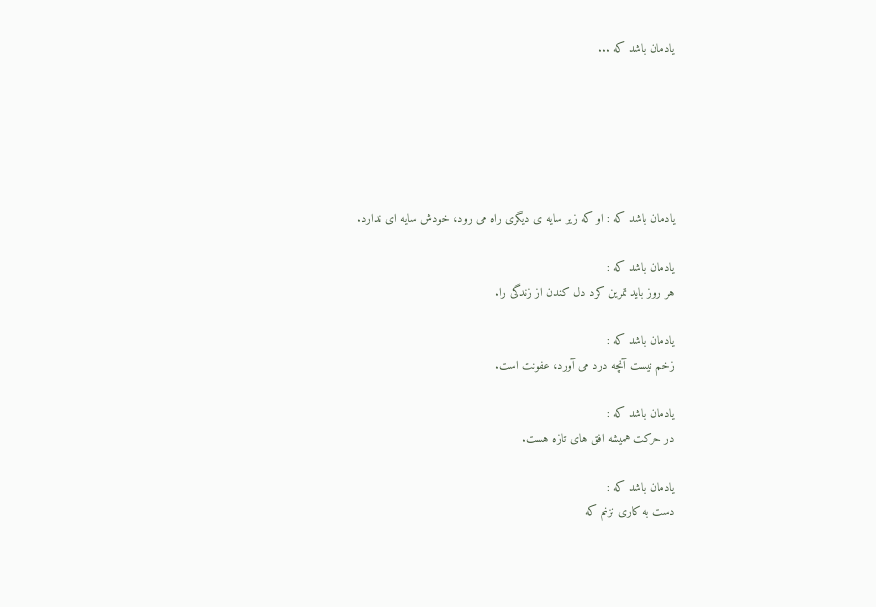یادمان باشد که ...






یادمان باشد که : او که زیر سایه ی دیگری راه می رود، خودش سایه ای ندارد.

یادمان باشد که :
هر روز باید تمرین کرد دل کندن از زندگی را.

یادمان باشد که :
زخم نیست آنچه درد می آورد، عفونت است.

یادمان باشد که :
در حرکت همیشه افق های تازه هست.

یادمان باشد که :
دست به کاری نزنم که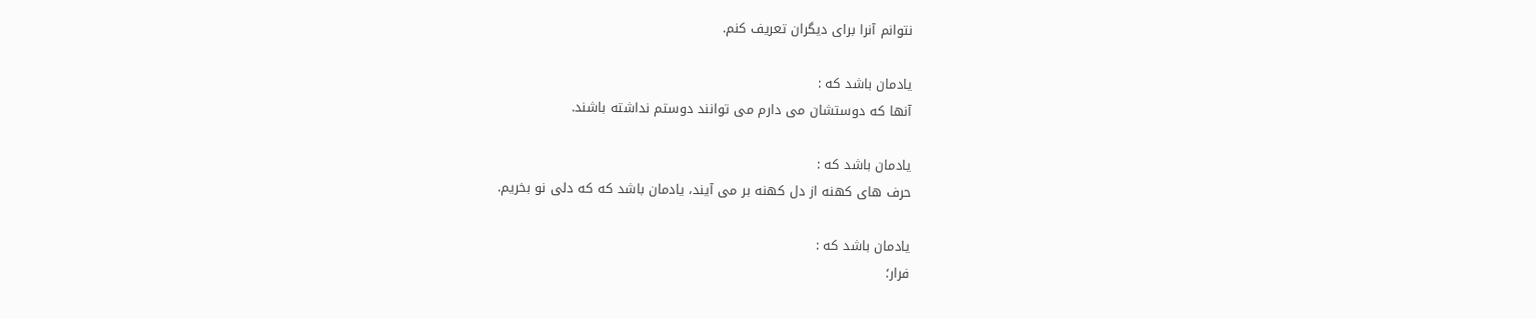نتوانم آنرا برای دیگران تعریف کنم.

یادمان باشد که :
آنها که دوستشان می دارم می توانند دوستم نداشته باشند.

یادمان باشد که :
حرف های کهنه از دل کهنه بر می آیند، یادمان باشد که که دلی نو بخریم.

یادمان باشد که :
فرار؛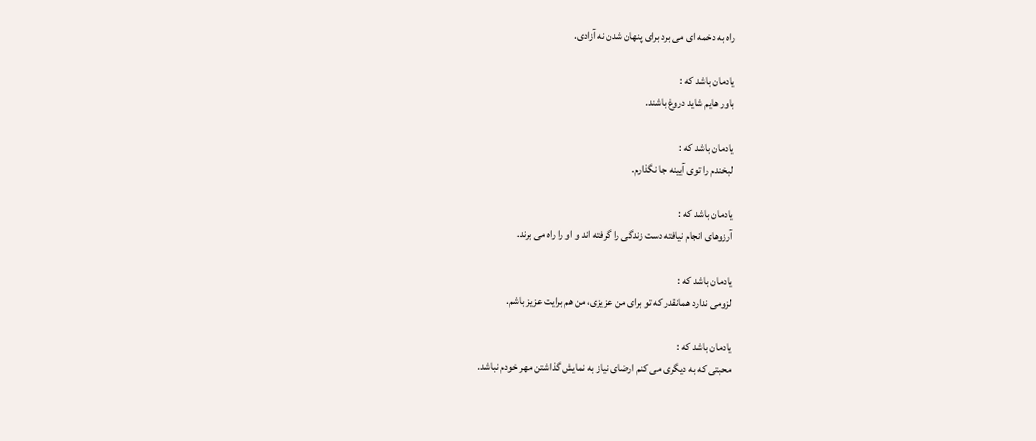راه به دخمه ای می برد برای پنهان شدن نه آزادی.

یادمان باشد که :
باور هایم شاید دروغ باشند.

یادمان باشد که :
لبخندم را توى آیینه جا نگذارم.

یادمان باشد که :
آرزوهای انجام نیافته دست زندگی را گرفته اند و او را راه می برند.

یادمان باشد که :
لزومی ندارد همانقدر که تو برای من عزیزی، من هم برایت عزیز باشم.

یادمان باشد که :
محبتی که به دیگری می کنم ارضای نیاز به نمایش گذاشتن مهر خودم نباشد.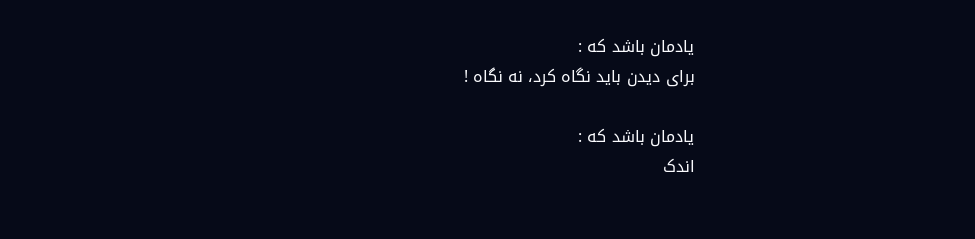یادمان باشد که :
برای دیدن باید نگاه کرد، نه نگاه !

یادمان باشد که :
اندک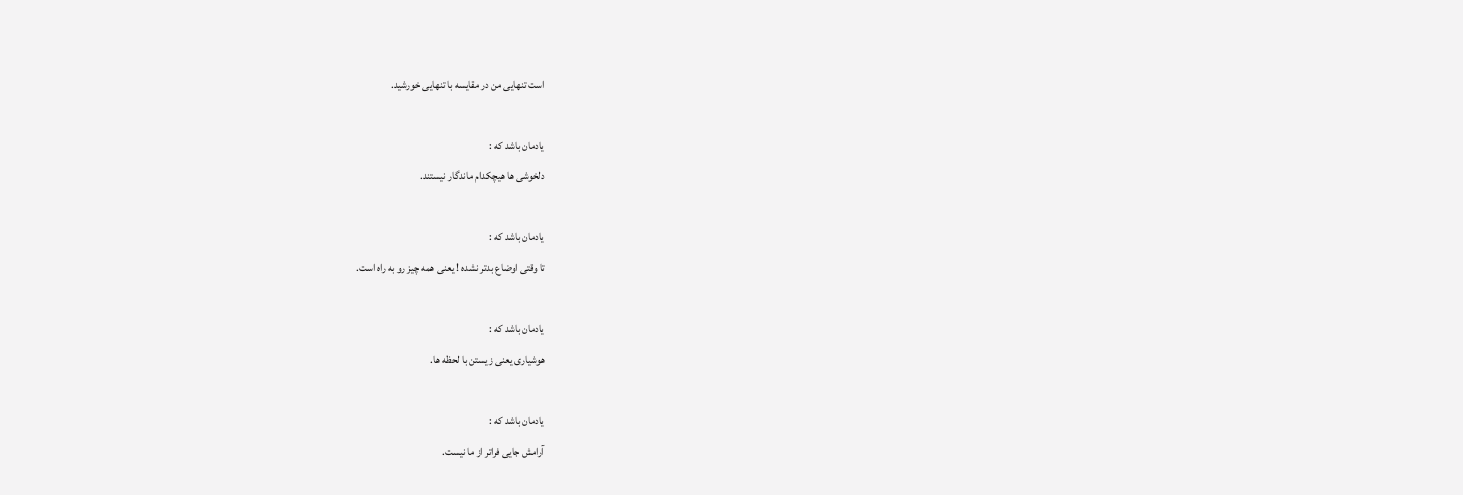است تنهایی من در مقایسه با تنهایی خورشید.

یادمان باشد که :
دلخوشی ها هیچکدام ماندگار نیستند.

یادمان باشد که :
تا وقتی اوضاع بدتر نشده ! یعنی همه چیز رو به راه است.

یادمان باشد که :
هوشیاری یعنی زیستن با لحظه ها.

یادمان باشد که :
آرامش جایی فراتر از ما نیست.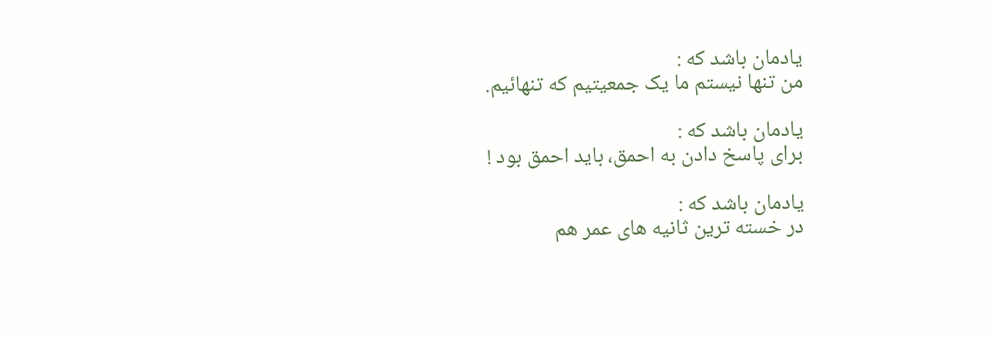یادمان باشد که :
من تنها نیستم ما یک جمعیتیم که تنهائیم.

یادمان باشد که :
برای پاسخ دادن به احمق، باید احمق بود !

یادمان باشد که :
در خسته ترین ثانیه های عمر هم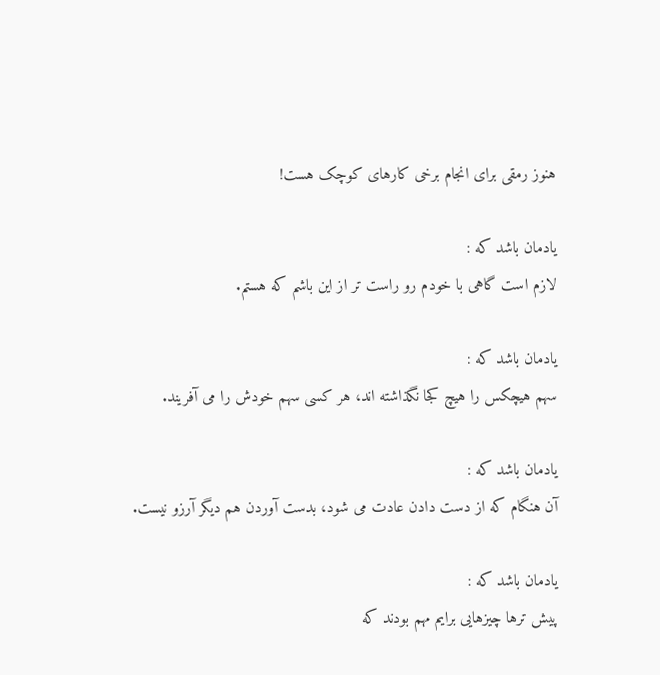هنوز رمقی برای انجام برخی کارهای کوچک هست!

یادمان باشد که :
لازم است گاهی با خودم رو راست تر از این باشم که هستم.

یادمان باشد که :
سهم هیچکس را هیچ کجا نگذاشته اند، هر کسی سهم خودش را می آفریند.

یادمان باشد که :
آن هنگام که از دست دادن عادت می شود، بدست آوردن هم دیگر آرزو نیست.

یادمان باشد که :
پیش ترها چیزهایی برایم مهم بودند که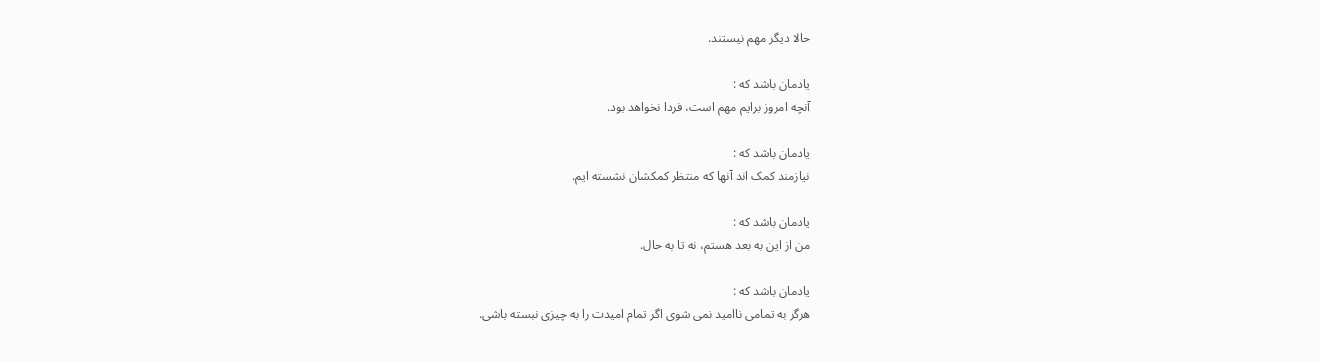حالا دیگر مهم نیستند.

یادمان باشد که :
آنچه امروز برایم مهم است، فردا نخواهد بود.

یادمان باشد که :
نیازمند کمک اند آنها که منتظر کمکشان نشسته ایم.

یادمان باشد که :
من از این به بعد هستم، نه تا به حال.

یادمان باشد که :
هرگر به تمامی ناامید نمی شوی اگر تمام امیدت را به چیزی نبسته باشی.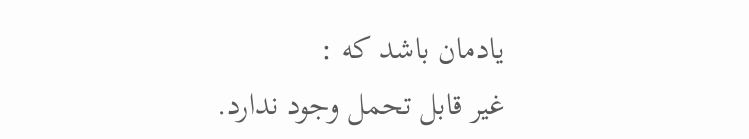یادمان باشد که :
غیر قابل تحمل وجود ندارد.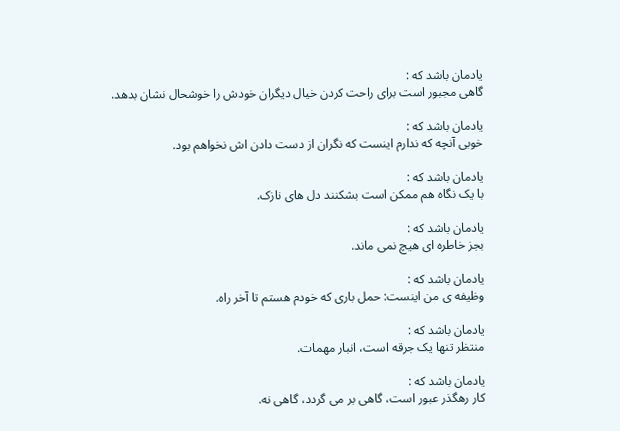یادمان باشد که :
گاهی مجبور است برای راحت کردن خیال دیگران خودش را خوشحال نشان بدهد.

یادمان باشد که :
خوبی آنچه که ندارم اینست که نگران از دست دادن اش نخواهم بود.

یادمان باشد که :
با یک نگاه هم ممکن است بشکنند دل های نازک.

یادمان باشد که :
بجز خاطره ای هیچ نمی ماند.

یادمان باشد که :
وظیفه ی من اینست: حمل باری که خودم هستم تا آخر راه.

یادمان باشد که :
منتظر تنها یک جرقه است، انبار مهمات.

یادمان باشد که :
کار رهگذر عبور است، گاهی بر می گردد، گاهی نه.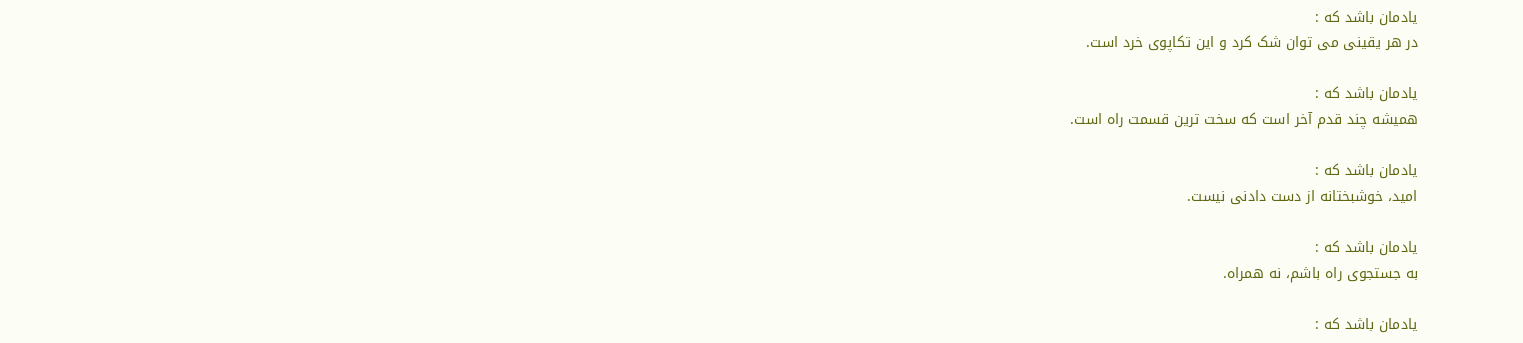یادمان باشد که :
در هر یقینی می توان شک کرد و این تکاپوی خرد است.

یادمان باشد که :
همیشه چند قدم آخر است که سخت ترین قسمت راه است.

یادمان باشد که :
امید، خوشبختانه از دست دادنی نیست.

یادمان باشد که :
به جستجوى راه باشم، نه همراه.

یادمان باشد که :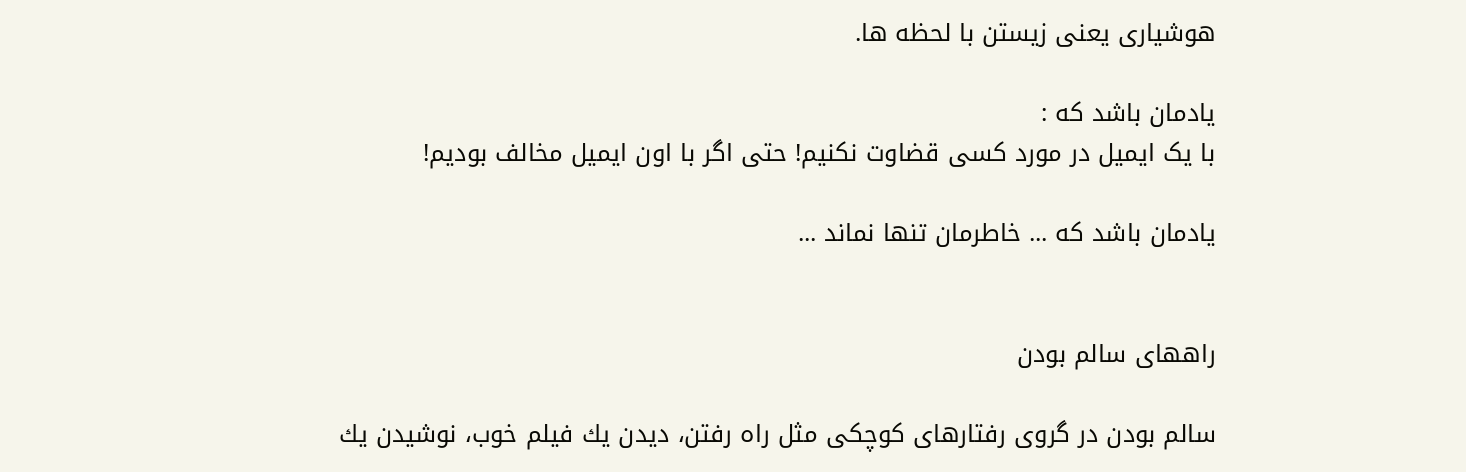هوشیاری یعنی زیستن با لحظه ها.

یادمان باشد که :
با یک ایمیل در مورد کسی قضاوت نکنیم! حتی اگر با اون ایمیل مخالف بودیم!

یادمان باشد که ... خاطرمان تنها نماند ...


راههای سالم بودن

سالم بودن در گروی رفتارهای كوچكی مثل راه رفتن، دیدن یك فیلم‌ خوب، نوشیدن یك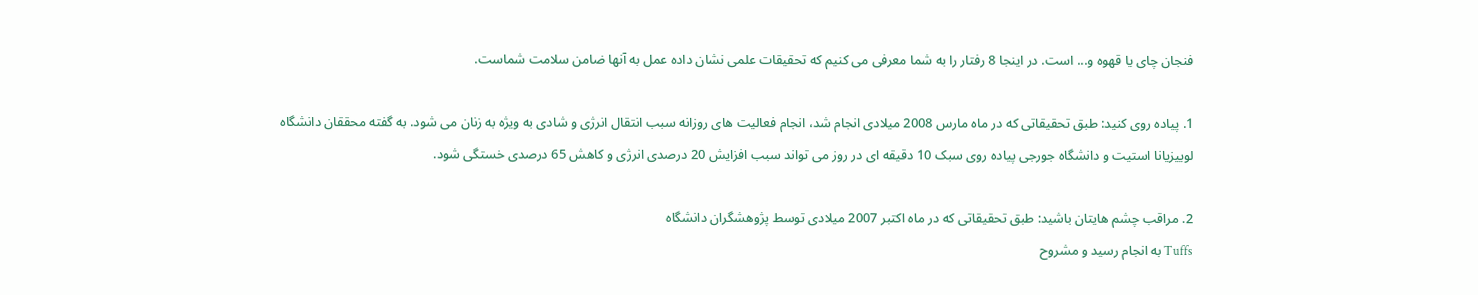فنجان چای یا قهوه و... است. در اینجا 8 رفتار را به شما معرفی می كنیم كه تحقیقات علمی نشان داده عمل به آنها ضامن سلامت شماست.

1. پیاده روی کنید: طبق تحقیقاتی که در ماه مارس 2008 میلادی انجام شد، انجام فعالیت های روزانه سبب انتقال انرژی و شادی به ویژه به زنان می شود. به گفته محققان دانشگاه لوییزیانا استیت و دانشگاه جورجی پیاده روی سبک 10 دقیقه ای در روز می تواند سبب افزایش 20 درصدی انرژی و کاهش 65 درصدی خستگی شود.

2. مراقب چشم هایتان باشید: طبق تحقیقاتی که در ماه اکتبر 2007 میلادی توسط پژوهشگران دانشگاه
Tuffs به انجام رسید و مشروح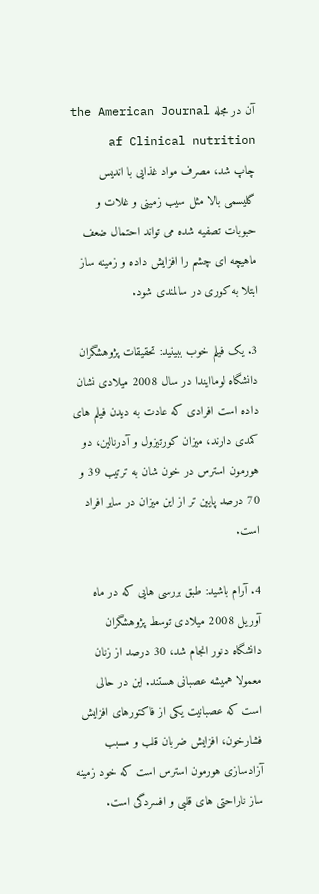آن در مجله the American Journal af Clinical nutrition
چاپ شد، مصرف مواد غذایی با اندیس گلیسمی بالا مثل سیب زمینی و غلات و حبوبات تصفیه شده می تواند احتمال ضعف ماهیچه ای چشم را افزایش داده و زمینه ساز ابتلا به کوری در سالمندی شود.

3. یک فیلم خوب ببینید: تحقیقات پژوهشگران دانشگاه لوماایندا در سال 2008 میلادی نشان داده است افرادی که عادت به دیدن فیلم های کمدی دارند، میزان کورتیزول و آدرنالین، دو هورمون استرس در خون شان به ترتیب 39 و 70 درصد پایین تر از این میزان در سایر افراد است.

4. آرام باشید: طبق بررسی هایی که در ماه آوریل 2008 میلادی توسط پژوهشگران دانشگاه دنور انجام شد، 30 درصد از زنان معمولا همیشه عصبانی هستند. این در حالی است که عصبانیت یکی از فاکتورهای افزایش فشارخون، افزایش ضربان قلب و مسبب آزادسازی هورمون استرس است که خود زمینه ساز ناراحتی های قلبی و افسردگی است.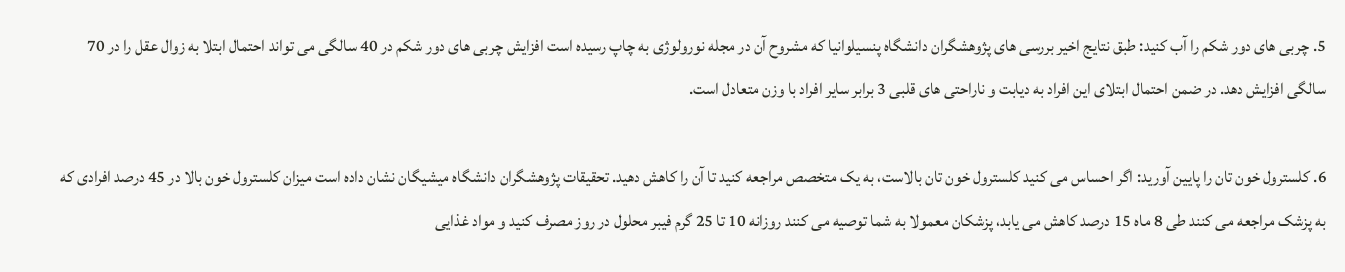5. چربی های دور شکم را آب کنید: طبق نتایج اخیر بررسی های پژوهشگران دانشگاه پنسیلوانیا که مشروح آن در مجله نورولوژی به چاپ رسیده است افزایش چربی های دور شکم در 40 سالگی می تواند احتمال ابتلا به زوال عقل را در 70 سالگی افزایش دهد. در ضمن احتمال ابتلای این افراد به دیابت و ناراحتی های قلبی 3 برابر سایر افراد با وزن متعادل است.

6. کلسترول خون تان را پایین آورید: اگر احساس می کنید کلسترول خون تان بالاست، به یک متخصص مراجعه کنید تا آن را کاهش دهید. تحقیقات پژوهشگران دانشگاه میشیگان نشان داده است میزان کلسترول خون بالا در 45 درصد افرادی که به پزشک مراجعه می کنند طی 8 ماه 15 درصد کاهش می یابد، پزشکان معمولا به شما توصیه می کنند روزانه 10 تا 25 گرم فیبر محلول در روز مصرف کنید و مواد غذایی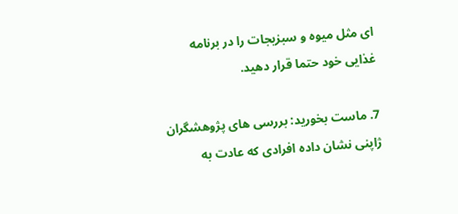ای مثل میوه و سبزیجات را در برنامه غذایی خود حتما قرار دهید.

7. ماست بخورید: بررسی های پژوهشگران ژاپنی نشان داده افرادی که عادت به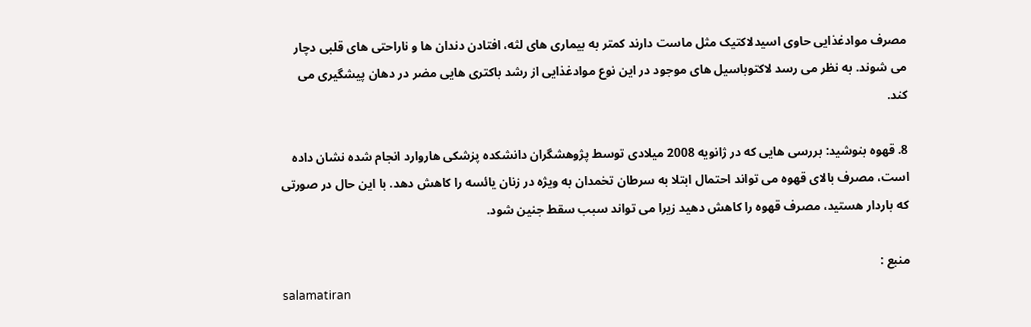مصرف موادغذایی حاوی اسیدلاکتیک مثل ماست دارند کمتر به بیماری های لثه، افتادن دندان ها و ناراحتی های قلبی دچار می شوند. به نظر می رسد لاکتوباسیل های موجود در این نوع موادغذایی از رشد باکتری هایی مضر در دهان پیشگیری می کند.

8. قهوه بنوشید: بررسی هایی که در ژانویه 2008 میلادی توسط پژوهشگران دانشکده پزشکی هاروارد انجام شده نشان داده است، مصرف بالای قهوه می تواند احتمال ابتلا به سرطان تخمدان به ویژه در زنان یائسه را کاهش دهد. با این حال در صورتی که باردار هستید، مصرف قهوه را کاهش دهید زیرا می تواند سبب سقط جنین شود.

منبع :
salamatiran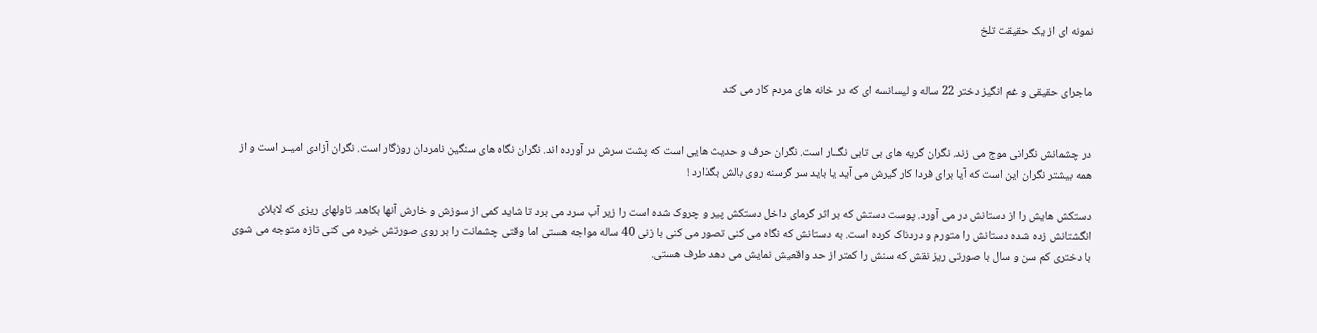نمونه ای از یک حقیقت تلخ


ماجرای حقیقی و غم انگیز دختر 22 ساله و لیسانسه ای که در خانه های مردم کار می کند


در چشمانش نگرانی موج می زند. نگران گریه های بی تابی نگــار است. نگران حرف و حدیث هایی است که پشت سرش در آورده اند. نگران نگاه های سنگین نامردان روزگار است. نگران آزادی امیــر است و از همه بیشتر نگران این است که آیا برای فردا کار گیرش می آید یا باید سر گرسنه روی بالش بگذارد !

دستکش هایش را از دستانش در می آورد. پوست دستش که بر اثر گرمای داخل دستکش پیر و چروک شده است را زیر آب سرد می برد تا شاید کمی از سوزش و خارش آنها بکاهد. تاولهای ریزی که لابلای انگشتانش زده شده دستانش را متورم و دردناک کرده است. به دستانش که نگاه می کنی تصور می کنی با زنی 40 ساله مواجه هستی اما وقتی چشمانت را بر روی صورتش خیره می کنی تازه متوجه می شوی با دختری کم سن و سال با صورتی ریز نقش که سنش را کمتر از حد واقعیش نمایش می دهد طرف هستی.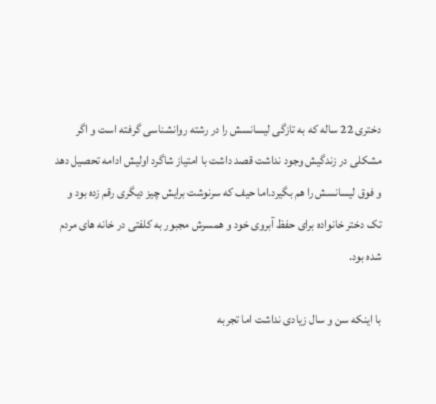دختری 22 ساله که به تازگی لیسانسش را در رشته روانشناسی گرفته است و اگر مشکلی در زندگیش وجود نداشت قصد داشت با امتیاز شاگرد اولیش ادامه تحصیل دهد و فوق لیسانسش را هم بگیرد.اما حیف که سرنوشت برایش چیز دیگری رقم زده بود و تک دختر خانواده برای حفظ آبروی خود و همسرش مجبور به کلفتی در خانه های مردم شده بود.

با اینکه سن و سال زیادی نداشت اما تجربه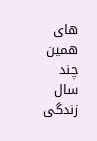های همین چند سال زندگی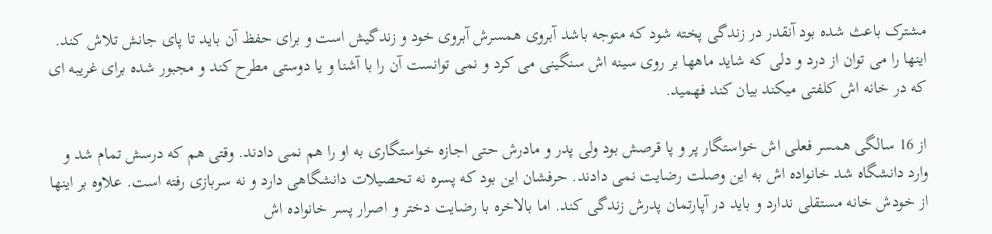مشترک باعث شده بود آنقدر در زندگی پخته شود که متوجه باشد آبروی همسرش آبروی خود و زندگیش است و برای حفظ آن باید تا پای جانش تلاش کند. اینها را می توان از درد و دلی که شاید ماهها بر روی سینه اش سنگینی می کرد و نمی توانست آن را با آشنا و یا دوستی مطرح کند و مجبور شده برای غریبه ای که در خانه اش کلفتی میکند بیان کند فهمید.

از 16 سالگی همسر فعلی اش خواستگار پر و پا قرصش بود ولی پدر و مادرش حتی اجازه خواستگاری به او را هم نمی دادند. وقتی هم که درسش تمام شد و وارد دانشگاه شد خانواده اش به این وصلت رضایت نمی دادند. حرفشان این بود که پسره نه تحصیلات دانشگاهی دارد و نه سربازی رفته است. علاوه بر اینها از خودش خانه مستقلی ندارد و باید در آپارتمان پدرش زندگی کند. اما بالاخره با رضایت دختر و اصرار پسر خانواده اش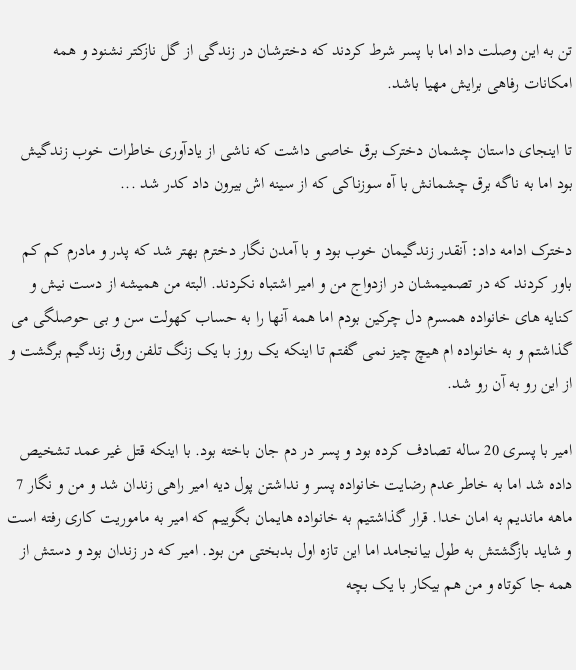تن به این وصلت داد اما با پسر شرط کردند که دخترشان در زندگی از گل نازکتر نشنود و همه امکانات رفاهی برایش مهیا باشد.

تا اینجای داستان چشمان دخترک برق خاصی داشت که ناشی از یادآوری خاطرات خوب زندگیش بود اما به ناگه برق چشمانش با آه سوزناکی که از سینه اش بیرون داد کدر شد ...

دخترک ادامه داد: آنقدر زندگیمان خوب بود و با آمدن نگار دخترم بهتر شد که پدر و مادرم کم کم باور کردند که در تصمیمشان در ازدواج من و امیر اشتباه نکردند. البته من همیشه از دست نیش و کنایه های خانواده همسرم دل چرکین بودم اما همه آنها را به حساب کهولت سن و بی حوصلگی می گذاشتم و به خانواده ام هیچ چیز نمی گفتم تا اینکه یک روز با یک زنگ تلفن ورق زندگیم برگشت و از این رو به آن رو شد.

امیر با پسری 20 ساله تصادف کرده بود و پسر در دم جان باخته بود. با اینکه قتل غیر عمد تشخیص داده شد اما به خاطر عدم رضایت خانواده پسر و نداشتن پول دیه امیر راهی زندان شد و من و نگار 7 ماهه ماندیم به امان خدا. قرار گذاشتیم به خانواده هایمان بگوییم که امیر به ماموریت کاری رفته است و شاید بازگشتش به طول بیانجامد اما این تازه اول بدبختی من بود. امیر که در زندان بود و دستش از همه جا کوتاه و من هم بیکار با یک بچه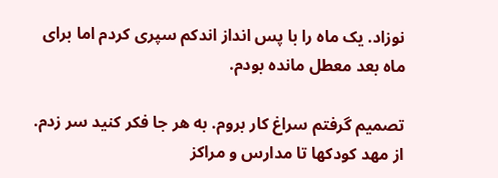نوزاد. یک ماه را با پس انداز اندکم سپری کردم اما برای ماه بعد معطل مانده بودم.

تصمیم گرفتم سراغ کار بروم. به هر جا فکر کنید سر زدم. از مهد کودکها تا مدارس و مراکز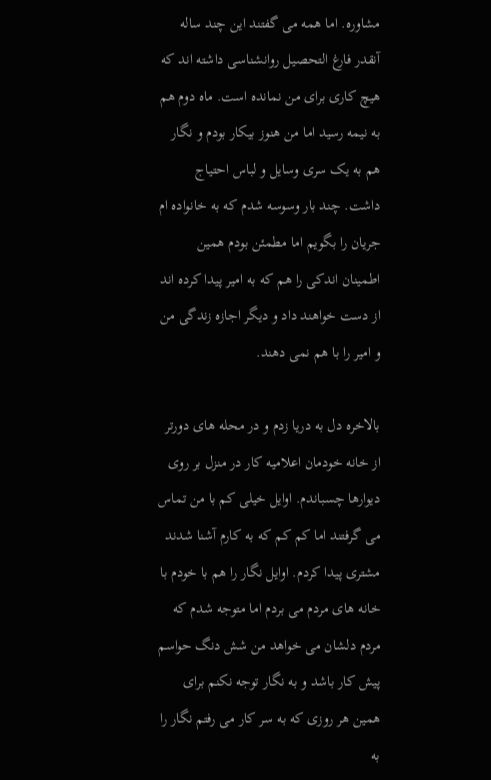مشاوره. اما همه می گفتند این چند ساله آنقدر فارغ التحصیل روانشناسی داشته اند که هیچ کاری برای من نمانده است. ماه دوم هم به نیمه رسید اما من هنوز بیکار بودم و نگار هم به یک سری وسایل و لباس احتیاج داشت. چند بار وسوسه شدم که به خانواده ام جریان را بگویم اما مطمئن بودم همین اطمینان اندکی را هم که به امیر پیدا کرده اند از دست خواهند داد و دیگر اجازه زندگی من و امیر را با هم نمی دهند.

بالاخره دل به دریا زدم و در محله های دورتر از خانه خودمان اعلامیه کار در منزل بر روی دیوارها چسباندم. اوایل خیلی کم با من تماس می گرفتند اما کم کم که به کارم آشنا شدند مشتری پیدا کردم. اوایل نگار را هم با خودم با خانه های مردم می بردم اما متوجه شدم که مردم دلشان می خواهد من شش دنگ حواسم پیش کار باشد و به نگار توجه نکنم برای همین هر روزی که به سر کار می رفتم نگار را به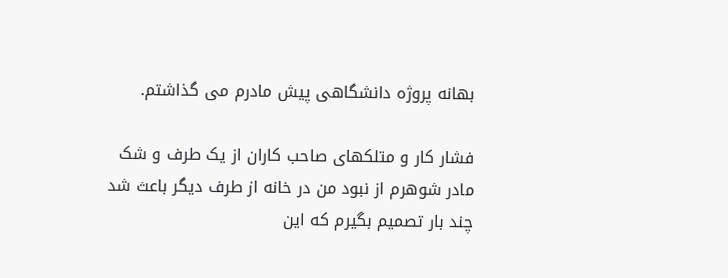بهانه پروژه دانشگاهی پیش مادرم می گذاشتم.

فشار کار و متلکهای صاحب کاران از یک طرف و شک مادر شوهرم از نبود من در خانه از طرف دیگر باعث شد چند بار تصمیم بگیرم که این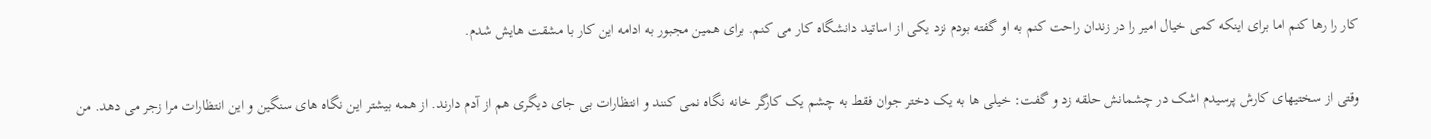کار را رها کنم اما برای اینکه کمی خیال امیر را در زندان راحت کنم به او گفته بودم نزد یکی از اساتید دانشگاه کار می کنم. برای همین مجبور به ادامه این کار با مشقت هایش شدم.

وقتی از سختیهای کارش پرسیدم اشک در چشمانش حلقه زد و گفت: خیلی ها به یک دختر جوان فقط به چشم یک کارگر خانه نگاه نمی کنند و انتظارات بی جای دیگری هم از آدم دارند. از همه بیشتر این نگاه های سنگین و این انتظارات مرا زجر می دهد. من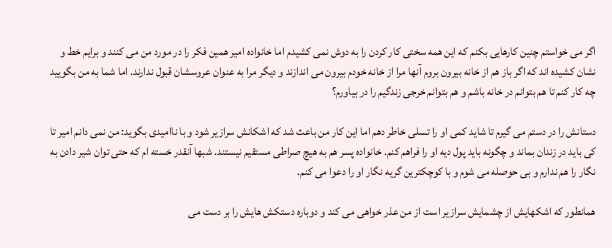اگر می خواستم چنین کارهایی بکنم که این همه سختی کار کردن را به دوش نمی کشیدم اما خانواده امیر همین فکر را در مورد من می کنند و برایم خط و نشان کشیده اند که اگر باز هم از خانه بیرون بروم آنها مرا از خانه خودم بیرون می اندازند و دیگر مرا به عنوان عروسشان قبول ندارند. اما شما به من بگویید چه کار کنم تا هم بتوانم در خانه باشم و هم بتوانم خرجی زندگیم را در بیاورم؟

دستانش را در دستم می گیرم تا شاید کمی او را تسلی خاطر دهم اما این کار من باعث شد که اشکانش سرازیر شود و با ناامیدی بگوید: من نمی دانم امیر تا کی باید در زندان بماند و چگونه باید پول دیه او را فراهم کنم. خانواده پسر هم به هیچ صراطی مستقیم نیستند. شبها آنقدر خسته ام که حتی توان شیر دادن به نگار را هم ندارم و بی حوصله می شوم و با کوچکترین گریه نگار او را دعوا می کنم.

همانطور که اشکهایش از چشمایش سرازیر است از من عذر خواهی می کند و دوباره دستکش هایش را بر دست می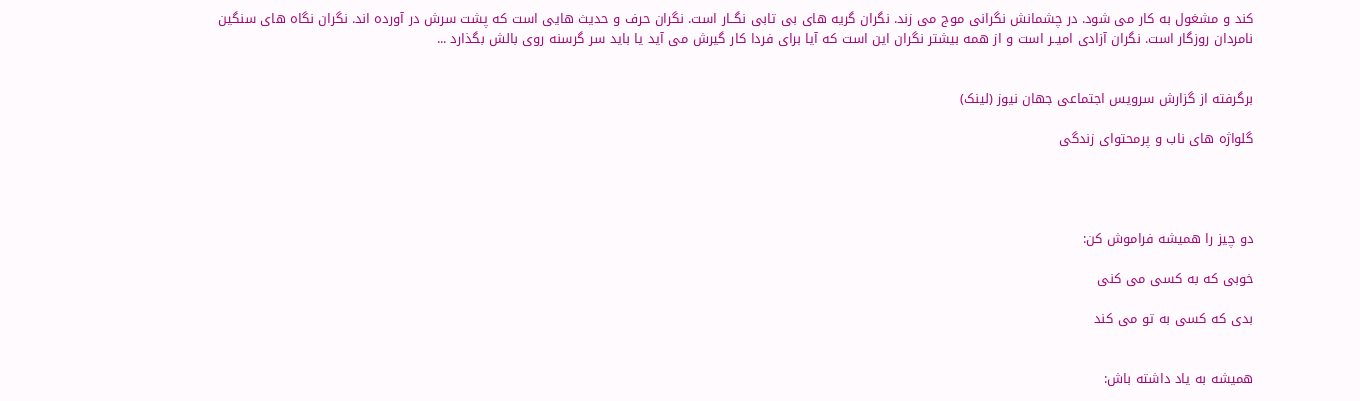کند و مشغول به کار می شود. در چشمانش نگرانی موج می زند. نگران گریه های بی تابی نگــار است. نگران حرف و حدیث هایی است که پشت سرش در آورده اند. نگران نگاه های سنگین نامردان روزگار است. نگران آزادی امیــر است و از همه بیشتر نگران این است که آیا برای فردا کار گیرش می آید یا باید سر گرسنه روی بالش بگذارد ...


برگرفته از گزارش سرویس اجتماعی جهان نیوز (لینک)

گلواژه های ناب و پرمحتوای زندگی




دو چیز را همیشه فراموش كن:

خوبی كه به كسی می كنی

بدی كه كسی به تو می كند


همیشه به یاد داشته باش: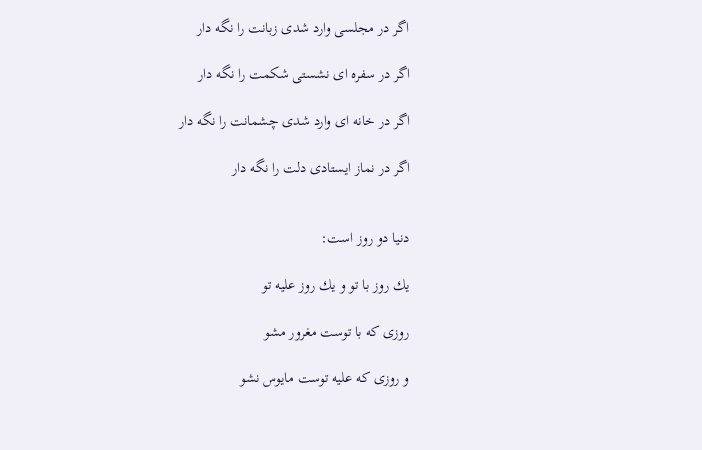اگر در مجلسی وارد شدی زبانت را نگه دار

اگر در سفره ای نشستی شكمت را نگه دار

اگر در خانه ای وارد شدی چشمانت را نگه دار

اگر در نماز ایستادی دلت را نگه دار


دنیا دو روز است:

یك روز با تو و یك روز علیه تو

روزی كه با توست مغرور مشو

و روزی كه علیه توست مایوس نشو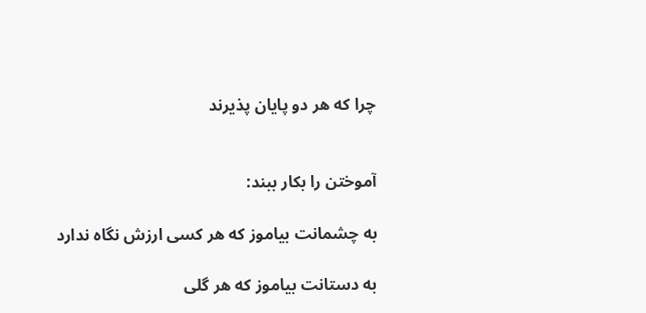چرا كه هر دو پایان پذیرند


آموختن را بکار ببند:

به چشمانت بیاموز كه هر كسی ارزش نگاه ندارد

به دستانت بیاموز كه هر گلی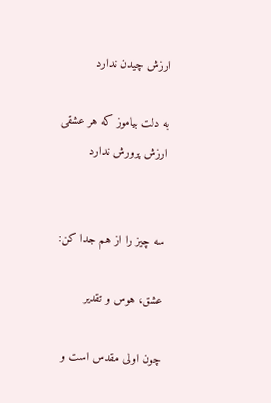ارزش چیدن ندارد

به دلت بیاموز كه هر عشقی ارزش پرورش ندارد


سه چیز را از هم جدا كن:

عشق، هوس و تقدیر

چون اولی مقدس است و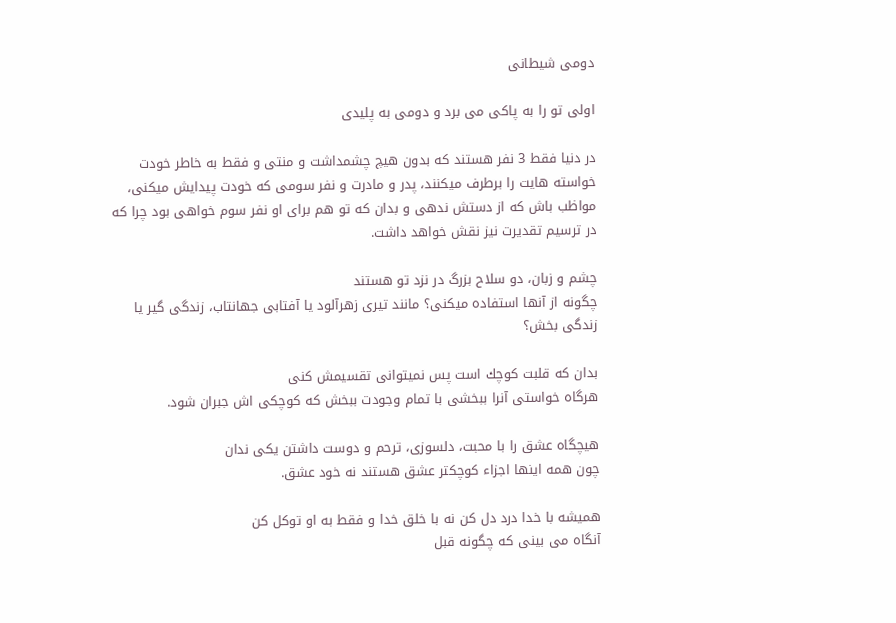دومی شیطانی

اولی تو را به پاكی می برد و دومی به پلیدی

در دنیا فقط 3 نفر هستند كه بدون هیچ چشمداشت و منتی و فقط به خاطر خودت خواسته هایت را برطرف میكنند، پدر و مادرت و نفر سومی كه خودت پیدایش میكنی، مواظب باش كه از دستش ندهی و بدان كه تو هم برای او نفر سوم خواهی بود چرا که در ترسیم تقدیرت نیز نقش خواهد داشت.

چشم و زبان، دو سلاح بزرگ در نزد تو هستند
چگونه از آنها استفاده میكنی؟ مانند تیری زهرآلود یا آفتابی جهانتاب، زندگی گیر یا زندگی بخش؟

بدان كه قلبت كوچك است پس نمیتوانی تقسیمش كنی
هرگاه خواستی آنرا ببخشی با تمام وجودت ببخش كه كوچكی اش جبران شود.

هیچگاه عشق را با محبت، دلسوزی، ترحم و دوست داشتن یكی ندان
چون همه اینها اجزاء كوچكتر عشق هستند نه خود عشق.

همیشه با خدا درد دل كن نه با خلق خدا و فقط به او توكل كن
آنگاه می بینی كه چگونه قبل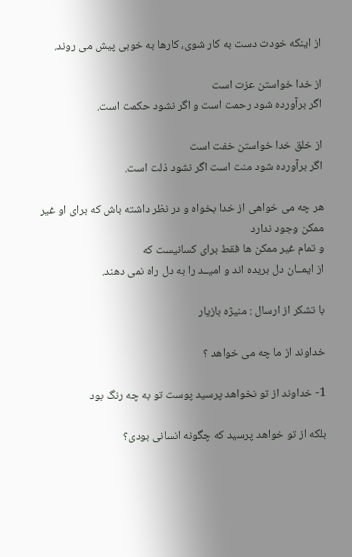از اینكه خودت دست به كار شوی، كارها به خوبی پیش می روند.

از خدا خواستن عزت است
اگر برآورده شود رحمت است و اگر نشود حكمت است.

از خلق خدا خواستن خفت است
اگر برآورده شود منت است اگر نشود ذلت است.

هر چه می خواهی از خدا بخواه و در نظر داشته باش كه برای او غیر ممكن وجود ندارد
و تمام غیر ممكن ها فقط برای کسانیست که
از ایمــان دل بریده اند و امیــد را به دل راه نمی دهند.

با تشکر از ارسال : منیژه بازیار

خداوند از ما چه می خواهد ؟

1- خداوند از تو نخواهد پرسید پوست تو به چه رنگ بود

بلکه از تو خواهد پرسید که چگونه انسانی بودی؟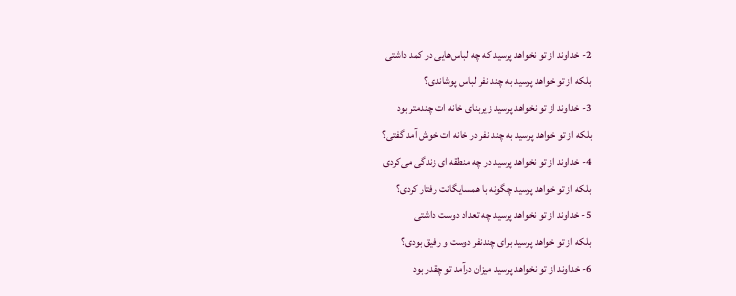2- خداوند از تو نخواهد پرسید که چه لباس‌هایی در کمد داشتی
بلکه از تو خواهد پرسید به چند نفر لباس پوشاندی؟
3- خداوند از تو نخواهد پرسید زیربنای خانه ات چندمتر بود
بلکه از تو خواهد پرسید به چند نفر در خانه ات خوش آمد گفتی؟
4- خداوند از تو نخواهد پرسید در چه منطقه ای زندگی می‌کردی
بلکه از تو خواهد پرسید چگونه با همسایگانت رفتار کردی؟
5- خداوند از تو نخواهد پرسید چه تعداد دوست داشتی
بلکه از تو خواهد پرسید برای چندنفر دوست و رفیق بودی؟
6- خداوند از تو نخواهد پرسید میزان درآمد تو چقدر بود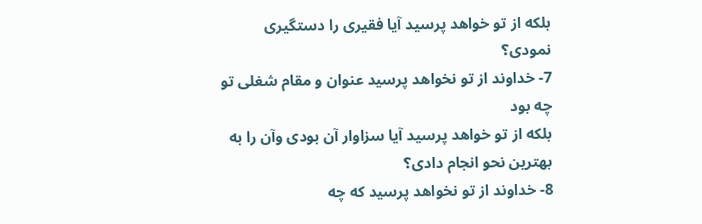بلکه از تو خواهد پرسید آیا فقیری را دستگیری نمودی؟
7- خداوند از تو نخواهد پرسید عنوان و مقام شغلی تو چه بود
بلکه از تو خواهد پرسید آیا سزاوار آن بودی وآن را به بهترین نحو انجام دادی؟
8- خداوند از تو نخواهد پرسید که چه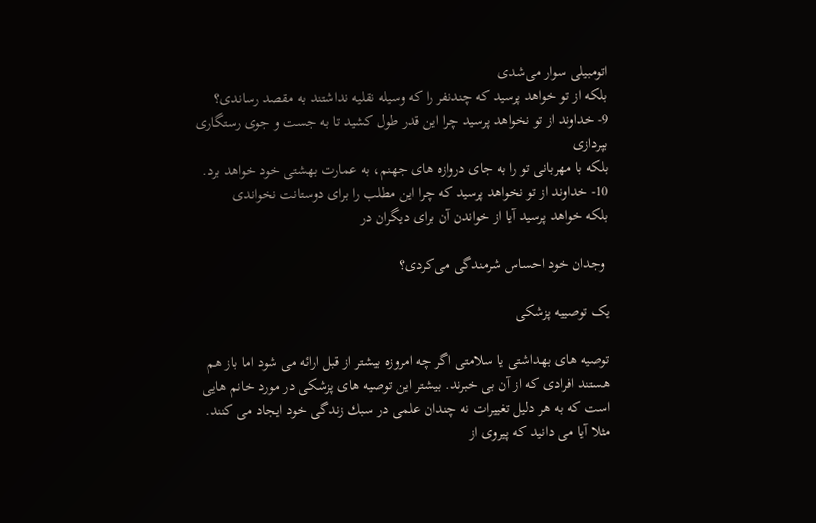اتومبیلی سوار می‌شدی
بلکه از تو خواهد پرسید که چندنفر را که وسیله نقلیه نداشتند به مقصد رساندی؟
9- خداوند از تو نخواهد پرسید چرا این قدر طول کشید تا به جست و جوی رستگاری بپردازی
بلکه با مهربانی تو را به جای دروازه های جهنم، به عمارت بهشتی خود خواهد برد.
10- خداوند از تو نخواهد پرسید که چرا این مطلب را برای دوستانت نخواندی
بلکه خواهد پرسید آیا از خواندن آن برای دیگران در

 وجدان خود احساس شرمندگی می‌کردی؟

یک توصییه پزشکی

توصیه های بهداشتی یا سلامتی اگر چه امروزه بیشتر از قبل ارائه می شود اما باز هم هستند افرادی كه از آن بی خبرند. بیشتر این توصیه های پزشكی در مورد خانم هایی است كه به هر دلیل تغییرات نه چندان علمی در سبك زندگی خود ایجاد می كنند. مثلا آیا می دانید كه پیروی از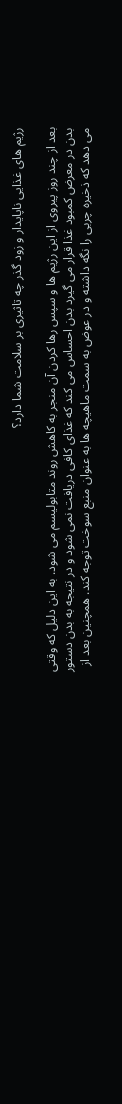رژیم های غذایی ناپایدار و زود گذر چه تاثیری بر سلامت شما دارد؟

بعد از چند روز پیروی از این رژیم ها و سپس رها كردن آن منجر به كاهش روند متابولیسم می شود. به این دلیل كه وقتی بدن در معرض كمبود غذا قرار می گیرد بدن احساس می كند كه غذای كافی دریافت نمی شود و در نتیجه به بدن دستور می دهد كه ذخیره چربی را نگه داشته و در عوض به سمت ماهیچه ها به عنوان منبع سوخت توجه كند. همچنین بعد از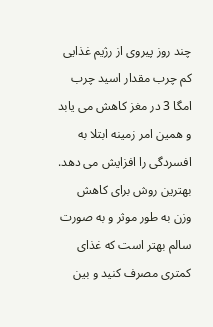چند روز پیروی از رژیم غذایی كم چرب مقدار اسید چرب امگا 3 در مغز كاهش می یابد و همین امر زمینه ابتلا به افسردگی را افزایش می دهد. بهترین روش برای كاهش وزن به طور موثر و به صورت سالم بهتر است كه غذای كمتری مصرف كنید و بین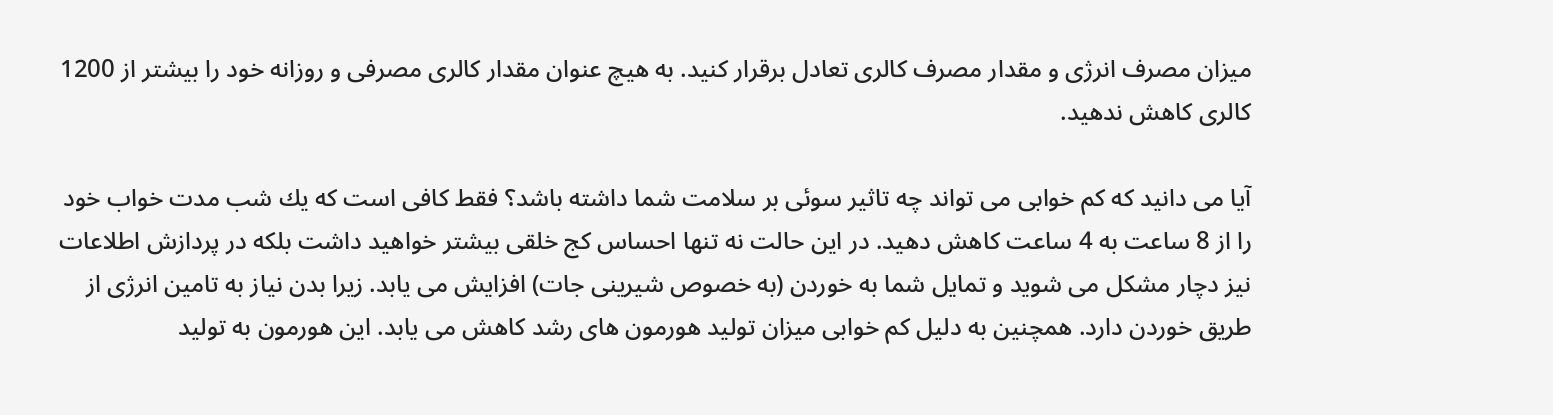میزان مصرف انرژی و مقدار مصرف كالری تعادل برقرار كنید. به هیچ عنوان مقدار كالری مصرفی و روزانه خود را بیشتر از 1200 كالری كاهش ندهید.

آیا می دانید كه كم خوابی می تواند چه تاثیر سوئی بر سلامت شما داشته باشد؟ فقط كافی است كه یك شب مدت خواب خود را از 8 ساعت به 4 ساعت كاهش دهید. در این حالت نه تنها احساس كج خلقی بیشتر خواهید داشت بلكه در پردازش اطلاعات نیز دچار مشكل می شوید و تمایل شما به خوردن (به خصوص شیرینی جات) افزایش می یابد. زیرا بدن نیاز به تامین انرژی از طریق خوردن دارد. همچنین به دلیل كم خوابی میزان تولید هورمون های رشد كاهش می یابد. این هورمون به تولید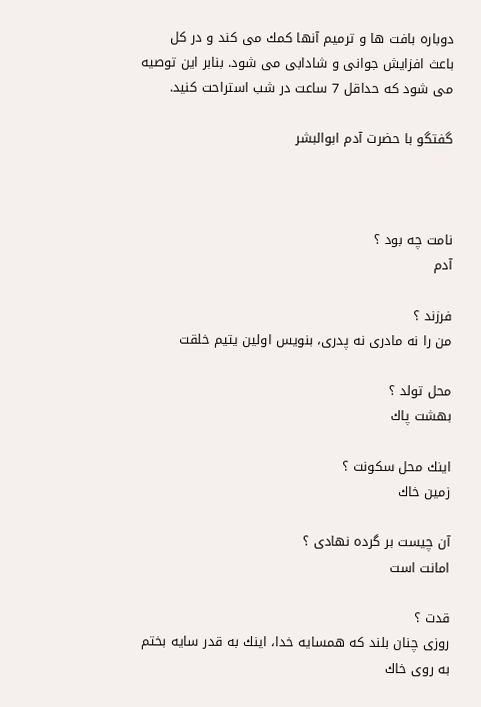دوباره بافت ها و ترمیم آنها كمك می كند و در كل باعث افزایش جوانی و شادابی می شود. بنابر این توصیه می شود كه حداقل 7 ساعت در شب استراحت كنید.

گفتگو با حضرت آدم ابوالبشر



نامت چه بود ؟
آدم

فرزند ؟
من را نه مادری نه پدری، بنویس اولین یتیم خلقت

محل تولد ؟
بهشت پاك

اینك محل سكونت ؟
زمین خاك

آن چیست بر گرده نهادی ؟
امانت است

قدت ؟
روزی چنان بلند كه همسایه خدا، اینك به قدر سایه بختم به روی خاك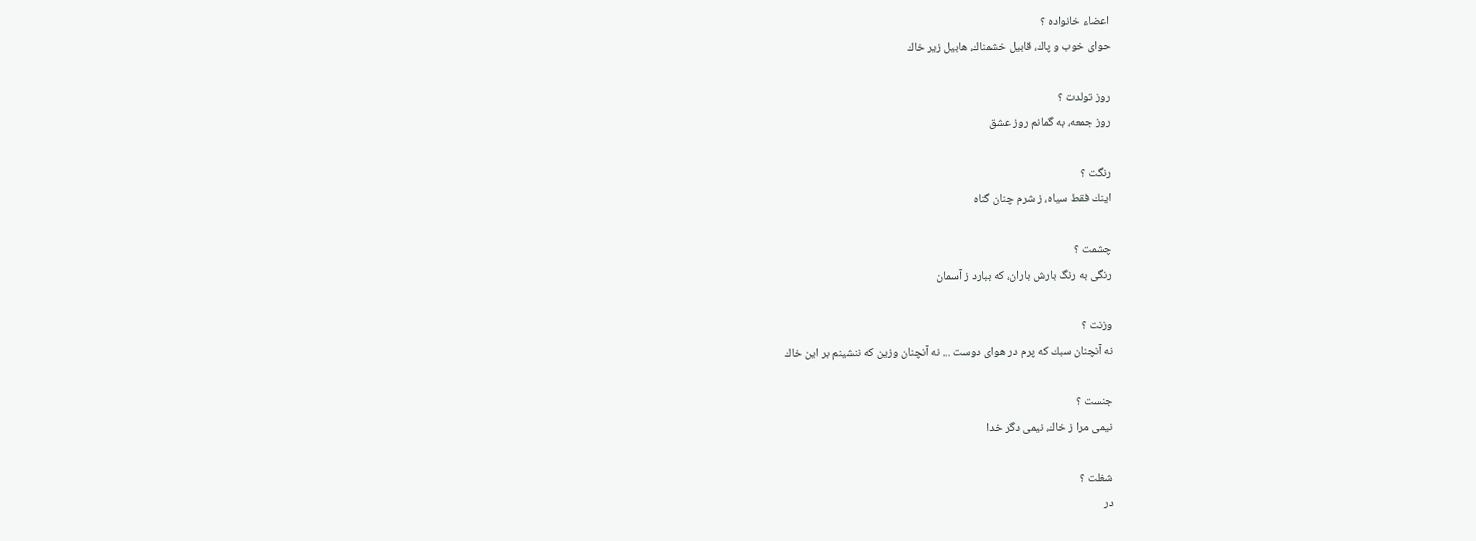اعضاء خانواده ؟
حوای خوب و پاك، قابیل خشمناك، هابیل زیر خاك

روز تولدت ؟
روز جمعه، به گمانم روز عشق

رنگت ؟
اینك فقط سیاه، ز شرم چنان گناه

چشمت ؟
رنگی به رنگ بارش باران، كه ببارد ز آسمان

وزنت ؟
نه آنچنان سبك كه پرم در هوای دوست ... نه آنچنان وزین كه ننشینم بر این خاك

جنست ؟
نیمی مرا ز خاك، نیمی دگر خدا

شغلت ؟
در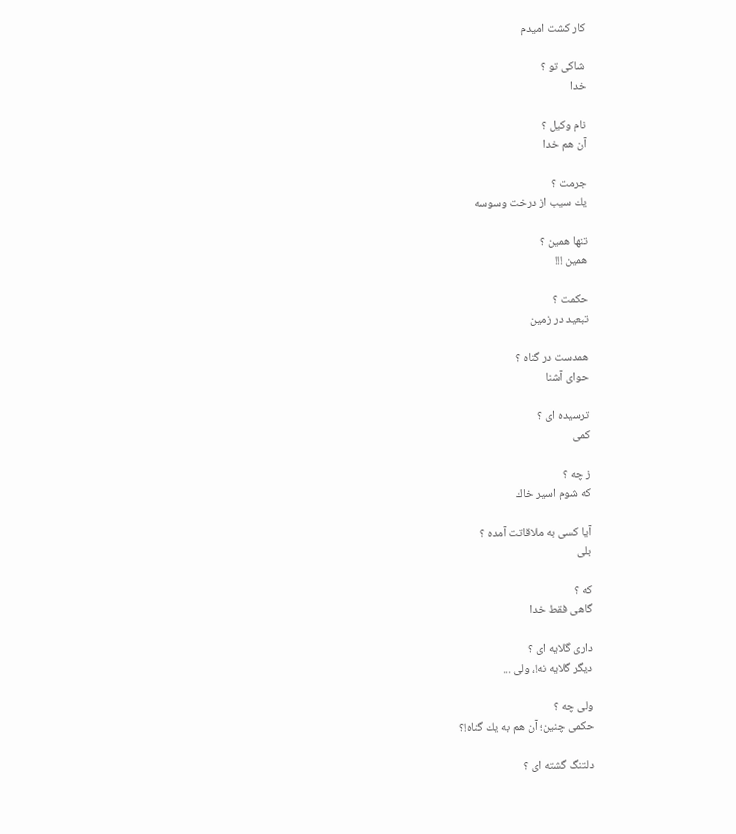كار كشت امیدم

شاكی تو ؟
خدا

نام وكیل ؟
آن هم خدا

جرمت ؟
یك سیب از درخت وسوسه

تنها همین ؟
همین !!!

حكمت ؟
تبعید در زمین

همدست در گناه ؟
حوای آشنا

ترسیده ای ؟
كمی

ز چه ؟
كه شوم اسیر خاك

آیا كسی به ملاقاتت آمده ؟
بلی

كه ؟
گاهی فقط خدا

داری گلایه ای ؟
دیگر گلایه نه!، ولی ...

ولی چه ؟
حكمی چنین؛ آن هم به یك گناه!؟

دلتنگ گشته ای ؟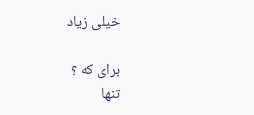خیلی زیاد

برای كه ؟
تنها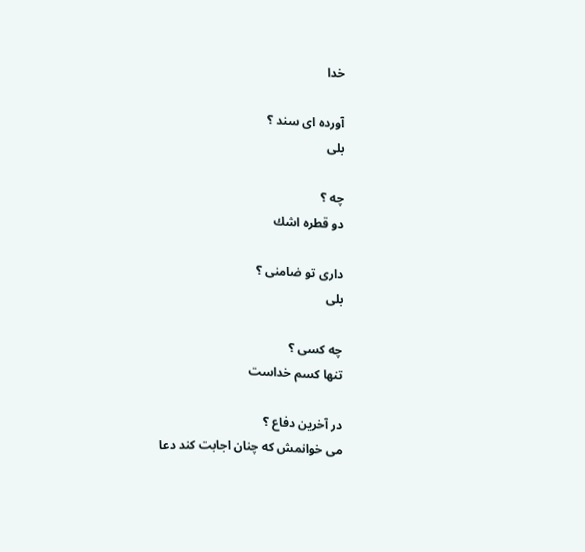خدا

آورده ای سند ؟
بلی

چه ؟
دو قطره اشك

داری تو ضامنی ؟
بلی

چه كسی ؟
تنها كسم خداست

در آخرین دفاع ؟
می خوانمش كه چنان اجابت كند دعا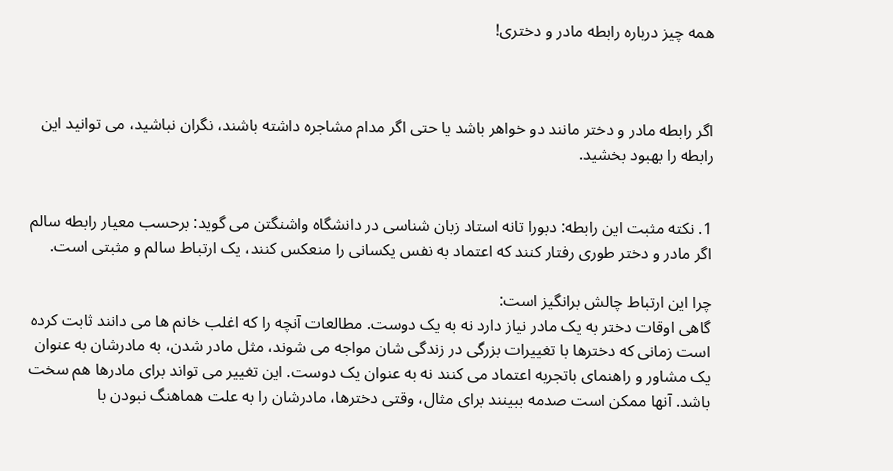همه چیز درباره رابطه مادر و دختری!



اگر رابطه مادر و دختر مانند دو خواهر باشد یا حتی اگر مدام مشاجره داشته باشند، نگران نباشید، می توانید این رابطه را بهبود بخشید.


1. نکته مثبت این رابطه: دبورا تانه استاد زبان شناسی در دانشگاه واشنگتن می گوید: برحسب معیار رابطه سالم اگر مادر و دختر طوری رفتار کنند که اعتماد به نفس یکسانی را منعکس کنند، یک ارتباط سالم و مثبتی است.

چرا این ارتباط چالش برانگیز است:
گاهی اوقات دختر به یک مادر نیاز دارد نه به یک دوست. مطالعات آنچه را که اغلب خانم ها می دانند ثابت کرده است زمانی که دخترها با تغییرات بزرگی در زندگی شان مواجه می شوند، مثل مادر شدن، به مادرشان به عنوان یک مشاور و راهنمای باتجربه اعتماد می کنند نه به عنوان یک دوست. این تغییر می تواند برای مادرها هم سخت باشد. آنها ممکن است صدمه ببینند برای مثال، وقتی دخترها، مادرشان را به علت هماهنگ نبودن با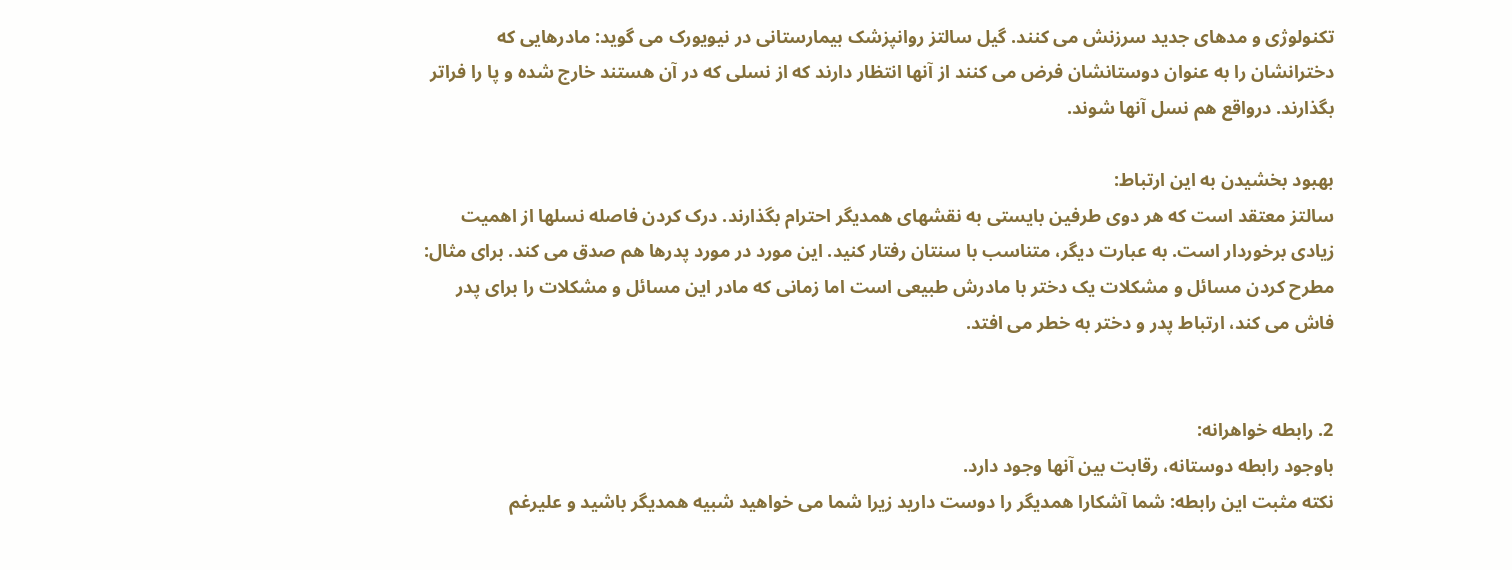تکنولوژی و مدهای جدید سرزنش می کنند. گیل سالتز روانپزشک بیمارستانی در نیویورک می گوید: مادرهایی که دخترانشان را به عنوان دوستانشان فرض می کنند از آنها انتظار دارند که از نسلی که در آن هستند خارج شده و پا را فراتر بگذارند. درواقع هم نسل آنها شوند.

بهبود بخشیدن به این ارتباط:
سالتز معتقد است که هر دوی طرفین بایستی به نقشهای همدیگر احترام بگذارند. درک کردن فاصله نسلها از اهمیت زیادی برخوردار است. به عبارت دیگر، متناسب با سنتان رفتار کنید. این مورد در مورد پدرها هم صدق می کند. برای مثال: مطرح کردن مسائل و مشکلات یک دختر با مادرش طبیعی است اما زمانی که مادر این مسائل و مشکلات را برای پدر فاش می کند، ارتباط پدر و دختر به خطر می افتد.


2. رابطه خواهرانه:
باوجود رابطه دوستانه، رقابت بین آنها وجود دارد.
نکته مثبت این رابطه: شما آشکارا همدیگر را دوست دارید زیرا شما می خواهید شبیه همدیگر باشید و علیرغم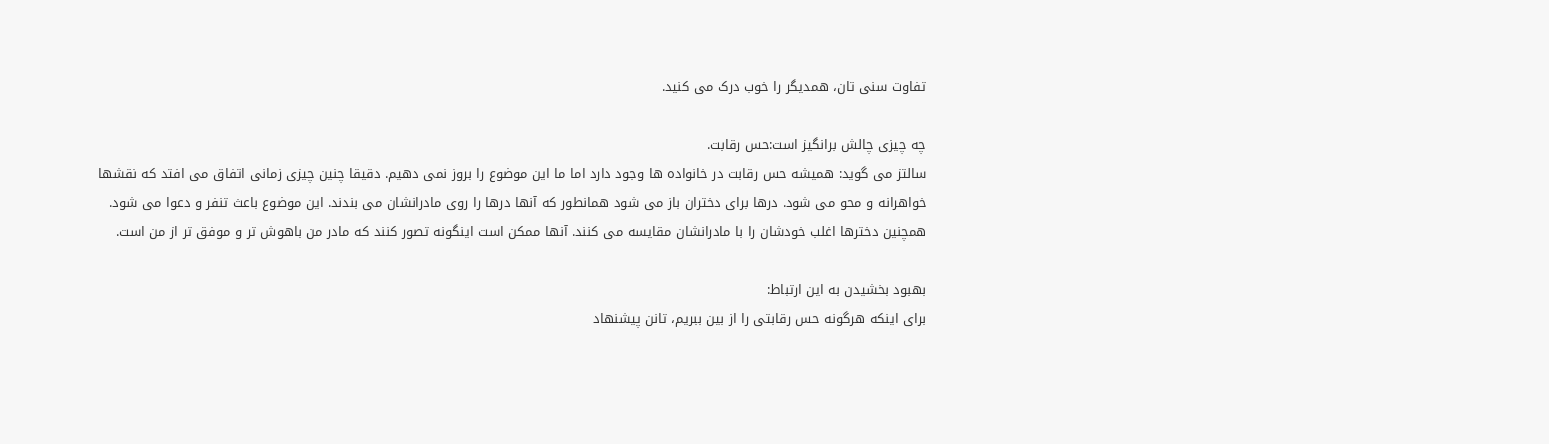تفاوت سنی تان، همدیگر را خوب درک می کنید.

چه چیزی چالش برانگیز است:حس رقابت.
سالتز می گوید: همیشه حس رقابت در خانواده ها وجود دارد اما ما این موضوع را بروز نمی دهیم. دقیقا چنین چیزی زمانی اتفاق می افتد که نقشها خواهرانه و محو می شود. درها برای دختران باز می شود همانطور که آنها درها را روی مادرانشان می بندند. این موضوع باعث تنفر و دعوا می شود. همچنین دخترها اغلب خودشان را با مادرانشان مقایسه می کنند. آنها ممکن است اینگونه تصور کنند که مادر من باهوش تر و موفق تر از من است.

بهبود بخشیدن به این ارتباط:
برای اینکه هرگونه حس رقابتی را از بین ببریم، تانن پیشنهاد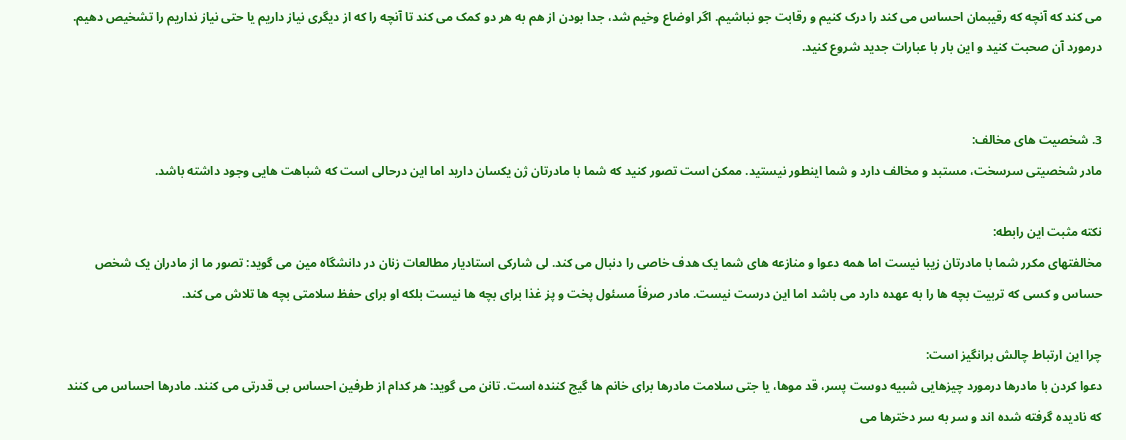می کند که آنچه که رقیبمان احساس می کند را درک کنیم و رقابت جو نباشیم. اگر اوضاع وخیم شد، جدا بودن از هم به هر دو کمک می کند تا آنچه را که از دیگری نیاز داریم یا حتی نیاز نداریم را تشخیص دهیم. درمورد آن صحبت کنید و این بار با عبارات جدید شروع کنید.


3. شخصیت های مخالف:
مادر شخصیتی سرسخت، مستبد و مخالف دارد و شما اینطور نیستید. ممکن است تصور کنید که شما با مادرتان ژن یکسان دارید اما این درحالی است که شباهت هایی وجود داشته باشد.

نکته مثبت این رابطه:
مخالفتهای مکرر شما با مادرتان زیبا نیست اما همه دعوا و منازعه های شما یک هدف خاصی را دنبال می کند. لی شارکی استادیار مطالعات زنان در دانشگاه مین می گوید: تصور ما از مادران یک شخص حساس و کسی که تربیت بچه ها را به عهده دارد می باشد اما این درست نیست. مادر صرفاً مسئول پخت و پز غذا برای بچه ها نیست بلکه او برای حفظ سلامتی بچه ها تلاش می کند.

چرا این ارتباط چالش برانگیز است:
دعوا کردن با مادرها درمورد چیزهایی شبیه دوست پسر، قد موها، یا جتی سلامت مادرها برای خانم ها گیج کننده است. تانن می گوید: هر کدام از طرفین احساس بی قدرتی می کنند. مادرها احساس می کنند که نادیده گرفته شده اند و سر به سر دخترها می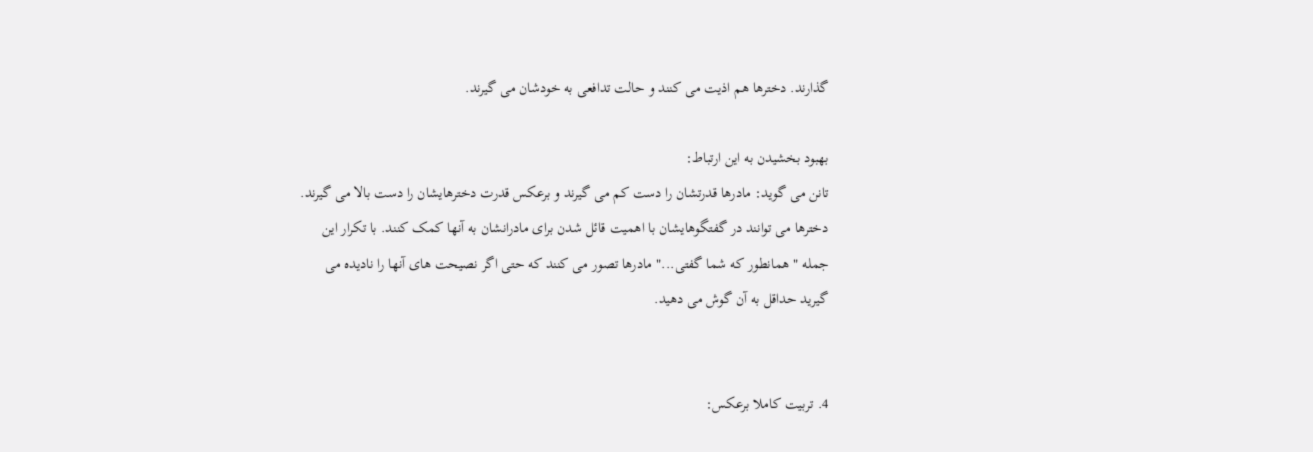گذارند. دخترها هم اذیت می کنند و حالت تدافعی به خودشان می گیرند.

بهبود بخشیدن به این ارتباط:
تانن می گوید: مادرها قدرتشان را دست کم می گیرند و برعکس قدرت دخترهایشان را دست بالا می گیرند. دخترها می توانند در گفتگوهایشان با اهمیت قائل شدن برای مادرانشان به آنها کمک کنند. با تکرار این جمله " همانطور که شما گفتی..." مادرها تصور می کنند که حتی اگر نصیحت های آنها را نادیده می گیرید حداقل به آن گوش می دهید.


4. تربیت کاملا برعکس: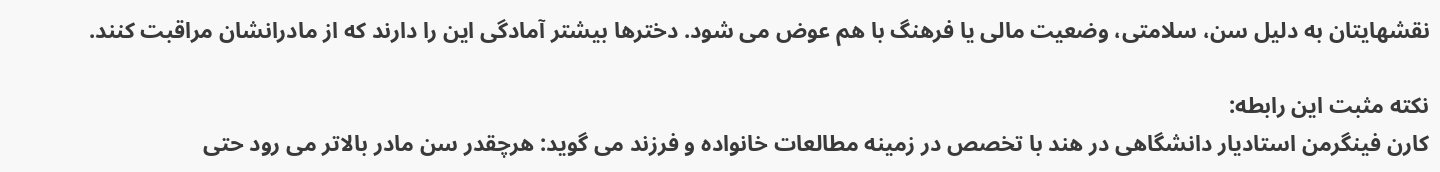نقشهایتان به دلیل سن، سلامتی، وضعیت مالی یا فرهنگ با هم عوض می شود. دخترها بیشتر آمادگی این را دارند که از مادرانشان مراقبت کنند.

نکته مثبت این رابطه:
کارن فینگرمن استادیار دانشگاهی در هند با تخصص در زمینه مطالعات خانواده و فرزند می گوید: هرچقدر سن مادر بالاتر می رود حتی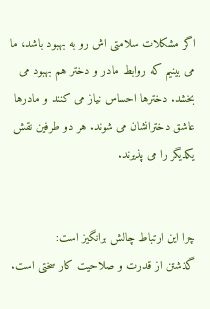اگر مشکلات سلامتی اش رو به بهبود باشد، ما می بینیم که روابط مادر و دختر هم بهبود می بخشد. دخترها احساس نیاز می کنند و مادرها عاشق دخترانشان می شوند. هر دو طرفین نقش یکدیگر را می پذیرند.


چرا این ارتباط چالش برانگیز است:
گذشتن از قدرت و صلاحیت کار سختی است.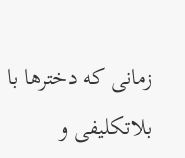زمانی که دخترها با بلاتکلیفی و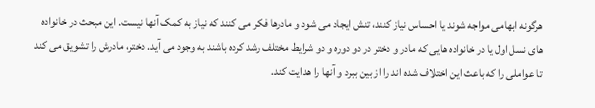هرگونه ابهامی مواجه شوند یا احساس نیاز کنند، تنش ایجاد می شود و مادرها فکر می کنند که نیاز به کمک آنها نیست. این مبحث در خانواده های نسل اول یا در خانواده هایی که مادر و دختر در دو دوره و دو شرایط مختلف رشد کرده باشند به وجود می آید. دختر، مادرش را تشویق می کند تا عواملی را که باعث این اختلاف شده اند را از بین ببرد و آنها را هدایت کند.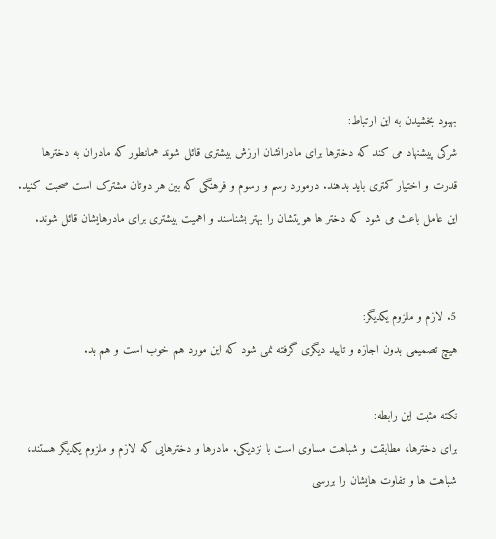بهبود بخشیدن به این ارتباط:
شرکی پیشنهاد می کند که دخترها برای مادرانشان ارزش بیشتری قائل شوند همانطور که مادران به دخترها قدرت و اختیار کمتری باید بدهند. درمورد رسم و رسوم و فرهنگی که بین هر دوتان مشترک است صحبت کنید. این عامل باعث می شود که دختر ها هویتشان را بهتر بشناسند و اهمیت بیشتری برای مادرهایشان قائل شوند.


5. لازم و ملزوم یکدیگر:
هیچ تصمیمی بدون اجازه و تایید دیگری گرفته نمی شود که این مورد هم خوب است و هم بد.

نکته مثبت این رابطه:
برای دخترها، مطابقت و شباهت مساوی است با نزدیکی. مادرها و دخترهایی که لازم و ملزوم یکدیگر هستند، شباهت ها و تفاوت هایشان را بررسی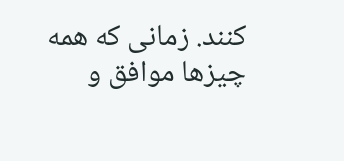کنند. زمانی که همه چیزها موافق و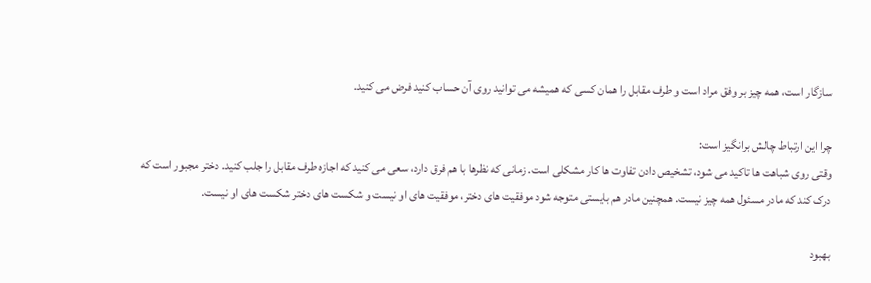سازگار است، همه چیز بر وفق مراد است و طرف مقابل را همان کسی که همیشه می توانید روی آن حساب کنید فرض می کنید.

چرا این ارتباط چالش برانگیز است:
وقتی روی شباهت ها تاکید می شود، تشخیص دادن تفاوت ها کار مشکلی است. زمانی که نظرها با هم فرق دارد، سعی می کنید که اجازه طرف مقابل را جلب کنید. دختر مجبور است که درک کند که مادر مسئول همه چیز نیست. همچنین مادر هم بایستی متوجه شود موفقیت های دختر، موفقیت های او نیست و شکست های دختر شکست های او نیست.

بهبود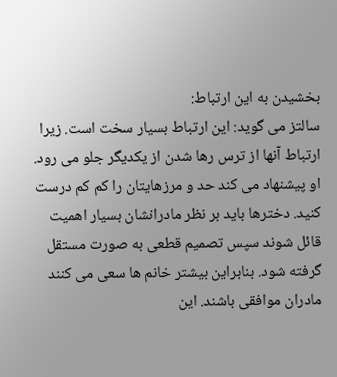بخشیدن به این ارتباط:
سالتز می گوید: این ارتباط بسیار سخت است. زیرا ارتباط آنها از ترس رها شدن از یکدیگر جلو می رود. او پیشنهاد می کند حد و مرزهایتان را کم کم درست کنید. دخترها باید بر نظر مادرانشان بسیار اهمیت قائل شوند سپس تصمیم قطعی به صورت مستقل گرفته شود. بنابراین بیشتر خانم ها سعی می کنند مادران موافقی باشند. این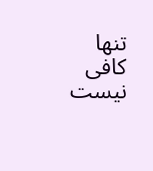تنها کافی نیست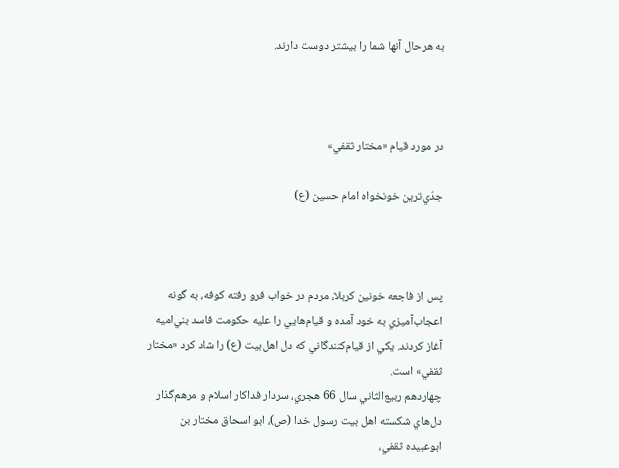به هرحال آنها شما را بیشتر دوست دارند.



در مورد قيام «مختار ثقفي»

جدّي‌ترين خونخواه امام حسين (ع)



پس از فاجعه خونين كربلا، مردم در خواب فرو رفته كوفه، به گونه اعجاب‌آميزي به خود آمده و قيام‌هايي را عليه حكومت فاسد بني‌اميه آغاز كردند. يكي از قيام‌كنندگاني كه دل اهل‌بيت (ع) را شاد كرد «مختار ثقفي» است.
چهاردهم ربيع‌الثاني سال 66 هجري، سردار فداكار اسلام و مرهم‌گذار دل‌هاي شكسته اهل بيت رسول خدا (ص)، ابو اسحاق مختار بن ابوعبيده ثقفي،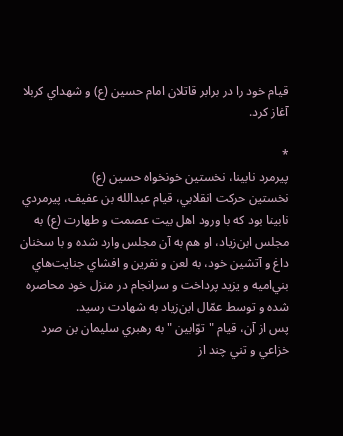قيام خود را در برابر قاتلان امام حسين (ع) و شهداي كربلا آغاز كرد.

*
پيرمرد نابينا، نخستين خونخواه حسين (ع)
نخستين حركت انقلابي، قيام عبدالله بن عفيف، پيرمردي نابينا بود كه با ورود اهل بيت عصمت و طهارت (ع) به مجلس ابن‌زياد، او هم به آن مجلس وارد شده و با سخنان داغ و آتشين خود، به لعن و نفرين و افشاي جنايت‌هاي بني‌اميه و يزيد پرداخت و سرانجام در منزل خود محاصره شده و توسط عمّال ابن‌زياد به شهادت رسيد.
پس از آن، قيام "توّابين " به رهبري سليمان بن صرد خزاعي و تني چند از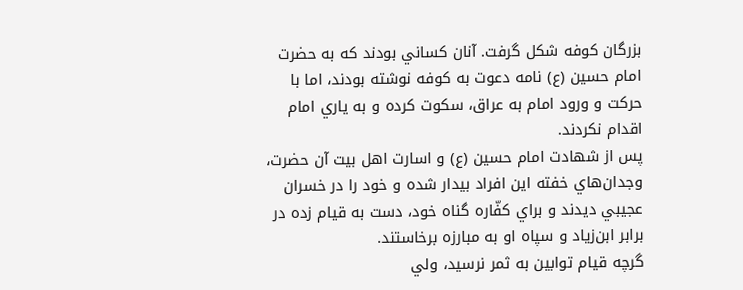بزرگان كوفه شكل گرفت. آنان كساني بودند كه به حضرت امام حسين (ع) نامه دعوت به كوفه نوشته بودند، اما با حركت و ورود امام به عراق، سكوت كرده و به ياري امام اقدام نكردند.
پس از شهادت امام حسين (ع) و اسارت اهل بيت آن حضرت، وجدان‌هاي خفته اين افراد بيدار شده و خود را در خسران عجيبي ديدند و براي كفّاره گناه خود، دست به قيام زده در برابر ابن‌زياد و سپاه او به مبارزه برخاستند.
گرچه قيام توابين به ثمر نرسيد، ولي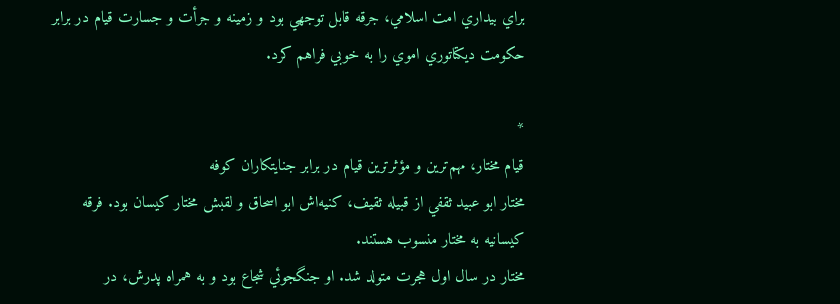براي بيداري امت اسلامي، جرقه قابل توجهي بود و زمينه و جرأت و جسارت قيام در برابر حكومت ديكتاتوري اموي را به خوبي فراهم كرد.

*
قيام مختار، مهم‌ترين و مؤثرترين قيام در برابر جنايتكاران كوفه
مختار ابو عبيد ثقفي از قبيله‌ ثقيف، كنيه‌اش ابو اسحاق و لقبش مختار كيسان بود. فرقه كيسانيه به مختار منسوب هستند.
مختار در سال اول هجرت متولد شد. او جنگجوئي شجاع بود و به همراه پدرش، در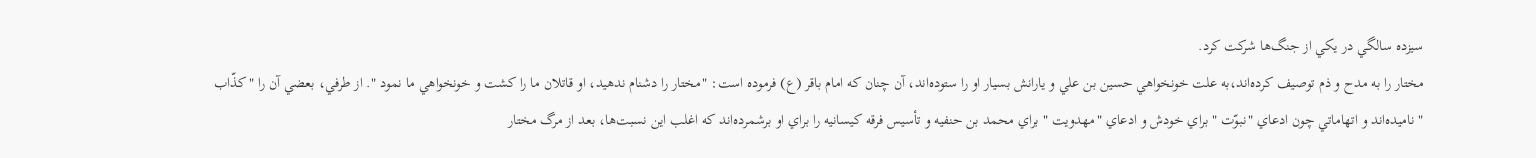سيزده سالگي در يكي از جنگ‌ها شركت كرد.
مختار را به مدح و ذم توصيف كرده‌اند،به علت خونخواهي حسين بن علي و يارانش بسيار او را ستوده‌اند، آن چنان كه امام باقر (ع) فرموده است: "مختار را دشنام ندهيد، او قاتلان ما را كشت و خونخواهي ما نمود ". از طرفي، بعضي آن را "كذّاب " ناميده‌اند و اتهاماتي چون ادعاي "نبوّت " براي خودش و ادعاي "مهدويت " براي محمد بن حنفيه و تأسيس فرقه كيسانيه را براي او برشمرده‌اند كه اغلب اين نسبت‌ها، بعد از مرگ مختار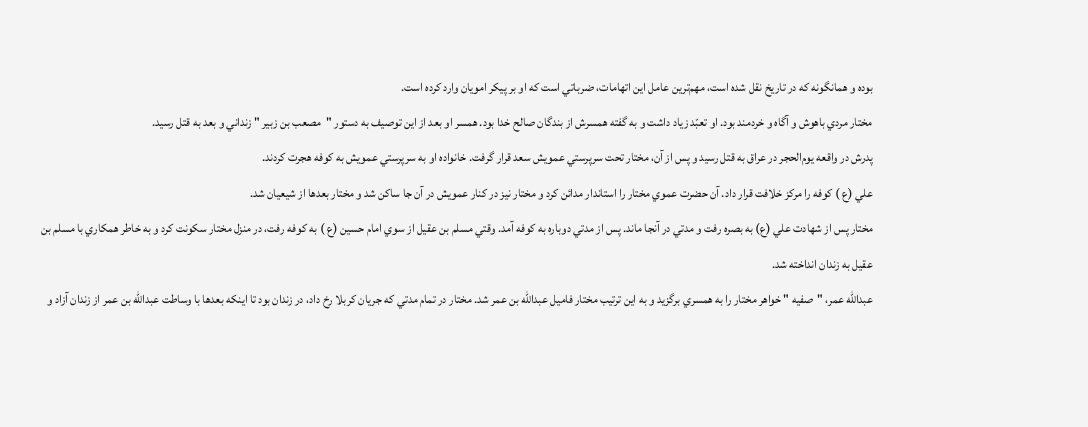بوده و همانگونه كه در تاريخ نقل شده است، مهم‌ترين عامل اين اتهامات، ضرباتي است كه او بر پيكر امويان وارد كرده است.
مختار مردي باهوش و آگاه و خردمند بود. او تعبّد زياد داشت و به گفته همسرش از بندگان صالح خدا بود. همسر او بعد از اين توصيف به دستور "مصعب بن زبير " زنداني و بعد به قتل رسيد.
پدرش در واقعه يوم‌الحجر در عراق به قتل رسيد و پس از آن، مختار تحت سرپرستي عمويش سعد قرار گرفت. خانواده او به سرپرستي عمويش به كوفه هجرت كردند.
علي (ع ) كوفه را مركز خلافت قرار داد. آن حضرت عموي مختار را استاندار مدائن كرد و مختار نيز در كنار عمويش در آن جا ساكن شد و مختار بعدها از شيعيان شد.
مختار پس از شهادت علي (ع) به بصره رفت و مدتي در آنجا ماند. پس از مدتي دوباره به كوفه آمد. وقتي مسلم بن عقيل از سوي امام حسين (ع ) به كوفه رفت، در منزل مختار سكونت كرد و به خاطر همكاري با مسلم بن عقيل به زندان انداخته شد.
عبدالله عمر، "صفيه " خواهر مختار را به همسري برگزيد و به اين ترتيب مختار فاميل عبدالله بن عمر شد. مختار در تمام مدتي كه جريان كربلا رخ داد، در زندان بود تا اينكه بعدها با وساطت عبدالله بن عمر از زندان آزاد و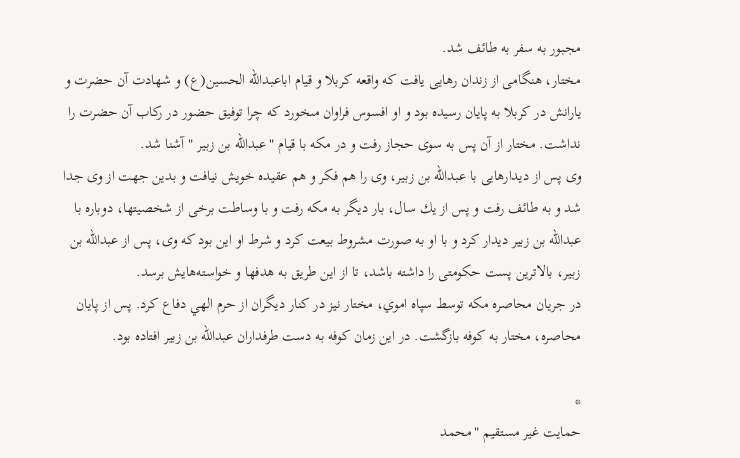مجبور به سفر به طائف شد.
مختار، هنگامى از زندان رهايى يافت كه واقعه كربلا و قيام اباعبدالله الحسين(ع) و شهادت آن حضرت و يارانش در كربلا به پايان رسيده بود و او افسوس فراوان مىخورد كه چرا توفيق حضور در ركاب آن حضرت را نداشت. مختار از آن پس به سوى حجاز رفت و در مكه با قيام "عبدالله بن زبير " آشنا شد.
وى پس از ديدارهايى با عبدالله بن زبير، وى را هم فكر و هم عقيده خويش نيافت و بدين جهت از وى جدا شد و به طائف رفت و پس از يك سال، بار ديگر به مكه رفت و با وساطت برخى از شخصيتها، دوباره با عبدالله بن زبير ديدار كرد و با او به صورت مشروط بيعت كرد و شرط او اين بود كه وى، پس از عبدالله بن زبير، بالاترين پست حكومتى را داشته باشد، تا از اين طريق به هدفها و خواسته‌هايش برسد.
در جريان محاصره مكه توسط سپاه اموي، مختار نيز در كنار ديگران از حرم الهي دفاع كرد. پس از پايان محاصره، مختار به كوفه بازگشت. در اين زمان كوفه به دست طرفداران عبدالله بن زبير افتاده بود.

*
حمايت غير مستقيم "محمد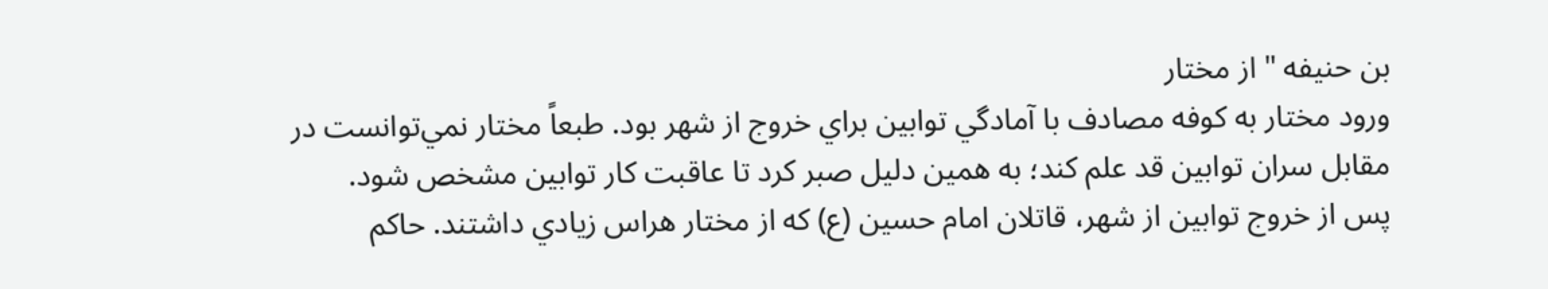بن حنيفه " از مختار
ورود مختار به كوفه مصادف با آمادگي توابين براي خروج از شهر بود. طبعاً مختار نمي‌توانست در مقابل سران توابين قد علم كند؛ به همين دليل صبر كرد تا عاقبت كار توابين مشخص شود.
پس از خروج توابين از شهر، قاتلان امام حسين (ع) كه از مختار هراس زيادي داشتند. حاكم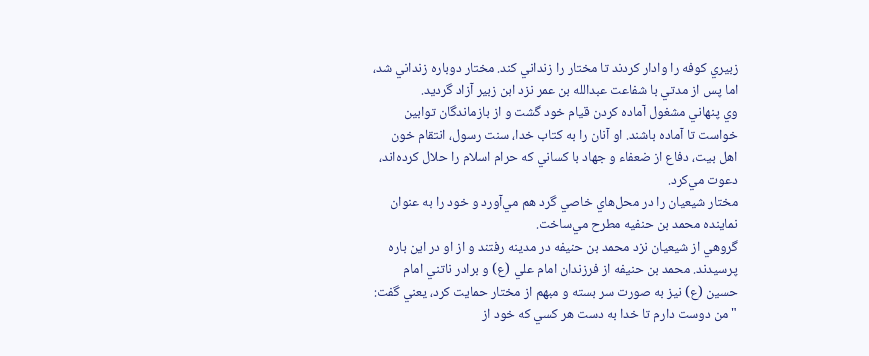زبيري كوفه را وادار كردند تا مختار را زنداني كند. مختار دوباره زنداني شد، اما پس از مدتي با شفاعت عبدالله بن عمر نزد ابن زبير آزاد گرديد.
وي پنهاني مشغول آماده كردن قيام خود گشت و از بازماندگان توابين خواست تا آماده باشند. او آنان را به كتاب خدا، سنت رسول، انتقام خون اهل بيت، دفاع از ضعفاء و جهاد با كساني كه حرام اسلام را حلال كرده‌اند، دعوت مي‌كرد.
مختار شيعيان را در محل‌هاي خاصي گرد هم مي‌آورد و خود را به عنوان نماينده محمد بن حنفيه مطرح مي‌ساخت.
گروهي از شيعيان نزد محمد بن حنيفه در مدينه رفتند و از او در اين باره پرسيدند. محمد بن حنيفه از فرزندان امام علي (ع) و برادر ناتني امام حسين (ع) نيز به صورت سر بسته و مبهم از مختار حمايت كرد، يعني گفت: "من دوست دارم تا خدا به دست هر كسي كه خود از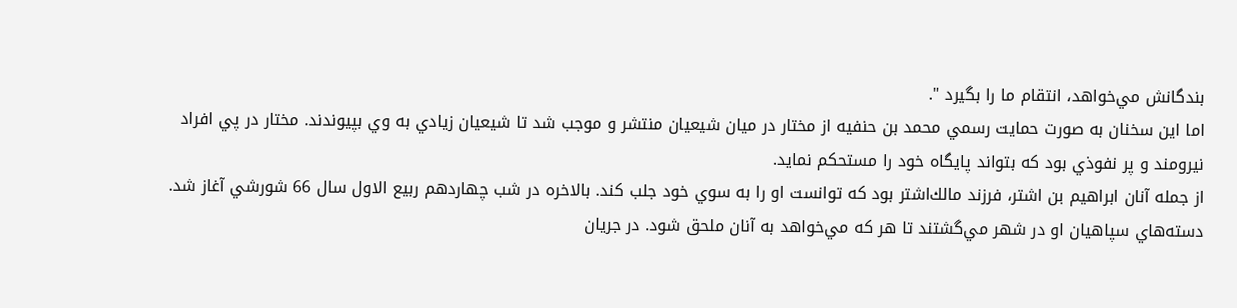بندگانش مي‌خواهد، انتقام ما را بگيرد ".
اما اين سخنان به صورت حمايت رسمي محمد بن حنفيه از مختار در ميان شيعيان منتشر و موجب شد تا شيعيان زيادي به وي بپيوندند. مختار در پي افراد نيرومند و پر نفوذي بود كه بتواند پايگاه خود را مستحكم نمايد.
از جمله آنان ابراهيم بن اشتر، فرزند مالك‌اشتر بود كه توانست او را به سوي خود جلب كند. بالاخره در شب چهاردهم ربيع الاول سال 66 شورشي آغاز شد.
دسته‌هاي سپاهيان او در شهر مي‌گشتند تا هر كه مي‌خواهد به آنان ملحق شود. در جريان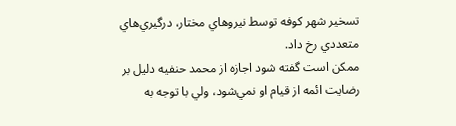تسخير شهر كوفه توسط نيروهاي مختار، درگيري‌هاي متعددي رخ داد.
ممكن است گفته شود اجازه از محمد حنفيه دليل بر رضايت ائمه از قيام او نمي‌شود، ولي با توجه به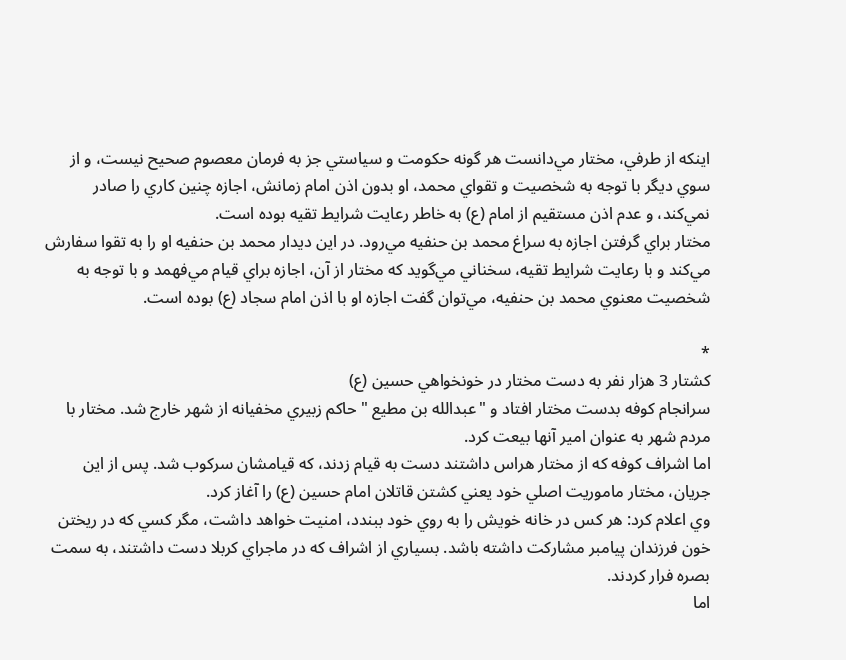اينكه از طرفي، مختار مي‌دانست هر گونه حكومت و سياستي جز به فرمان معصوم صحيح نيست، و از سوي ديگر با توجه به شخصيت و تقواي محمد، او بدون اذن امام زمانش، اجازه چنين كاري را صادر نمي‌كند، و عدم اذن مستقيم از امام (ع) به خاطر رعايت شرايط تقيه بوده است.
مختار براي گرفتن اجازه به سراغ محمد بن حنفيه مي‌رود. در اين ديدار محمد بن حنفيه او را به تقوا سفارش مي‌كند و با رعايت شرايط تقيه، سخناني مي‌گويد كه مختار از آن، اجازه براي قيام مي‌فهمد و با توجه به شخصيت معنوي محمد بن حنفيه، مي‌توان گفت اجازه او با اذن امام سجاد (ع) بوده است.

*
كشتار 3 هزار نفر به دست مختار در خونخواهي حسين (ع)
سرانجام كوفه بدست مختار افتاد و "عبدالله بن مطيع " حاكم زبيري مخفيانه از شهر خارج شد. مختار با مردم شهر به عنوان امير آنها بيعت كرد.
اما اشراف كوفه كه از مختار هراس داشتند دست به قيام زدند، كه قيامشان سركوب شد. پس از اين جريان، مختار ماموريت اصلي خود يعني كشتن قاتلان امام حسين (ع) را آغاز كرد.
وي اعلام كرد: هر كس در خانه خويش را به روي خود ببندد، امنيت خواهد داشت، مگر كسي كه در ريختن خون فرزندان پيامبر مشاركت داشته باشد. بسياري از اشراف كه در ماجراي كربلا دست داشتند، به سمت بصره فرار كردند.
اما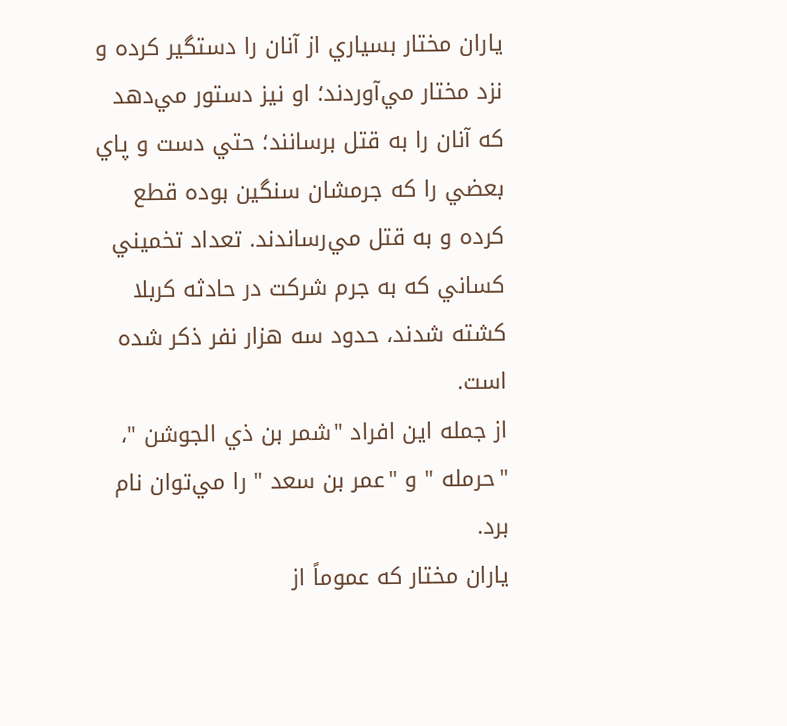ياران مختار بسياري از آنان را دستگير كرده و نزد مختار مي‌آوردند؛ او نيز دستور مي‌دهد كه آنان را به قتل برسانند؛ حتي دست و پاي بعضي را كه جرمشان سنگين‌ بوده قطع كرده و به قتل مي‌رساندند. تعداد تخميني كساني كه به جرم شركت در حادثه كربلا كشته شدند، حدود سه هزار نفر ذكر شده است.
از جمله اين افراد "شمر بن ذي الجوشن "، "حرمله " و "عمر بن سعد " را مي‌توان نام برد.
ياران مختار كه عموماً از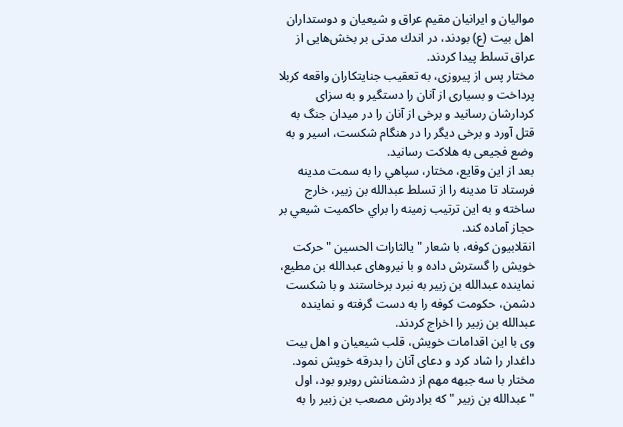مواليان و ايرانيان مقيم عراق و شيعيان و دوستداران اهل بيت (ع) بودند، در اندك مدتى بر بخش‌هايى از عراق تسلط پيدا كردند.
مختار پس از پيروزى، به تعقيب جنايتكاران واقعه كربلا پرداخت و بسيارى از آنان را دستگير و به سزاى كردارشان رسانيد و برخى از آنان را در ميدان جنگ به قتل آورد و برخى ديگر را در هنگام شكست، اسير و به وضع فجيعى به هلاكت رسانيد.
بعد از اين وقايع، مختار، سپاهي را به سمت مدينه فرستاد تا مدينه را از تسلط عبدالله بن زبير، خارج ساخته و به اين ترتيب زمينه را براي حاكميت شيعي بر حجاز آماده كند.
انقلابيون كوفه، با شعار "يالثارات الحسين " حركت خويش را گسترش داده و با نيروهاى عبدالله بن مطيع، نماينده عبدالله بن زبير به نبرد برخاستند و با شكست دشمن، حكومت كوفه را به دست گرفته و نماينده عبدالله بن زبير را اخراج كردند.
وى با اين اقدامات خويش، قلب شيعيان و اهل بيت داغدار را شاد كرد و دعاى آنان را بدرقه خويش نمود.
مختار با سه جبهه مهم از دشمنانش روبرو بود، اول "عبدالله بن زبير " كه برادرش مصعب بن زبير را به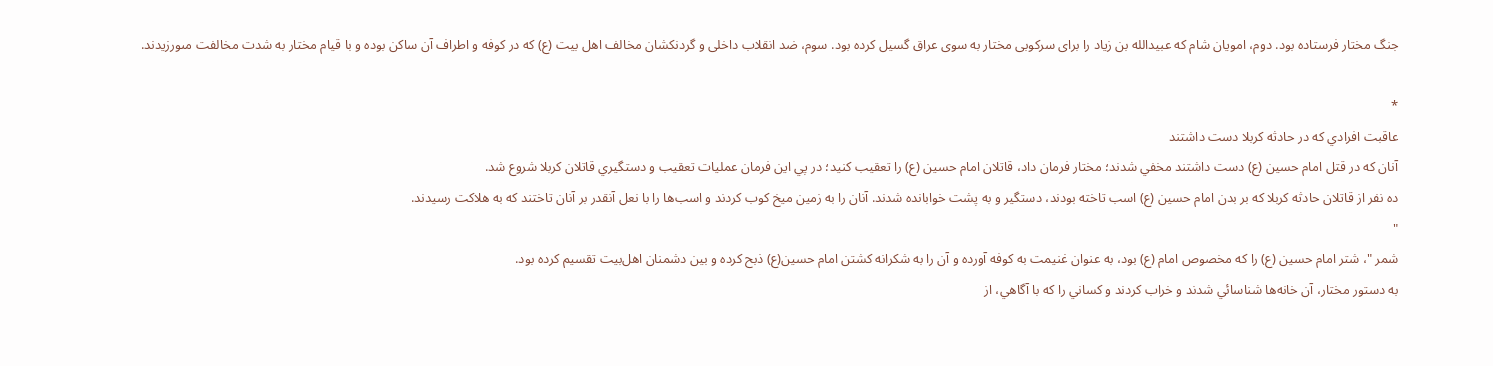جنگ مختار فرستاده بود. دوم، امويان شام كه عبيدالله بن زياد را براى سركوبى مختار به سوى عراق گسيل كرده بود. سوم، ضد انقلاب داخلى و گردنكشان مخالف اهل بيت (ع) كه در كوفه و اطراف آن ساكن بوده و با قيام مختار به شدت مخالفت مىورزيدند.

*
عاقبت افرادي كه در حادثه كربلا دست داشتند
آنان كه در قتل امام حسين (ع) دست داشتند مخفي شدند؛ مختار فرمان داد، قاتلان امام حسين (ع) را تعقيب كنيد؛ در پي اين فرمان عمليات تعقيب و دستگيري قاتلان كربلا شروع شد.
ده نفر از قاتلان حادثه كربلا كه بر بدن امام حسين (ع) اسب تاخته بودند، دستگير و به پشت خوابانده شدند. آنان را به زمين ميخ كوب كردند و اسب‌ها را با نعل آنقدر بر آنان تاختند كه به هلاكت رسيدند.
"
شمر "، شتر امام حسين (ع) را كه مخصوص امام (ع) بود، به عنوان غنيمت به كوفه آورده و آن را به شكرانه كشتن امام حسين(ع) ذبح كرده و بين دشمنان اهل‌بيت تقسيم كرده بود.
به دستور مختار، آن خانه‌ها شناسائي شدند و خراب كردند و كساني را كه با آگاهي، از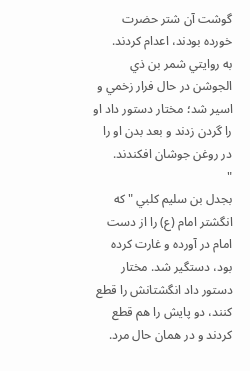گوشت آن شتر حضرت خورده بودند، اعدام كردند.
به روايتي شمر بن ذي الجوشن در حال فرار زخمي و اسير شد؛ مختار دستور داد او را گردن زدند و بعد بدن او را در روغن جوشان افكندند.
"
بجدل بن سليم كلبي " كه انگشتر امام (ع) را از دست امام در آورده و غارت كرده بود، دستگير شد. مختار دستور داد انگشتانش را قطع كنند، دو پايش را هم قطع كردند و در همان حال مرد.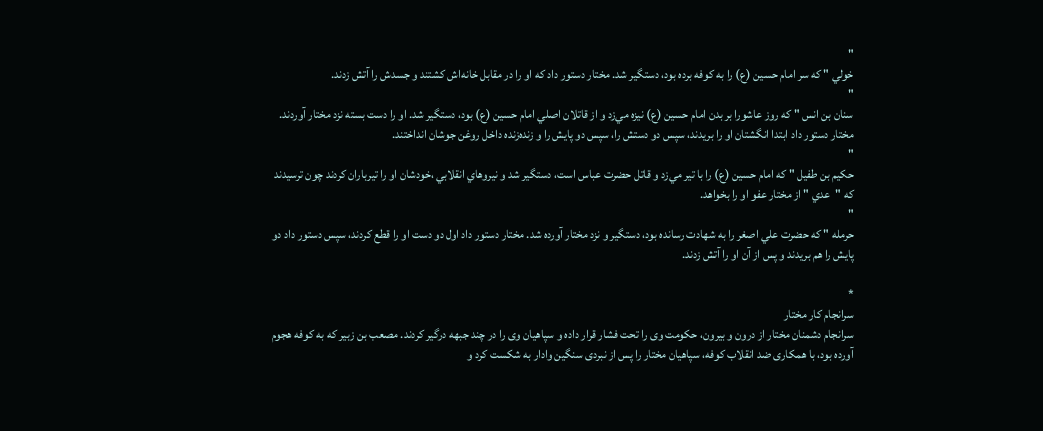"
خولي " كه سر امام حسين (ع) را به كوفه برده بود، دستگير شد. مختار دستور داد كه او را در مقابل خانه‌اش كشتند و جسدش را آتش زدند.
"
سنان بن انس " كه روز عاشورا بر بدن امام حسين (ع) نيزه مي‌زد و از قاتلان اصلي امام حسين (ع) بود، دستگير شد. او را دست بسته نزد مختار آوردند.
مختار دستور داد ابتدا انگشتان او را بريدند، سپس دو دستش را، سپس دو پايش را و زنده‌زنده داخل روغن جوشان انداختند.
"
حكيم بن طفيل " كه امام حسين (ع) را با تير مي‌زد و قاتل حضرت عباس است، دستگير شد و نيروهاي انقلابي ،خودشان او را تيرباران كردند چون ترسيدند كه "عدي " از مختار عفو او را بخواهد.
"
حرمله " كه حضرت علي اصغر را به شهادت رسانده بود، دستگير و نزد مختار آورده شد. مختار دستور داد اول دو دست او را قطع كردند، سپس دستور داد دو پايش را هم بريدند و پس از آن او را آتش زدند.

*
سرانجام كار مختار
سرانجام دشمنان مختار از درون و بيرون، حكومت وى را تحت فشار قرار داده و سپاهيان وى را در چند جبهه درگير كردند. مصعب بن زبير كه به كوفه هجوم آورده بود، با همكارى ضد انقلاب كوفه، سپاهيان مختار را پس از نبردى سنگين وادار به شكست كرد و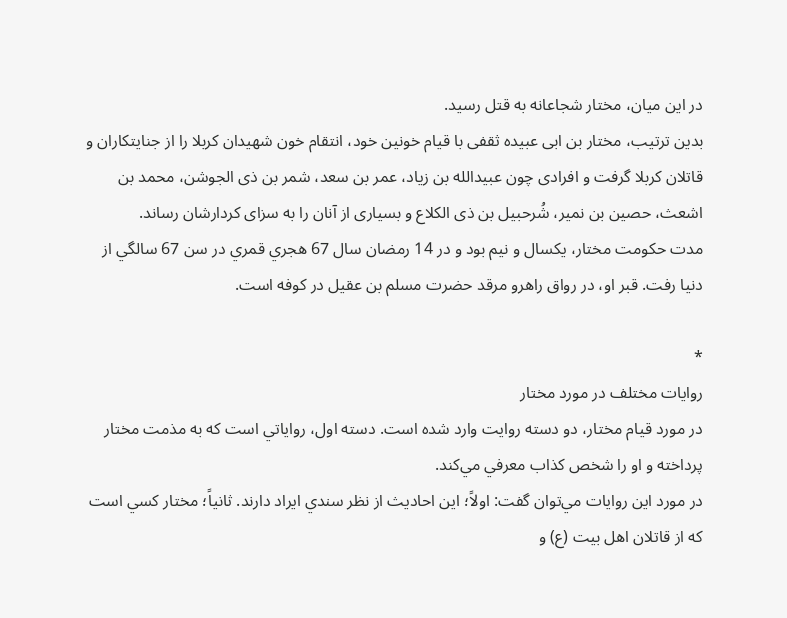در اين ميان، مختار شجاعانه به قتل رسيد.
بدين ترتيب، مختار بن ابى عبيده ثقفى با قيام خونين خود، انتقام خون شهيدان كربلا را از جنايتكاران و قاتلان كربلا گرفت و افرادى چون عبيدالله بن زياد، عمر بن سعد، شمر بن ذى الجوشن، محمد بن اشعث، حصين بن نمير، شُرحبيل بن ذى الكلاع و بسيارى از آنان را به سزاى كردارشان رساند.
مدت حكومت مختار، يكسال و نيم بود و در 14 رمضان سال 67 هجري قمري در سن 67 سالگي از دنيا رفت. قبر او، در رواق راهرو مرقد حضرت مسلم بن عقيل در كوفه است.

*
روايات مختلف در مورد مختار
در مورد قيام مختار، دو دسته روايت وارد شده است. دسته اول، رواياتي است كه به مذمت مختار پرداخته و او را شخص كذاب معرفي مي‌كند.
در مورد اين روايات مي‌توان گفت: اولاً؛ اين احاديث از نظر سندي ايراد دارند. ثانياً؛ مختار كسي است كه از قاتلان اهل بيت (ع) و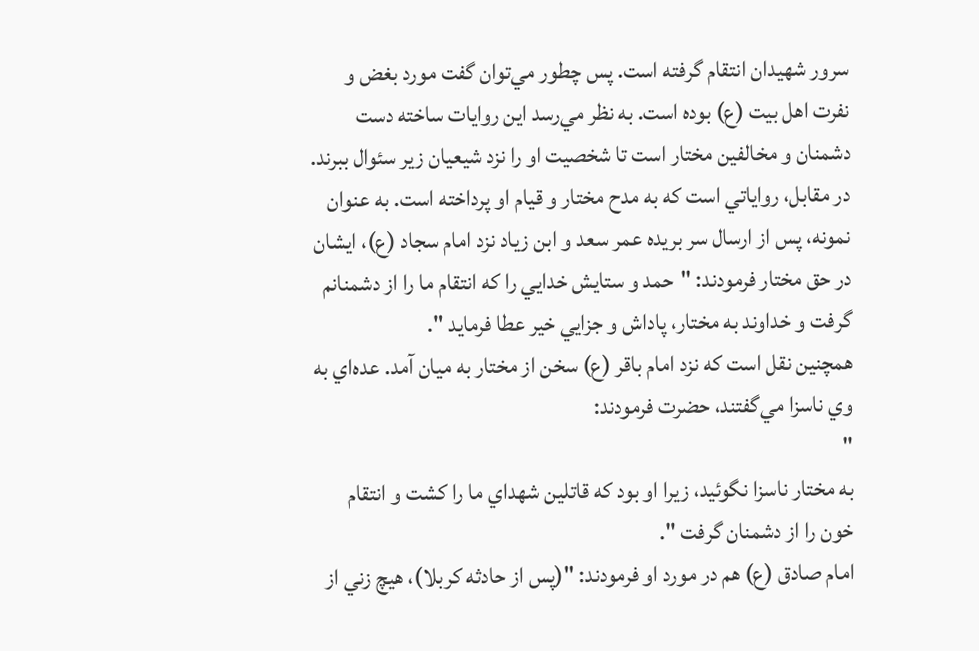سرور شهيدان انتقام گرفته است. پس چطور مي‌توان گفت مورد بغض و نفرت اهل بيت (ع) بوده است. به نظر مي‌رسد اين روايات ساخته دست دشمنان و مخالفين مختار است تا شخصيت او را نزد شيعيان زير سئوال ببرند.
در مقابل، رواياتي است كه به مدح مختار و قيام او پرداخته است. به عنوان نمونه، پس از ارسال سر بريده عمر سعد و ابن زياد نزد امام سجاد (ع)، ايشان در حق مختار فرمودند: "حمد و ستايش خدايي را كه انتقام ما را از دشمنانم گرفت و خداوند به مختار، پاداش و جزايي خير عطا فرمايد ".
همچنين نقل است كه نزد امام باقر (ع) سخن از مختار به ميان آمد. عده‌اي به وي ناسزا مي‌گفتند، حضرت فرمودند:
"
به مختار ناسزا نگوئيد، زيرا او بود كه قاتلين شهداي ما را كشت و انتقام خون را از دشمنان گرفت ".
امام صادق (ع) هم در مورد او فرمودند: "(پس از حادثه كربلا)، هيچ زني از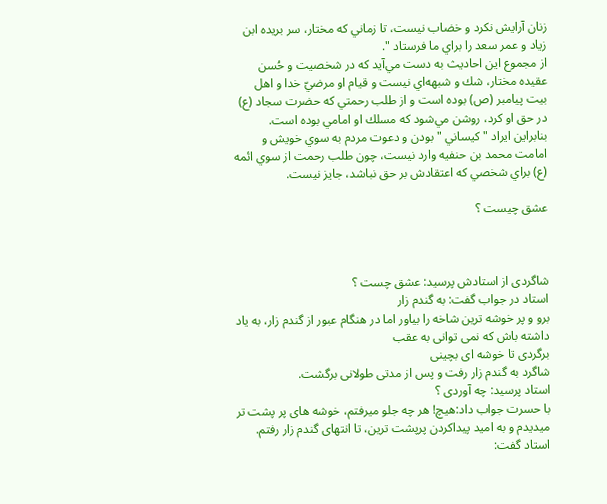زنان آرايش نكرد و خضاب نيست، تا زماني كه مختار، سر بريده ابن زياد و عمر سعد را براي ما فرستاد ".
از مجموع اين احاديث به دست مي‌آيد كه در شخصيت و حُسن عقيده مختار، شك و شبهه‌اي نيست و قيام او مرضيّ خدا و اهل بيت پيامبر (ص) بوده است و از طلب رحمتي كه حضرت سجاد (ع) در حق او كرد، روشن مي‌شود كه مسلك او امامي بوده است.
بنابراين ايراد "كيساني " بودن و دعوت مردم به سوي خويش و امامت محمد بن حنفيه وارد نيست، چون طلب رحمت از سوي ائمه (ع) براي شخصي كه اعتقادش بر حق نباشد، جايز نيست.

عشق چیست ؟



شاگردی از استادش پرسید: عشق چست ؟
استاد در جواب گفت: به گندم زار
برو و پر خوشه ترین شاخه را بیاور اما در هنگام عبور از گندم زار، به یاد داشته باش كه نمی توانی به عقب
برگردی تا خوشه ای بچینی
شاگرد به گندم زار رفت و پس از مدتی طولانی برگشت.
استاد پرسید: چه آوردی ؟
با حسرت جواب داد:هیچ! هر چه جلو میرفتم، خوشه های پر پشت تر میدیدم و به امید پیداكردن پرپشت ترین، تا انتهای گندم زار رفتم.
استاد گفت: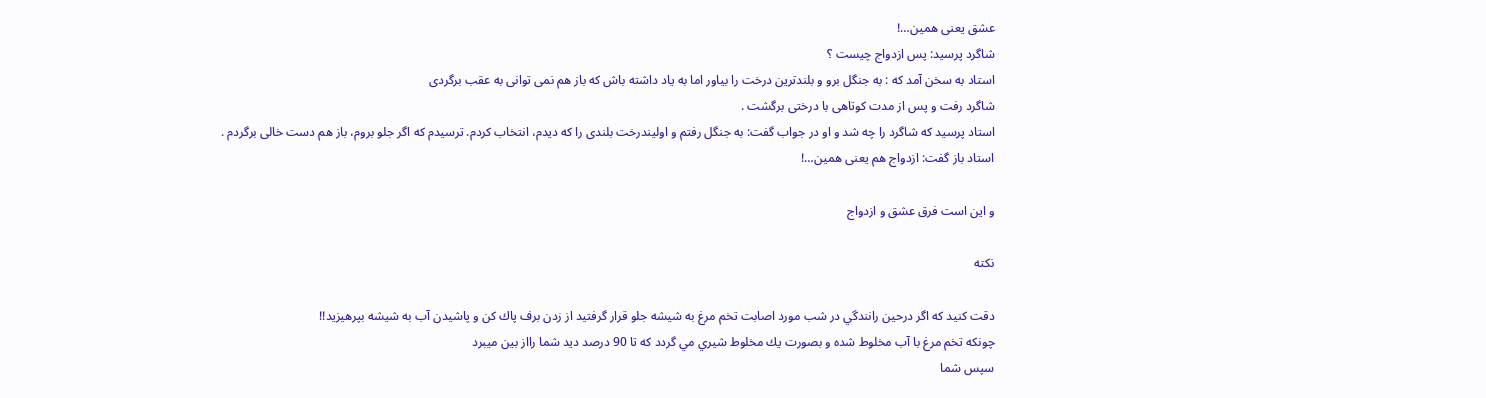عشق یعنی همین…!
شاگرد پرسید: پس ازدواج چیست ؟
استاد به سخن آمد كه : به جنگل برو و بلندترین درخت را بیاور اما به یاد داشته باش كه باز هم نمی توانی به عقب برگردی
شاگرد رفت و پس از مدت كوتاهی با درختی برگشت .
استاد پرسید كه شاگرد را چه شد و او در جواب گفت: به جنگل رفتم و اولیندرخت بلندی را كه دیدم، انتخاب كردم. ترسیدم كه اگر جلو بروم، باز هم دست خالی برگردم .
استاد باز گفت: ازدواج هم یعنی همین…!

و این است فرق عشق و ازدواج

نکته

دقت كنيد كه اگر درحين رانندگي در شب مورد اصابت تخم مرغ به شيشه جلو قرار گرفتيد از زدن برف پاك كن و پاشيدن آب به شيشه بپرهيزيد!!
چونكه تخم مرغ با آب مخلوط شده و بصورت يك مخلوط شيري مي گردد كه تا 90 درصد ديد شما رااز بين ميبرد
سپس شما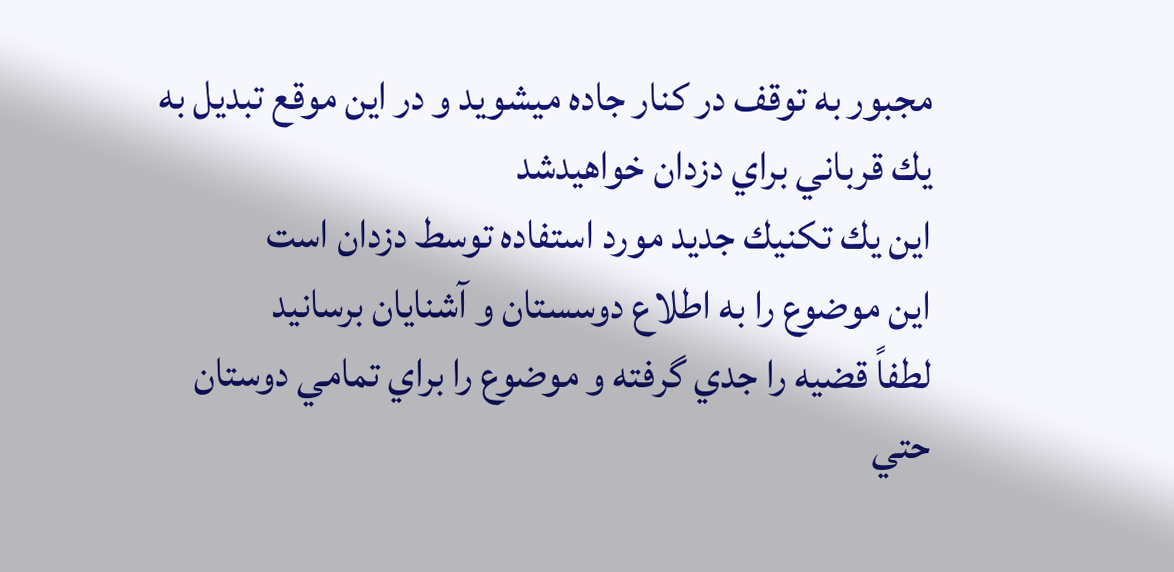مجبور به توقف در كنار جاده ميشويد و در اين موقع تبديل به يك قرباني براي دزدان خواهيدشد
اين يك تكنيك جديد مورد استفاده توسط دزدان است
اين موضوع را به اطلاع دوسستان و آشنايان برسانيد
لطفاً قضيه را جدي گرفته و موضوع را براي تمامي دوستان حتي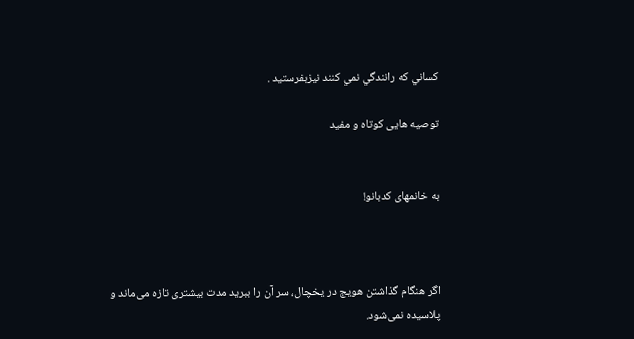كساني كه رانندگي نمي كنند نيزبفرستيد .

توصیه هایی کوتاه و مفید


به خانمهای کدبانو!



اگر هنگام گذاشتن هویج در یخچال، سر آن را ببرید مدت بیشتری تازه می‌ماند و پلاسیده نمی‌شود.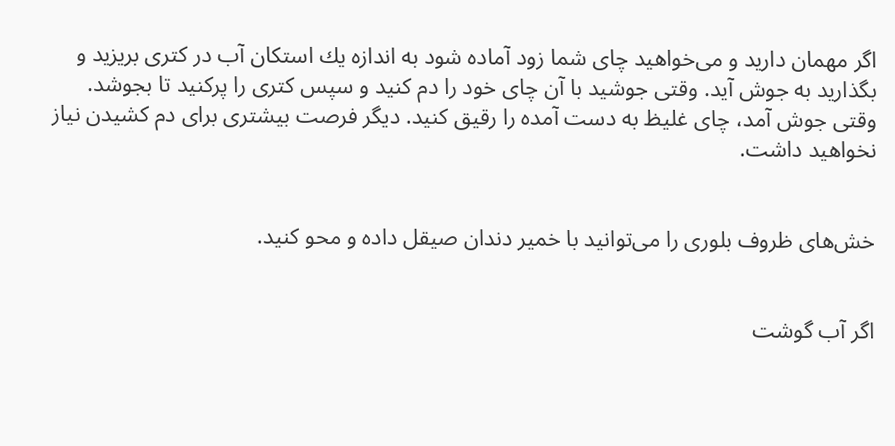اگر مهمان دارید و می‌خواهید چای شما زود آماده شود به اندازه یك استكان آب در كتری بریزید و بگذارید به جوش آید. وقتی جوشید با آن چای خود را دم كنید و سپس كتری را پركنید تا بجوشد. وقتی جوش آمد، چای غلیظ به دست آمده را رقیق كنید. دیگر فرصت بیشتری برای دم كشیدن نیاز نخواهید داشت.


خش‌های ظروف بلوری را می‌توانید با خمیر دندان صیقل داده و محو كنید.


اگر آب گوشت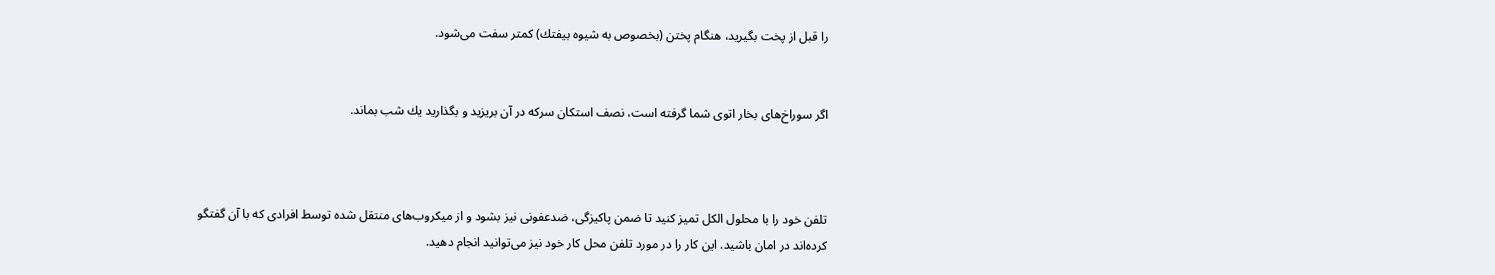را قبل از پخت بگیرید، هنگام پختن (بخصوص به شیوه بیفتك) كمتر سفت می‌شود.


اگر سوراخ‌های بخار اتوی شما گرفته است، نصف استكان سركه در آن بریزید و بگذارید یك شب بماند.



تلفن خود را با محلول الكل تمیز كنید تا ضمن پاكیزگی، ضدعفونی نیز بشود و از میكروب‌های منتقل شده توسط افرادی كه با آن گفتگو كرده‌اند در امان باشید. این كار را در مورد تلفن محل كار خود نیز می‌توانید انجام دهید.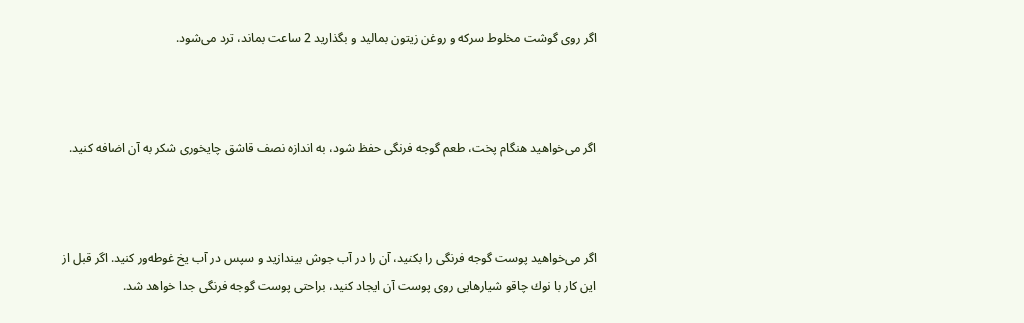اگر روی گوشت مخلوط سركه و روغن زیتون بمالید و بگذارید 2 ساعت بماند، ترد می‌شود.



اگر می‌خواهید هنگام پخت، طعم گوجه فرنگی حفظ شود، به اندازه نصف قاشق چایخوری شكر به آن اضافه كنید.



اگر می‌خواهید پوست گوجه فرنگی را بكنید، آن را در آب جوش بیندازید و سپس در آب یخ غوطه‌ور كنید. اگر قبل از این كار با نوك چاقو شیارهایی روی پوست آن ایجاد كنید، براحتی پوست گوجه فرنگی جدا خواهد شد.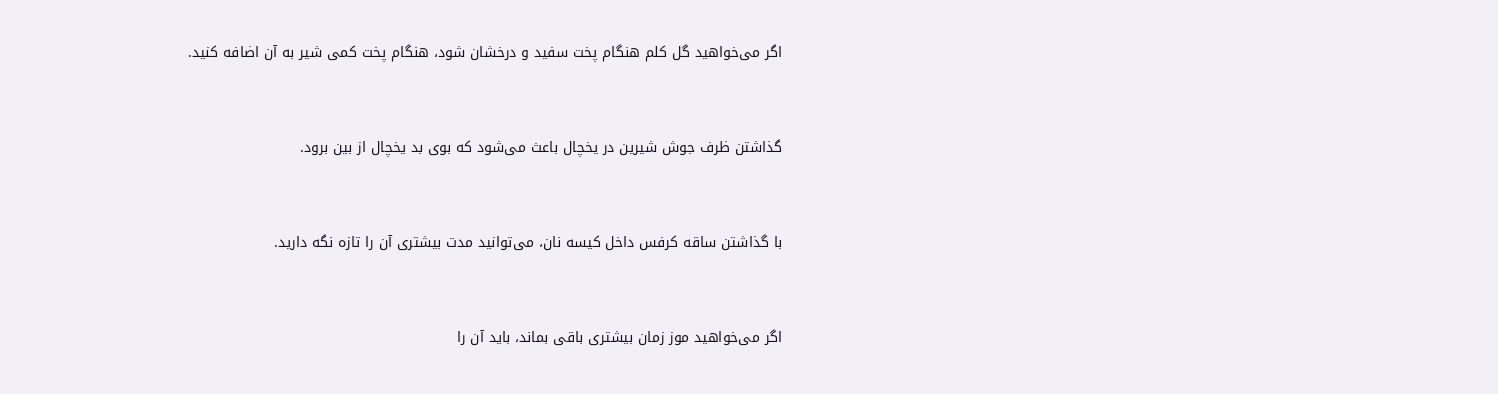اگر می‌خواهید گل كلم هنگام پخت سفید و درخشان شود، هنگام پخت كمی شیر به آن اضافه كنید.



گذاشتن ظرف جوش شیرین در یخچال باعث می‌شود كه بوی بد یخچال از بین برود.



با گذاشتن ساقه كرفس داخل كیسه نان، می‌توانید مدت بیشتری آن را تازه نگه دارید.



اگر می‌خواهید موز زمان بیشتری باقی بماند، باید آن را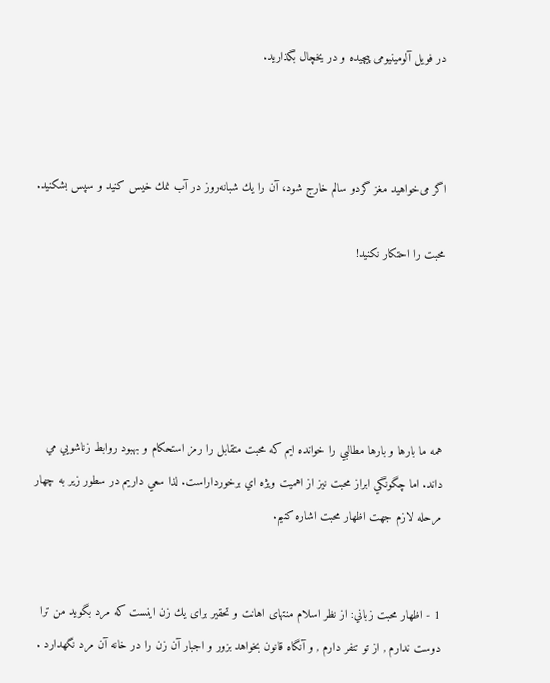در فویل آلومینیومی پیچیده و در یخچال بگذارید.



اگر می‌خواهید مغز گردو سالم خارج شود، آن را یك شبانه‌روز در آب نمك خیس كنید و سپس بشكنید.

محبت را احتکار نکنيد!





همه ما بارها و بارها مطالبي را خوانده ايم که محبت متقابل را رمز استحکام و بهبود روابط زناشويي مي داند. اما چگونگي ابراز محبت نيز از اهميت ويژه اي برخورداراست. لذا سعي داريم در سطور زير به چهار مرحله لازم جهت اظهار محبت اشاره کنيم.


1 - اظهار محبت زباني: از نظر اسلام منتهاى اهانت و تحقير براى يك زن اينست كه مرد بگويد من ترا دوست ندارم , از تو تنفر دارم , و آنگاه قانون بخواهد بزور و اجبار آن زن را در خانه آن مرد نگهدارد .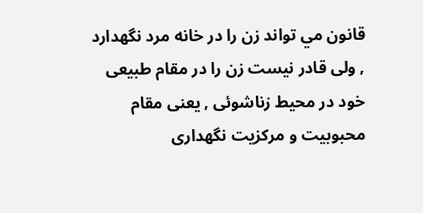قانون مي تواند زن را در خانه مرد نگهدارد , ولى قادر نيست زن را در مقام طبيعى خود در محيط زناشوئى , يعنى مقام محبوبيت و مركزيت نگهدارى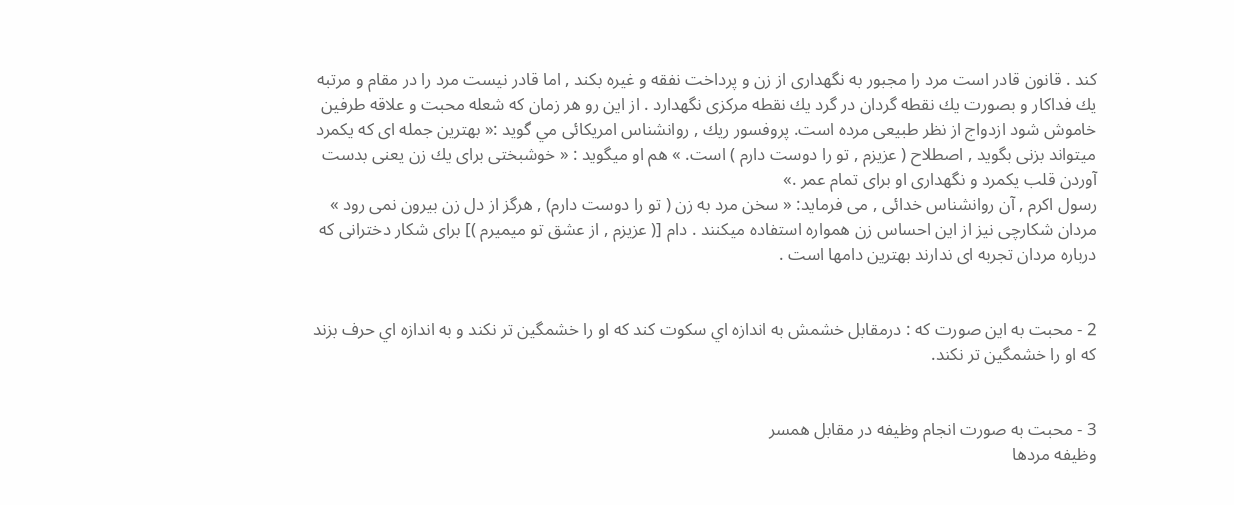كند . قانون قادر است مرد را مجبور به نگهدارى از زن و پرداخت نفقه و غيره بكند , اما قادر نيست مرد را در مقام و مرتبه يك فداكار و بصورت يك نقطه گردان در گرد يك نقطه مركزى نگهدارد . از اين رو هر زمان كه شعله محبت و علاقه طرفين خاموش شود ازدواج از نظر طبيعى مرده است. پروفسور ريك , روانشناس امريكائى مي گويد :« بهترين جمله اى كه يكمرد ميتواند بزنى بگويد , اصطلاح ( عزيزم , تو را دوست دارم ) است. » هم او ميگويد : « خوشبختى براى يك زن يعنى بدست آوردن قلب يكمرد و نگهدارى او براى تمام عمر .»
رسول اكرم , آن روانشناس خدائى , مى فرمايد: « سخن مرد به زن ( تو را دوست دارم) , هرگز از دل زن بيرون نمى رود »
مردان شكارچى نيز از اين احساس زن همواره استفاده ميكنند . دام [( عزيزم , از عشق تو ميميرم )] براى شكار دخترانى كه درباره مردان تجربه اى ندارند بهترين دامها است .


2 - محبت به اين صورت که : درمقابل خشمش به اندازه اي سکوت کند كه او را خشمگين تر نكند و به اندازه اي حرف بزند كه او را خشمگين تر نکند.


3 - محبت به صورت انجام وظيفه در مقابل همسر
وظيفه مردها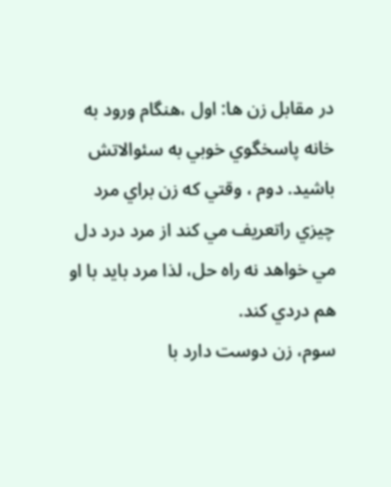در مقابل زن ها: اول ،هنگام ورود به خانه پاسخگوي خوبي به سئوالاتش باشيد. دوم ، وقتي که زن براي مرد چيزي راتعريف مي کند از مرد درد دل مي خواهد نه راه حل، لذا مرد بايد با او هم دردي کند.
سوم، زن دوست دارد با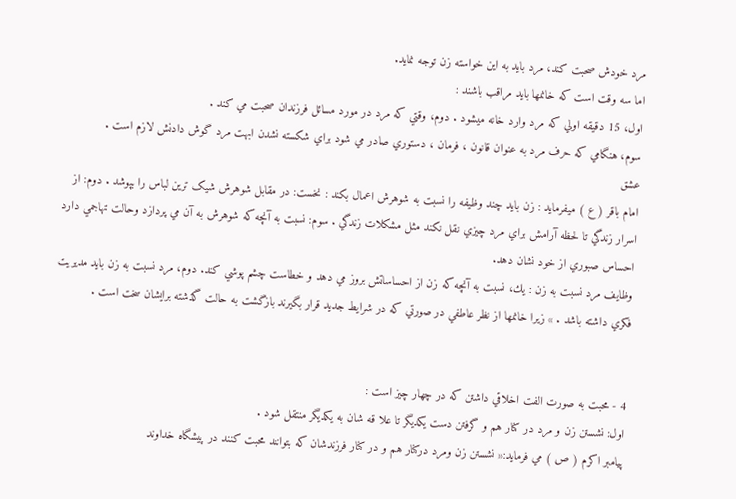مرد خودش صحبت کند، مرد بايد به اين خواسته زن توجه نمايد.
اما سه وقت است که خانمها بايد مراقب باشند :
اول، 15 دقيقه اولي که مرد وارد خانه ميشود . دوم، وقتي که مرد در مورد مسائل فرزندان صحبت مي کند .
سوم، هنگامي که حرف مرد به عنوان قانون ، فرمان ، دستوري صادر مي شود براي شکسته نشدن ابهت مرد گوش دادنش لازم است .
عشق
امام باقر ( ع ) ميفرمايد : زن بايد چند وظيفه را نسبت به شوهرش اعمال بکند : نخست: در مقابل شوهرش شيک ترين لباس را بپوشد . دوم: از اسرار زندگي تا لحظه آرامش براي مرد چيزي نقل نکند مثل مشکلات زندگي . سوم: نسبت به آنچه که شوهرش به آن مي پردازد وحالت تهاجمي دارد احساس صبوري از خود نشان دهد.
وظايف مرد نسبت به زن : يك، نسبت به آنچه که زن از احساساتش بروز مي دهد و خطاست چشم پوشي کند. دوم، مرد نسبت به زن بايد مديريت فکري داشته باشد . » زيرا خانمها از نظر عاطفي در صورتي که در شرايط جديد قرار بگيرند بازگشت به حالت گذشته برايشان سخت است .


4 - محبت به صورت الفت اخلاقي داشتن که در چهار چيز است :
اول: نشستن زن و مرد در کنار هم و گرفتن دست يکديگر تا علا قه شان به يکديگر منتقل شود .
پيامبر اکرم ( ص ) مي فرمايد:« نشستن زن ومرد درکنار هم و در کنار فرزندشان که بتوانند محبت کنند در پيشگاه خداوند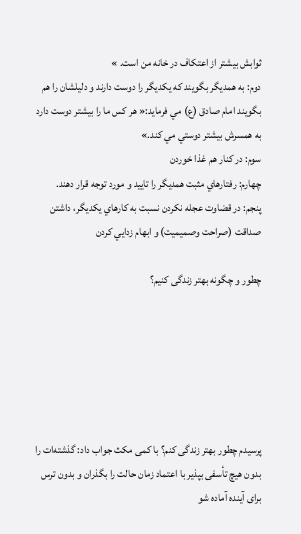ثوابش بيشتر از اعتکاف در خانه من است. »
دوم: به همديگر بگويند که يکديگر را دوست دارند و دليلشان را هم بگويند امام صادق (ع) مي فرمايد:« هر کس ما را بيشتر دوست دارد به همسرش بيشتر دوستي مي کند.»
سوم: در کنار هم غذا خوردن
چهارم: رفتارهاي مثبت همديگر را تاييد و مورد توجه قرار دهند.
پنجم: در قضاوت عجله نکردن نسبت به کارهاي يکديگر، داشتن صداقت (صراحت وصميميت) و ابهام زدايي کردن

چطور و چگونه بهتر زندگی کنیم؟






پرسیدم چطور بهتر زندگی کنم؟ با کمی مکث جواب داد: گذشته‌ات را بدون هیچ تأسفی بپذیر با اعتماد زمان حالت را بگذران و بدون ترس برای آینده آماده شو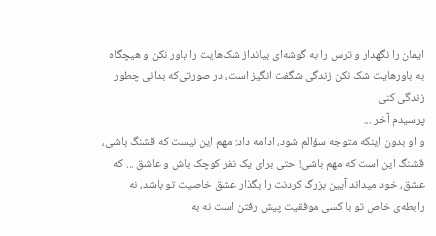ایمان را نگهدار و ترس را به گوشه‌ای بیانداز شک‌هایت را باور نکن و هیچگاه به باورهایت شک نکن زندگی شگفت انگیز است، در صورتی‌که بدانی چطور زندگی کنی
پرسیدم آخر ...
و او بدون اینکه متوجه سؤالم شود، ادامه داد: مهم این نیست که قشنگ باشی، قشنگ این است که مهم باشی! حتی برای یک نفر کوچک باش و عاشق ... که عشق، خود میداند آیین بزرگ کردنت را بگذار عشق خاصیت تو باشد، نه رابطه‌ی خاص تو با کسی موفقیت پیش رفتن است نه به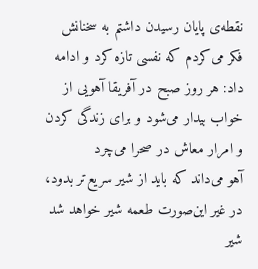نقطه‌ی پایان رسیدن داشتم به سخنانش فکر می‌کردم که نفسی تازه کرد و ادامه داد: هر روز صبح در آفریقا آهویی از خواب بیدار می‌شود و برای زندگی کردن و امرار معاش در صحرا می‌چرد
آهو می‌داند که باید از شیر سریع‌تر بدود، در غیر این‌صورت طعمه شیر خواهد شد شیر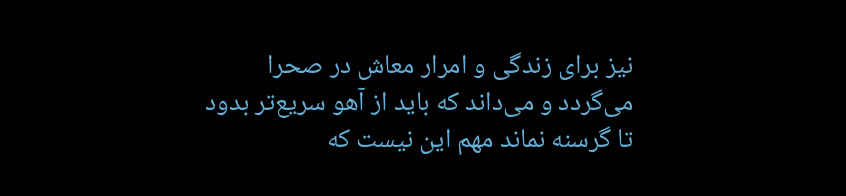نیز برای زندگی و امرار معاش در صحرا می‌گردد و می‌داند که باید از آهو سریع‌تر بدود تا گرسنه نماند مهم این نیست که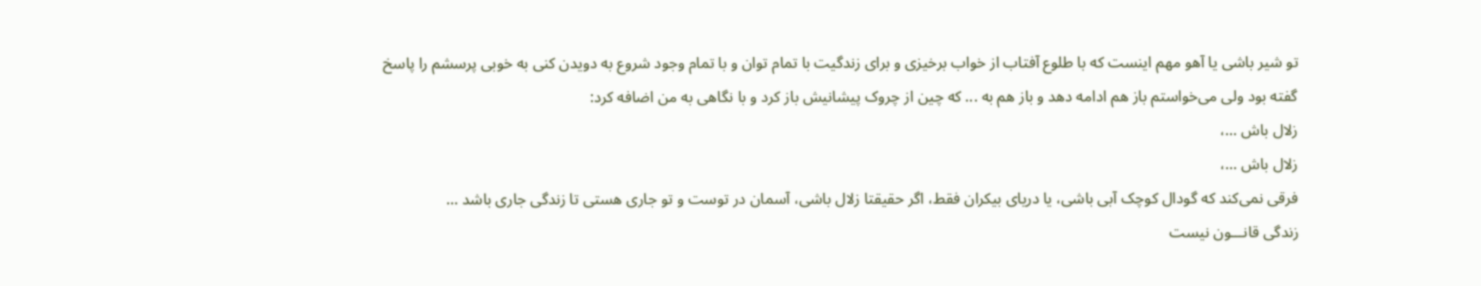تو شیر باشی یا آهو مهم اینست که با طلوع آفتاب از خواب برخیزی و برای زندگیت با تمام توان و با تمام وجود شروع به دویدن کنی به‌ خوبی پرسشم را پاسخ گفته بود ولی می‌خواستم باز هم ادامه دهد و باز هم به ... که چین از چروک پیشانیش باز کرد و با نگاهی به من اضافه کرد:
زلال باش ...،‌
زلال باش ...،
فرقی نمی‌کند که گودال کوچک آبی باشی، یا دریای بیکران فقط، اگر حقیقتا زلال باشی، آسمان در توست و تو جاری هستی تا زندگی جاری باشد ...
زندگی قانـــون نیست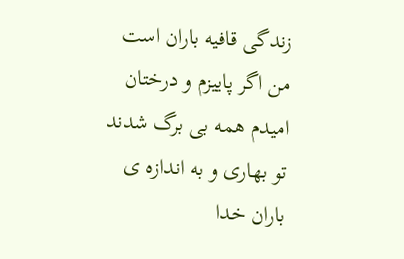زندگی قافیه باران است
من اگر پاییزم و درختان امیدم همه بی برگ شدند
تو بهاری و به اندازه ی باران خدا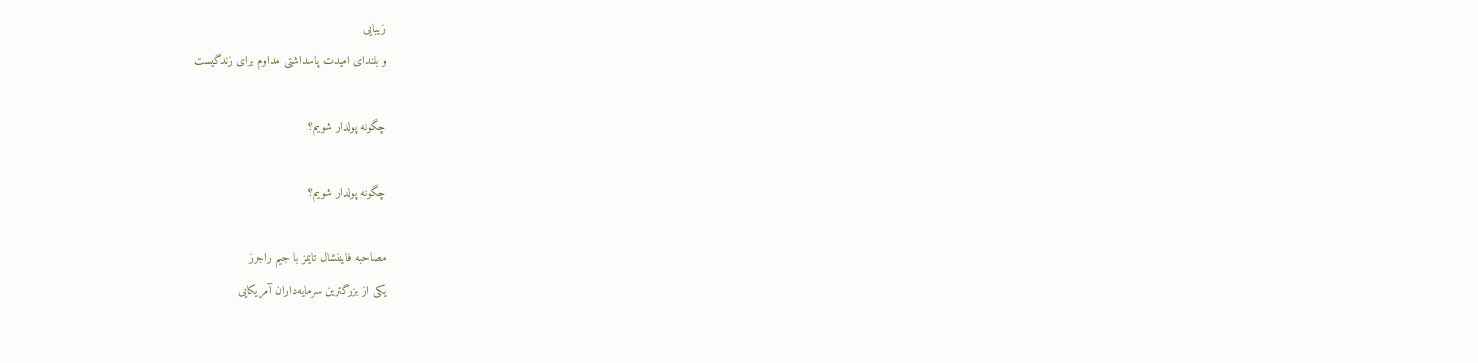زیبایی
و بلندای امیدت پاسداشتی مداوم برای زندگیست

چگونه پولدار شویم؟

چگونه پولدار شویم؟

مصاحبه‌ فایننشال تایمز با جیم راجرز
یکی از بزرگترین سرمایه‌داران آمریکایی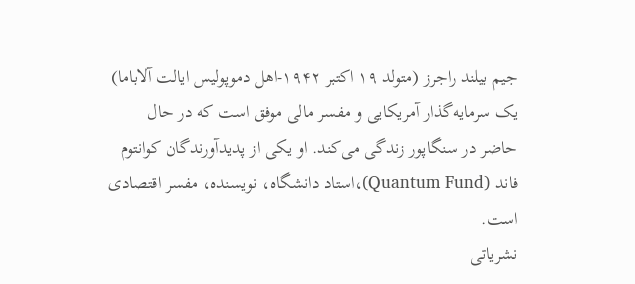جیم بیلند راجرز (متولد ۱۹ اکتبر ۱۹۴۲-اهل دموپولیس ایالت آلاباما) یک سرمایه‌گذار آمریکایی و مفسر مالی موفق است که در حال حاضر در سنگاپور زندگی می‌کند. او یکی از پدیدآورندگان کوانتوم فاند (Quantum Fund)،استاد دانشگاه، نویسنده، مفسر اقتصادی است.
نشریاتی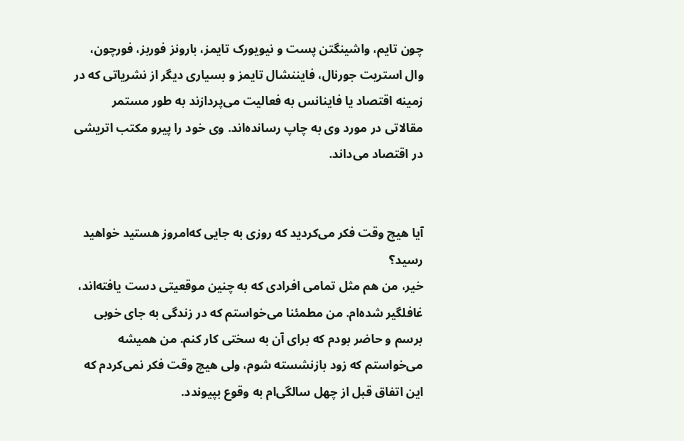چون تایم، واشینگتن پست و نیویورک تایمز، بارونز فوربز، فورچون، وال استریت جورنال، فایننشال تایمز و بسیاری دیگر از نشریاتی که در زمینه اقتصاد یا فاینانس به فعالیت می‌پردازند به طور مستمر مقالاتی در مورد وی به چاپ رسانده‌اند. وی خود را پیرو مکتب اتریشی در اقتصاد می‌داند.


آیا هیچ وقت فکر می‌کردید که روزی به جایی که‌امروز هستید خواهید رسید؟
خیر، من هم مثل تمامی افرادی که به چنین موقعیتی دست یافته‌اند، غافلگیر شده‌ام. من مطمئنا می‌خواستم که در زندگی به جای خوبی برسم و حاضر بودم که برای آن به سختی کار کنم. من همیشه می‌خواستم که زود بازنشسته شوم، ولی هیچ وقت فکر نمی‌کردم که این اتفاق قبل از چهل سالگی‌ام به وقوع بپیوندد.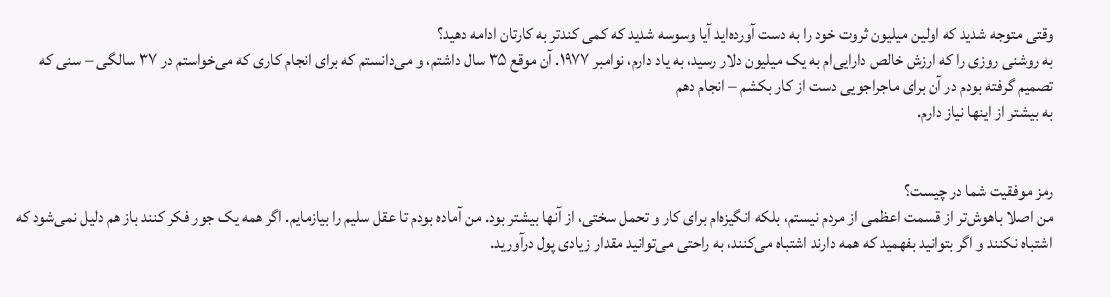وقتی متوجه شدید که اولین میلیون ثروت خود را به دست آورده‌اید آیا وسوسه شدید که کمی کندتر به کارتان ادامه دهید؟
به روشنی روزی را که ارزش خالص دارایی‌ام به‌ یک میلیون دلار رسید، به یاد دارم، نوامبر ۱۹۷۷. آن موقع ۳۵ سال داشتم، و می‌دانستم که برای انجام کاری که می‌خواستم در ۳۷ سالگی – سنی که تصمیم گرفته بودم در آن برای ماجراجویی دست از کار بکشم – انجام دهم
به بیشتر از اینها نیاز دارم.


رمز موفقیت شما در چیست؟
من اصلا باهوش‌تر از قسمت اعظمی از مردم نیستم، بلکه انگیزه‌ام برای کار و تحمل سختی، از آنها بیشتر بود. من آماده بودم تا عقل سلیم را بیازمایم. اگر همه‌ یک جور فکر کنند باز هم دلیل نمی‌شود که اشتباه نکنند و اگر بتوانید بفهمید که همه دارند اشتباه می‌کنند، به راحتی می‌توانید مقدار زیادی پول درآورید.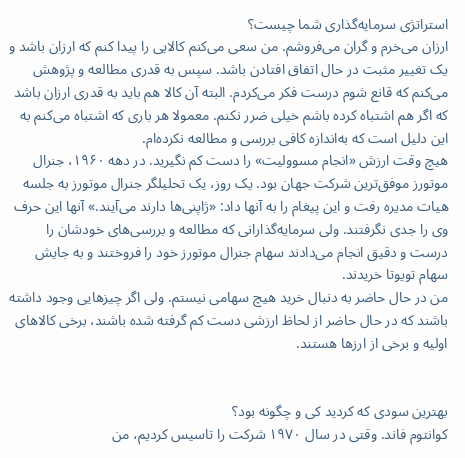استراتژی سرمایه‌گذاری شما چیست؟
ارزان می‌خرم و گران می‌فروشم. من سعی می‌کنم کالایی را پیدا کنم که ارزان باشد و یک تغییر مثبت در حال اتفاق افتادن باشد. سپس به قدری مطالعه و پژوهش می‌کنم که قانع شوم درست فکر می‌کردم. البته آن کالا هم باید به قدری ارزان باشد که اگر هم اشتباه کرده باشم خیلی ضرر نکنم. معمولا هر باری که اشتباه می‌کنم به این دلیل است که به‌اندازه‌ کافی بررسی و مطالعه نکرده‌ام.
هیچ وقت ارزش «انجام مسوولیت» را دست کم نگیرید. در دهه‌ ۱۹۶۰، جنرال موتورز موفق‌ترین شرکت جهان بود. یک روز، یک تحلیلگر جنرال موتورز به جلسه‌ هیات مدیره رفت و این پیغام را به آنها داد: «ژاپنی‌ها دارند می‌آیند.» آنها این حرف وی را جدی نگرفتند. ولی سرمایه‌گذارانی که مطالعه و بررسی‌های خودشان را درست و دقیق انجام می‌دادند سهام جنرال موتورز خود را فروختند و به جایش سهام تویوتا خریدند.
من در حال حاضر به دنبال خرید هیچ سهامی نیستم. ولی اگر چیزهایی وجود داشته باشند که در حال حاضر از لحاظ ارزشی دست کم گرفته شده باشند، برخی کالاهای اولیه و برخی از ارزها هستند.


بهترین سودی که کردید کی و چگونه بود؟
کوانتوم فاند. وقتی در سال ۱۹۷۰ شرکت را تاسیس کردیم، من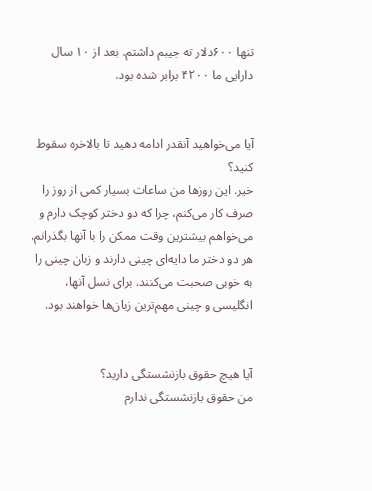تنها ۶۰۰دلار ته جیبم داشتم. بعد از ۱۰ سال دارایی ما ۴۲۰۰ برابر شده بود.


آیا می‌خواهید آنقدر ادامه دهید تا بالاخره سقوط کنید؟
خیر. این روزها من ساعات بسیار کمی از روز را صرف کار می‌کنم، چرا که دو دختر کوچک دارم و می‌خواهم بیشترین وقت ممکن را با آنها بگذرانم.
هر دو دختر ما دایه‌‌ای چینی دارند و زبان چینی را به خوبی صحبت می‌کنند. برای نسل آنها، انگلیسی و چینی مهم‌ترین زبان‌ها خواهند بود.


آیا هیچ حقوق بازنشستگی دارید؟
من حقوق بازنشستگی ندارم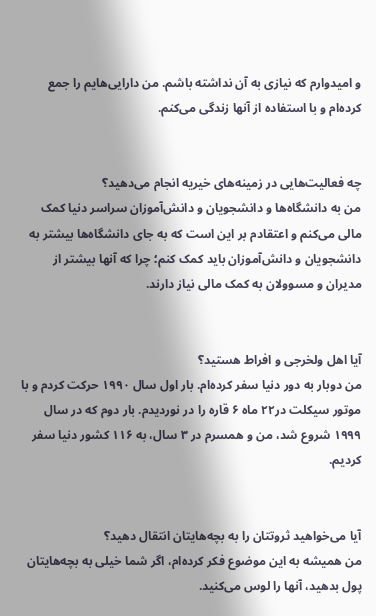و امیدوارم که نیازی به آن نداشته باشم. من دارایی‌هایم را جمع کرده‌ام و با استفاده از آنها زندگی می‌کنم.


چه فعالیت‌هایی در زمینه‌های خیریه انجام می‌دهید؟
من به دانشگاه‌ها و دانشجویان و دانش‌آموزان سراسر دنیا کمک مالی می‌کنم و اعتقادم بر این است که به جای دانشگاه‌ها بیشتر به دانشجویان و دانش‌‌آموزان باید کمک کنم؛ چرا که آنها بیشتر از مدیران و مسوولان به کمک مالی نیاز دارند.


آیا اهل ولخرجی و افراط هستید؟
من دوبار به دور دنیا سفر کرده‌ام. بار اول سال ۱۹۹۰ حرکت کردم و با موتور سیکلت در۲۲ ماه ۶ قاره را در نوردیدم. بار دوم که در سال ۱۹۹۹ شروع شد، من و همسرم در ۳ سال، به ۱۱۶ کشور دنیا سفر کردیم.


آیا می‌خواهید ثروتتان را به بچه‌هایتان انتقال دهید؟
من همیشه به این موضوع فکر کرده‌ام، اگر شما خیلی به بچه‌هایتان پول بدهید، آنها را لوس می‌کنید.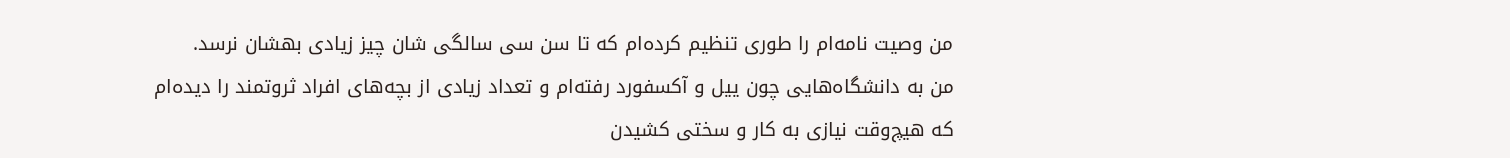من وصیت نامه‌ام را طوری تنظیم کرده‌ام که تا سن سی سالگی شان چیز زیادی بهشان نرسد.
من به دانشگاه‌هایی چون ییل و آکسفورد رفته‌ام و تعداد زیادی از بچه‌های افراد ثروتمند را دیده‌ام که هیچ‌وقت نیازی به کار و سختی کشیدن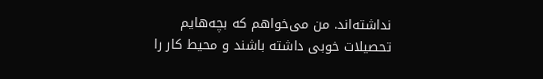نداشته‌اند. من می‌خواهم که بچه‌هایم تحصیلات خوبی داشته باشند و محیط کار را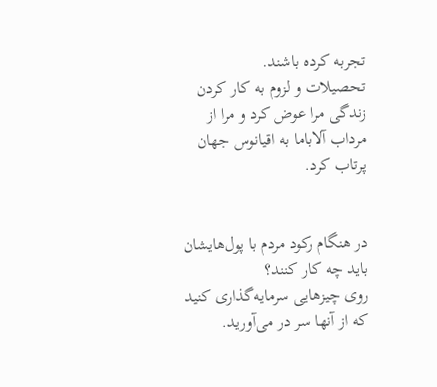تجربه کرده باشند.
تحصیلات و لزوم به کار کردن زندگی مرا عوض کرد و مرا از مرداب آلاباما به اقیانوس جهان پرتاب کرد.


در هنگام رکود مردم با پول‌هایشان باید چه کار کنند؟
روی چیزهایی سرمایه‌گذاری کنید که از آنها سر در می‌آورید.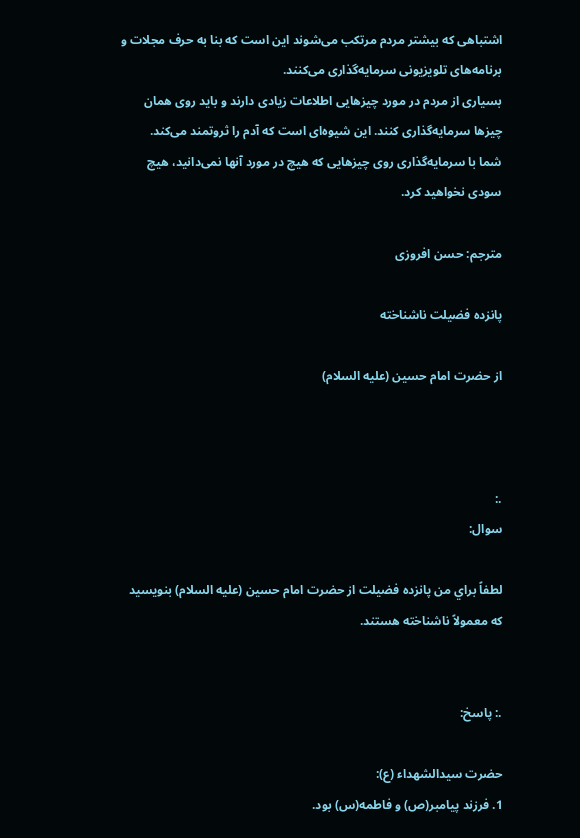اشتباهی که بیشتر مردم مرتکب می‌شوند این است که بنا به حرف مجلات و برنامه‌های تلویزیونی سرمایه‌گذاری می‌کنند.
بسیاری از مردم در مورد چیزهایی اطلاعات زیادی دارند و باید روی همان چیزها سرمایه‌گذاری کنند. این شیوه‌‌ای است که آدم را ثروتمند می‌کند.
شما با سرمایه‌گذاری روی چیزهایی که هیچ در مورد آنها نمی‌دانید، هیچ سودی نخواهید کرد.

مترجم: حسن افروزی

پانزده فضيلت ناشناخته

از حضرت امام حسين (عليه السلام)



.:
سوال:

لطفاً براي من پانزده فضيلت از حضرت امام حسين (عليه السلام) بنويسيد كه معمولاً ناشناخته هستند.


.: پاسخ:

حضرت سيدالشهداء (ع):
1. فرزند پيامبر(ص) و فاطمه(س) بود.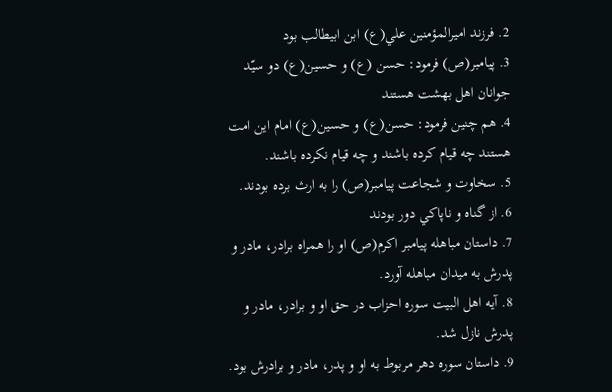2. فرزند اميرالمؤمنين علي(ع) ابن ابيطالب بود
3. پيامبر(ص) فرمود: حسن (ع) و حسين(ع) دو سيّد جوانان اهل بهشت هستند
4. هم چنين فرمود: حسن(ع) و حسين(ع) امام اين امت هستند چه قيام كرده باشند و چه قيام نكرده باشند.
5. سخاوت و شجاعت پيامبر(ص) را به ارث برده بودند.
6. از گناه و ناپاكي دور بودند
7. داستان مباهله پيامبر اكرم(ص) او را همراه برادر، مادر و پدرش به ميدان مباهله آورد.
8. آيه اهل البيت سوره احزاب در حق او و برادر، مادر و پدرش نازل شد.
9. داستان سوره دهر مربوط به او و پدر، مادر و برادرش بود.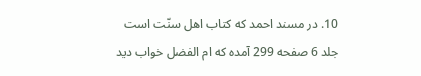10. در مسند احمد كه كتاب اهل سنّت است جلد 6 صفحه 299 آمده كه ام الفضل خواب ديد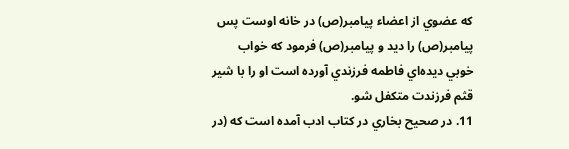كه عضوي از اعضاء پيامبر(ص) در خانه اوست پس پيامبر(ص) را ديد و پيامبر(ص) فرمود كه خواب خوبي ديده‌اي فاطمه فرزندي آورده است او را با شير قثم فرزندت متكفل شو.
11. در صحيح بخاري در كتاب ادب آمده است كه (در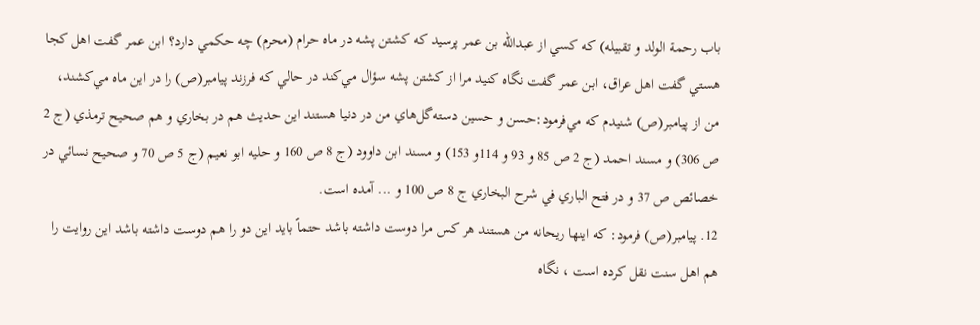باب رحمة الولد و تقبيله) كه كسي از عبدالله بن عمر پرسيد كه كشتن پشه در ماه حرام (محرم) چه حكمي دارد؟ ابن عمر گفت اهل كجا هستي گفت اهل عراق، ابن عمر گفت نگاه كنيد مرا از كشتن پشه سؤال مي‌كند در حالي كه فرزند پيامبر(ص) را در اين ماه مي‌كشند، من از پيامبر(ص) شنيدم كه مي‌فرمود:حسن و حسين دسته‌گل‌هاي من در دنيا هستند اين حديث هم در بخاري و هم صحيح ترمذي (ج 2 ص 306) و مسند احمد (ج 2 ص 85 و 93 و 114و 153) و مسند ابن داوود (ج 8 ص 160 و حليه ابو نعيم (ج 5 ص 70 و صحيح نسائي در خصائص ص 37 و در فتح الباري في شرح البخاري ج 8 ص 100 و ... آمده است.
12. پيامبر(ص) فرمود: كه اينها ريحانه من هستند هر كس مرا دوست داشته باشد حتماً بايد اين دو را هم دوست داشته باشد اين روايت را هم اهل سنت نقل كرده است ، نگاه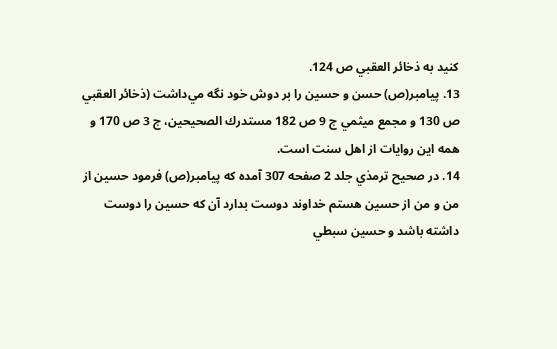كنيد به ذخائر العقبي ص 124.
13. پيامبر(ص) حسن و حسين را بر دوش خود نگه مي‌داشت (ذخائر العقبي ص 130 و مجمع ميثمي ج 9 ص 182 مستدرك الصحيحين، ‌ج 3 ص 170 و همه اين روايات از اهل سنت است.
14. در صحيح ترمذي جلد 2 صفحه 307 آمده كه پيامبر(ص) فرمود حسين از من و من از حسين هستم خداوند دوست بدارد آن كه حسين را دوست داشته باشد و حسين سبطي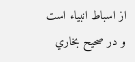از اسباط انبياء است و در صحيح بخاري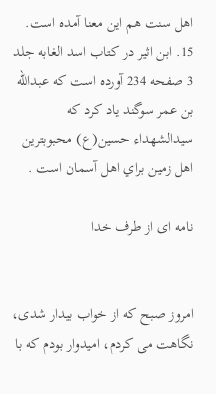اهل سنت هم اين معنا آمده است.
15. ابن اثير در كتاب اسد الغابه جلد 3 صفحه 234 آورده است كه عبدالله بن عمر سوگند ياد كرد كه سيدالشهداء حسين(ع) محبوبترين اهل زمين براي اهل آسمان است .

نامه ای از طرف خدا


امروز صبح که از خواب بیدار شدی، نگاهت می کردم، امیدوار بودم که با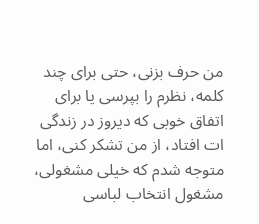من حرف بزنی، حتی برای چند کلمه، نظرم را بپرسی یا برای اتفاق خوبی که دیروز در زندگی ات افتاد، از من تشکر کنی، اما متوجه شدم که خیلی مشغولی، مشغول انتخاب لباسی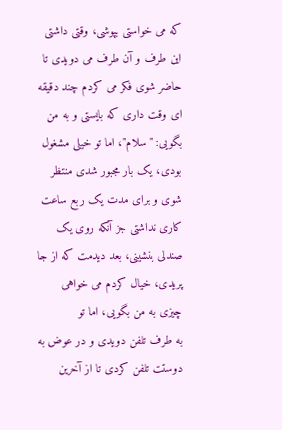که می خواستی بپوشی، وقتی داشتی این طرف و آن طرف می دویدی تا حاضر شوی فکر می کردم چند دقیقه ای وقت داری که بایستی و به من بگویی: "سلام"، اما تو خیلی مشغول بودی، یک بار مجبور شدی منتظر شوی و برای مدت یک ربع ساعت کاری نداشتی جز آنکه روی یک صندلی بنشینی، بعد دیدمت که از جا پریدی، خیال کردم می خواهی چیزی به من بگویی، اما تو
به طرف تلفن دویدی و در عوض به دوستت تلفن کردی تا از آخرین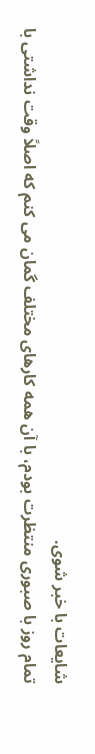شایعات با خبر شوی.
تمام روز با صبوری منتظرت بودم، با آن همه کارهای مختلف گمان می کنم که اصلاً وقت نداشتی با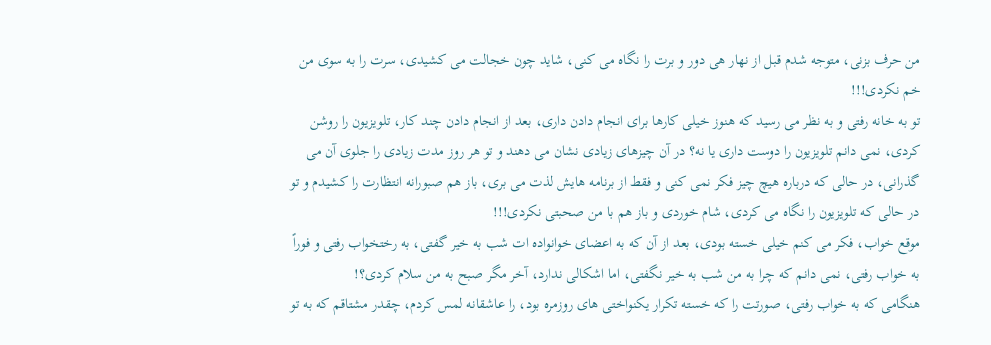من حرف بزنی، متوجه شدم قبل از نهار هی دور و برت را نگاه می کنی، شاید چون خجالت می کشیدی، سرت را به سوی من خم نکردی!!!
تو به خانه رفتی و به نظر می رسید که هنوز خیلی کارها برای انجام دادن داری، بعد از انجام دادن چند کار، تلویزیون را روشن کردی، نمی دانم تلویزیون را دوست داری یا نه؟ در آن چیزهای زیادی نشان می دهند و تو هر روز مدت زیادی را جلوی آن می گذرانی، در حالی که درباره هیچ چیز فکر نمی کنی و فقط از برنامه هایش لذت می بری، باز هم صبورانه انتظارت را کشیدم و تو در حالی که تلویزیون را نگاه می کردی، شام خوردی و باز هم با من صحبتی نکردی!!!
موقع خواب، فکر می کنم خیلی خسته بودی، بعد از آن که به اعضای خوانواده ات شب به خیر گفتی، به رختخواب رفتی و فوراً به خواب رفتی، نمی دانم که چرا به من شب به خیر نگفتی، اما اشکالی ندارد، آخر مگر صبح به من سلام کردی؟!
هنگامی که به خواب رفتی، صورتت را که خسته تکرار یکنواختی های روزمره بود، را عاشقانه لمس کردم، چقدر مشتاقم که به تو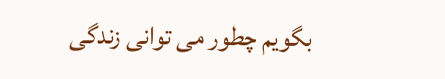بگویم چطور می توانی زندگی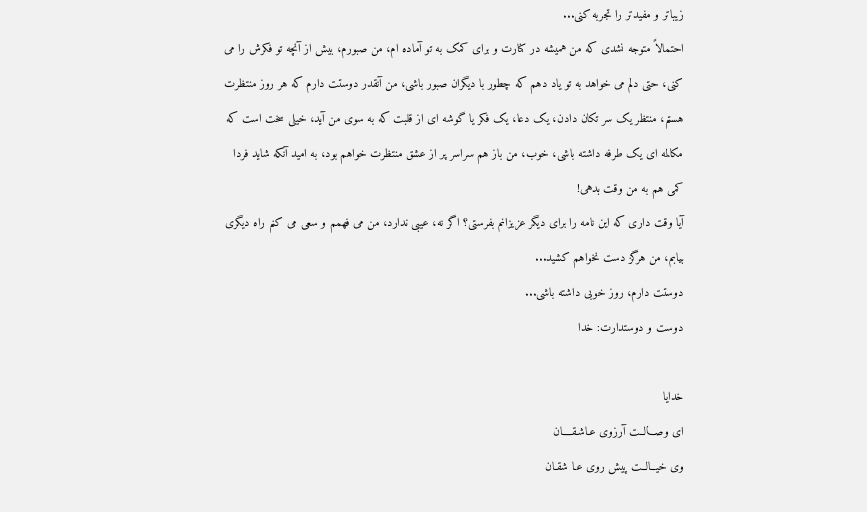زیباتر و مفیدتر را تجربه کنی...
احتمالاً متوجه نشدی که من همیشه در کنارت و برای کمک به تو آماده ام، من صبورم، بیش از آنچه تو فکرش را می کنی، حتی دلم می خواهد به تو یاد دهم که چطور با دیگران صبور باشی، من آنقدر دوستت دارم که هر روز منتظرت هستم، منتظر یک سر تکان دادن، یک دعا، یک فکر یا گوشه ای از قلبت که به سوی من آید، خیلی سخت است که مکالمه ای یک طرفه داشته باشی، خوب، من باز هم سراسر پر از عشق منتظرت خواهم بود، به امید آنکه شاید فردا کمی هم به من وقت بدهی!
آیا وقت داری که این نامه را برای دیگر عزیزانم بفرستی؟ اگر نه، عیبی ندارد، من می فهمم و سعی می کنم راه دیگری بیابم، من هرگز دست نخواهم کشید...
دوستت دارم، روز خوبی داشته باشی...
دوست و دوستدارت: خدا

خدایا
ای وصـــالــت آرزوی عـاشـقــــان
وی خیــالــت پیش روی عـا شقـان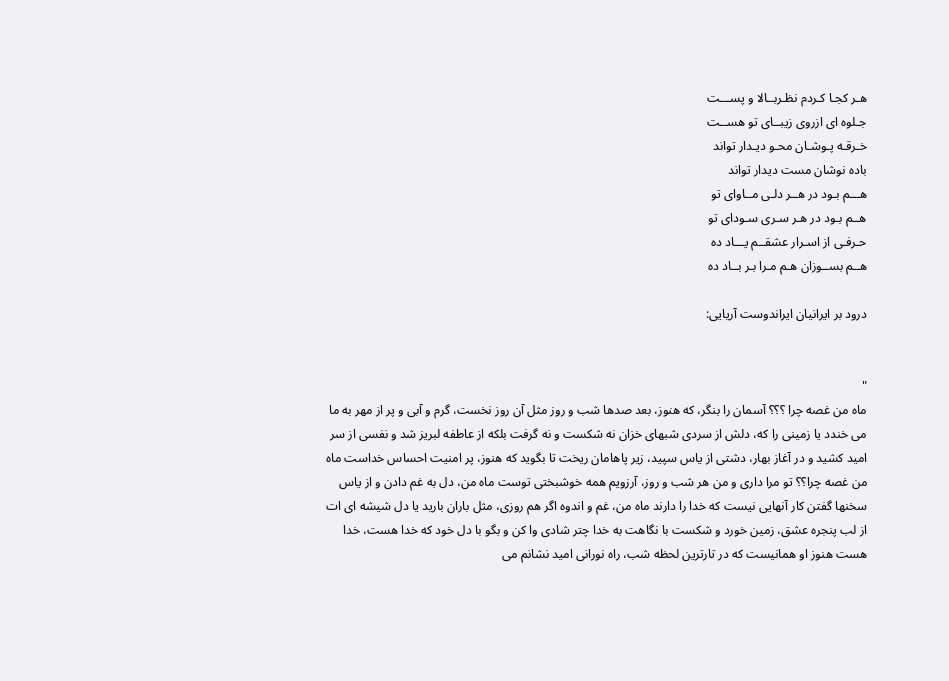هـر کجـا کـردم نظـربــالا و پســـت
جـلوه ای ازروی زیبــای تو هســت
خـرقـه پـوشـان محـو دیـدار تواند
باده نوشان مست دیدار تواند
هـــم بـود در هــر دلـی مــاوای تو
هــم بـود در هـر سـری سـودای تو
حـرفـی از اسـرار عشقــم یـــاد ده
هــم بســوزان هـم مـرا بـر بــاد ده

درود بر ایرانیان ایراندوست آریایی:


"
ماه من غصه چرا ؟؟؟ آسمان را بنگر، که هنوز، بعد صدها شب و روز مثل آن روز نخست، گرم و آبی و پر از مهر به ما می خندد یا زمینی را که، دلش از سردی شبهای خزان نه شکست و نه گرفت بلکه از عاطفه لبریز شد و نفسی از سر امید کشید و در آغاز بهار، دشتی از یاس سپید، زیر پاهامان ریخت تا بگوید که هنوز، پر امنیت احساس خداست ماه من غصه چرا؟؟ تو مرا داری و من هر شب و روز، آرزویم همه خوشبختی توست ماه من، دل به غم دادن و از یاس سخنها گفتن کار آنهایی نیست که خدا را دارند ماه من، غم و اندوه اگر هم روزی، مثل باران بارید یا دل شیشه ای ات از لب پنجره عشق، زمین خورد و شکست با نگاهت به خدا چتر شادی وا کن و بگو با دل خود که خدا هست، خدا هست هنوز او همانیست که در تارترین لحظه شب، راه نورانی امید نشانم می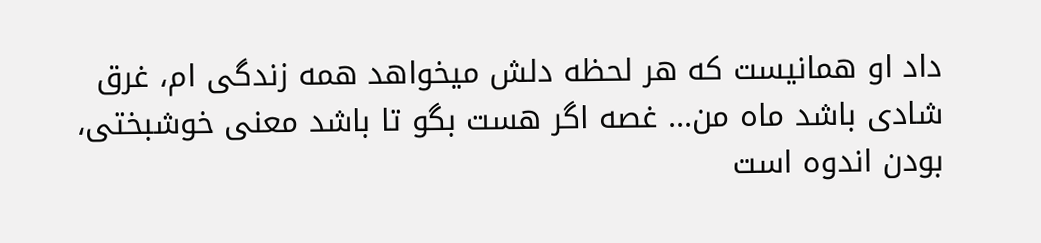داد او همانیست که هر لحظه دلش میخواهد همه زندگی ام، غرق شادی باشد ماه من... غصه اگر هست بگو تا باشد معنی خوشبختی، بودن اندوه است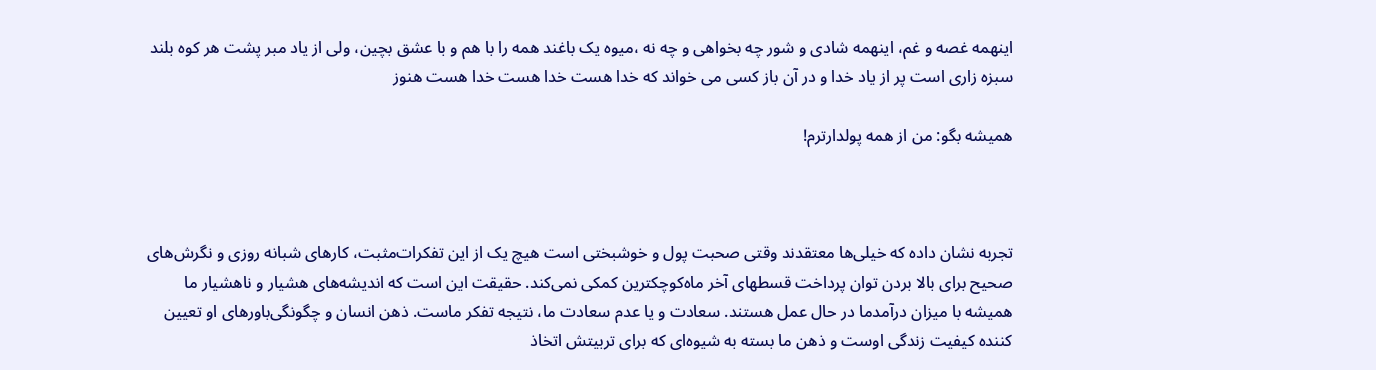اینهمه غصه و غم، اینهمه شادی و شور چه بخواهی و چه نه ،میوه یک باغند همه را با هم و با عشق بچین، ولی از یاد مبر پشت هر کوه بلند سبزه زاری است پر از یاد خدا و در آن باز کسی می خواند که خدا هست خدا هست خدا هست هنوز

همیشه بگو: من‌ از همه‌ پولدارترم‌!



تجربه‌ نشان‌ داده‌ که‌ خیلی‌ها معتقدند وقتی‌ صحبت‌ پول‌ و خوشبختی‌ است‌ هیچ‌ یک‌ از این‌ تفکرات‌مثبت‌، کارهای‌ شبانه‌ روزی‌ و نگرش‌های‌ صحیح‌ برای‌ بالا بردن‌ توان‌ پرداخت‌ قسطهای‌ آخر ماه‌کوچکترین‌ کمکی‌ نمی‌کند. حقیقت‌ این‌ است‌ که‌ اندیشه‌های‌ هشیار و ناهشیار ما همیشه‌ با میزان‌ درآمدما در حال‌ عمل‌ هستند. سعادت‌ و یا عدم‌ سعادت‌ ما، نتیجه‌ تفکر ماست‌. ذهن‌ انسان‌ و چگونگی‌باورهای‌ او تعیین‌ کننده‌ کیفیت‌ زندگی‌ اوست‌ و ذهن‌ ما بسته‌ به‌ شیوه‌ای‌ که‌ برای‌ تربیتش‌ اتخاذ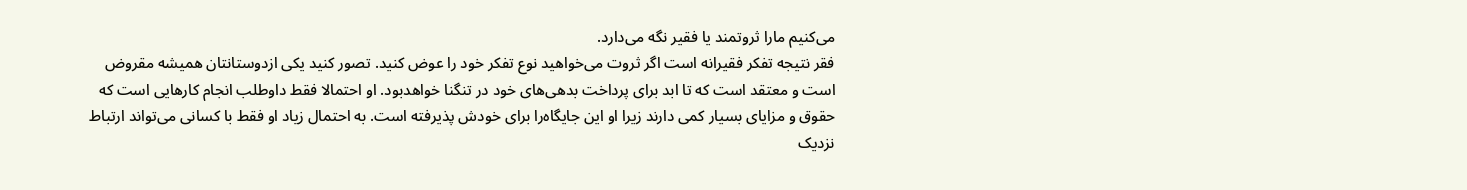می‌کنیم‌ مارا ثروتمند یا فقیر نگه‌ می‌دارد.
فقر نتیجه‌ تفکر فقیرانه‌ است‌ اگر ثروت‌ می‌خواهید نوع‌ تفکر خود را عوض‌ کنید. تصور کنید یکی‌ ازدوستانتان‌ همیشه‌ مقروض‌ است‌ و معتقد است‌ که‌ تا ابد برای‌ پرداخت‌ بدهی‌های‌ خود در تنگنا خواهدبود. او احتمالا فقط داوطلب‌ انجام‌ کارهایی‌ است‌ که‌ حقوق‌ و مزایای‌ بسیار کمی‌ دارند زیرا او این‌ جایگاه‌را برای‌ خودش‌ پذیرفته‌ است‌. به‌ احتمال‌ زیاد او فقط با کسانی‌ می‌تواند ارتباط نزدیک‌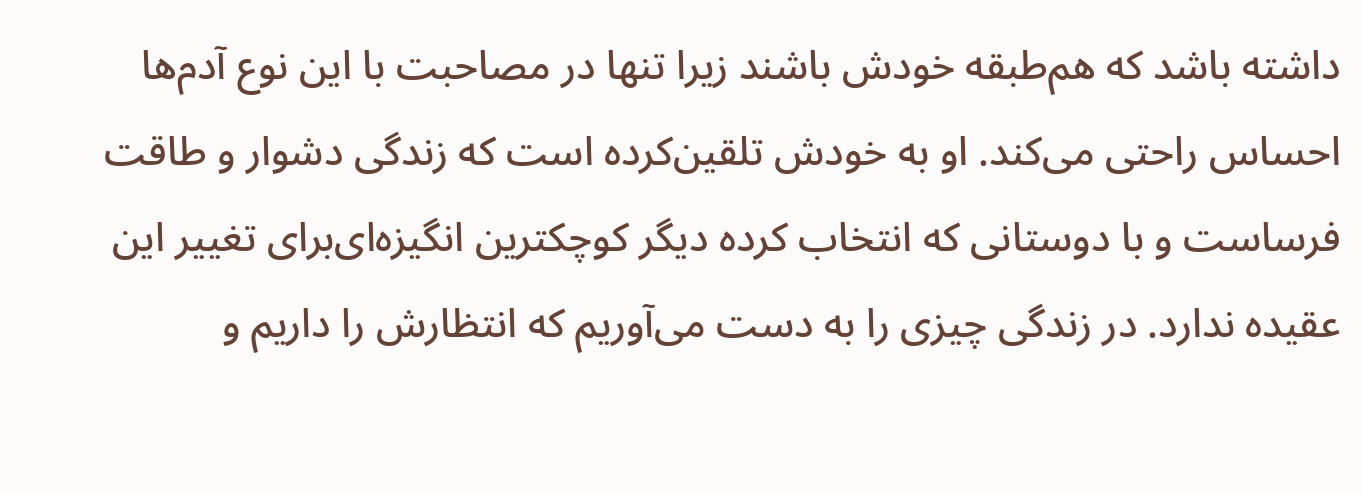داشته‌ باشد که‌ هم‌طبقه‌ خودش‌ باشند زیرا تنها در مصاحبت‌ با این‌ نوع‌ آدم‌ها احساس‌ راحتی‌ می‌کند. او به‌ خودش‌ تلقین‌کرده‌ است‌ که‌ زندگی‌ دشوار و طاقت‌ فرساست‌ و با دوستانی‌ که‌ انتخاب‌ کرده‌ دیگر کوچکترین‌ انگیزه‌ای‌برای‌ تغییر این‌ عقیده‌ ندارد. در زندگی‌ چیزی‌ را به‌ دست‌ می‌آوریم‌ که‌ انتظارش‌ را داریم‌ و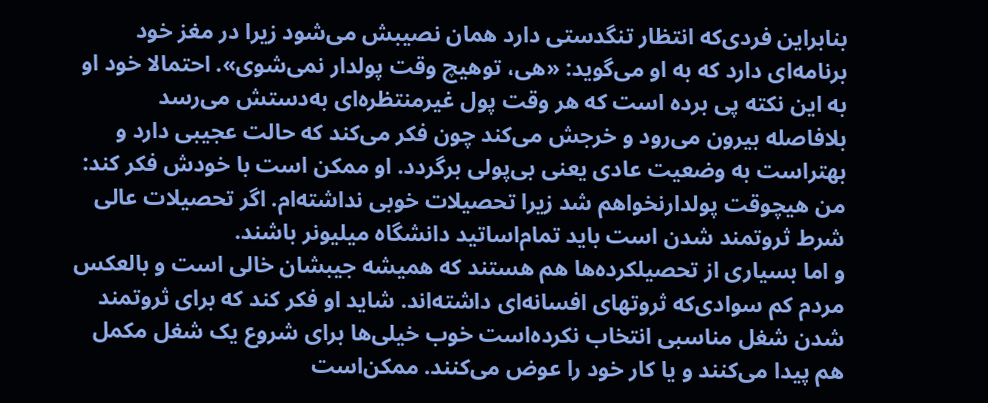بنابراین‌ فردی‌که‌ انتظار تنگدستی‌ دارد همان‌ نصیبش‌ می‌شود زیرا در مغز خود برنامه‌ای‌ دارد که‌ به‌ او می‌گوید: «هی‌، توهیچ‌ وقت‌ پولدار نمی‌شوی‌». احتمالا خود او به‌ این‌ نکته‌ پی‌ برده‌ است‌ که‌ هر وقت‌ پول‌ غیرمنتظره‌ای‌ به‌دستش‌ می‌رسد بلافاصله‌ بیرون‌ می‌رود و خرجش‌ می‌کند چون‌ فکر می‌کند که‌ حالت‌ عجیبی‌ دارد و بهتراست‌ به‌ وضعیت‌ عادی‌ یعنی‌ بی‌پولی‌ برگردد. او ممکن‌ است‌ با خودش‌ فکر کند: من‌ هیچوقت‌ پولدارنخواهم‌ شد زیرا تحصیلات‌ خوبی‌ نداشته‌ام‌. اگر تحصیلات‌ عالی‌ شرط ثروتمند شدن‌ است‌ باید تمام‌اساتید دانشگاه‌ میلیونر باشند.
و اما بسیاری‌ از تحصیلکرده‌ها هم‌ هستند که‌ همیشه‌ جیبشان‌ خالی‌ است‌ و بالعکس‌ مردم‌ کم‌ سوادی‌که‌ ثروتهای‌ افسانه‌ای‌ داشته‌اند. شاید او فکر کند که‌ برای‌ ثروتمند شدن‌ شغل‌ مناسبی‌ انتخاب‌ نکرده‌است‌ خوب‌ خیلی‌ها برای‌ شروع‌ یک‌ شغل‌ مکمل‌ هم‌ پیدا می‌کنند و یا کار خود را عوض‌ می‌کنند. ممکن‌است‌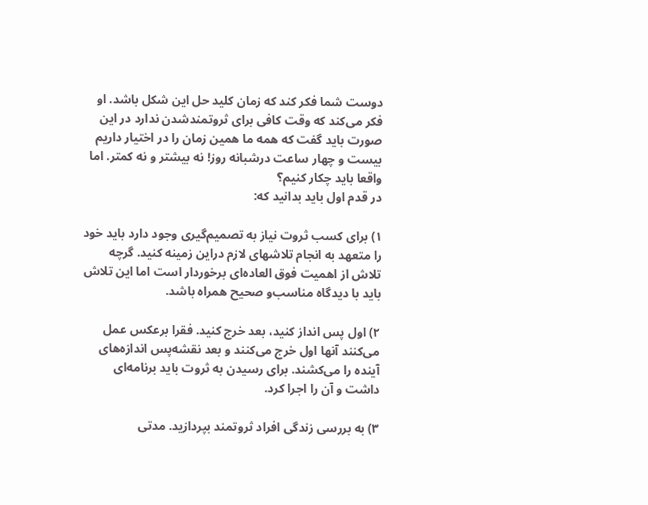دوست‌ شما فکر کند که‌ زمان‌ کلید حل‌ این‌ شکل‌ باشد. او فکر می‌کند که‌ وقت‌ کافی‌ برای‌ ثروتمندشدن‌ ندارد در این‌ صورت‌ باید گفت‌ که‌ همه‌ ما همین‌ زمان‌ را در اختیار داریم‌ بیست‌ و چهار ساعت‌ درشبانه‌ روز! نه‌ بیشتر و نه‌ کمتر. اما واقعا باید چکار کنیم‌؟
در قدم‌ اول‌ باید بدانید که‌:

۱) برای‌ کسب‌ ثروت‌ نیاز به‌ تصمیم‌گیری‌ وجود دارد باید خود را متعهد به‌ انجام‌ تلاشهای‌ لازم‌ دراین‌ زمینه‌ کنید. گرچه‌ تلاش‌ از اهمیت‌ فوق‌ العاده‌ای‌ برخوردار است‌ اما این‌ تلاش‌ باید با دیدگاه‌ مناسب‌و صحیح‌ همراه‌ باشد.

۲) اول‌ پس‌ انداز کنید، بعد خرج‌ کنید. فقرا برعکس‌ عمل‌ می‌کنند آنها اول‌ خرج‌ می‌کنند و بعد نقشه‌پس‌ اندازه‌های‌ آینده‌ را می‌کشند. برای‌ رسیدن‌ به‌ ثروت‌ باید برنامه‌ای‌ داشت‌ و آن‌ را اجرا کرد.

۳) به‌ بررسی‌ زندگی‌ افراد ثروتمند بپردازید. مدتی‌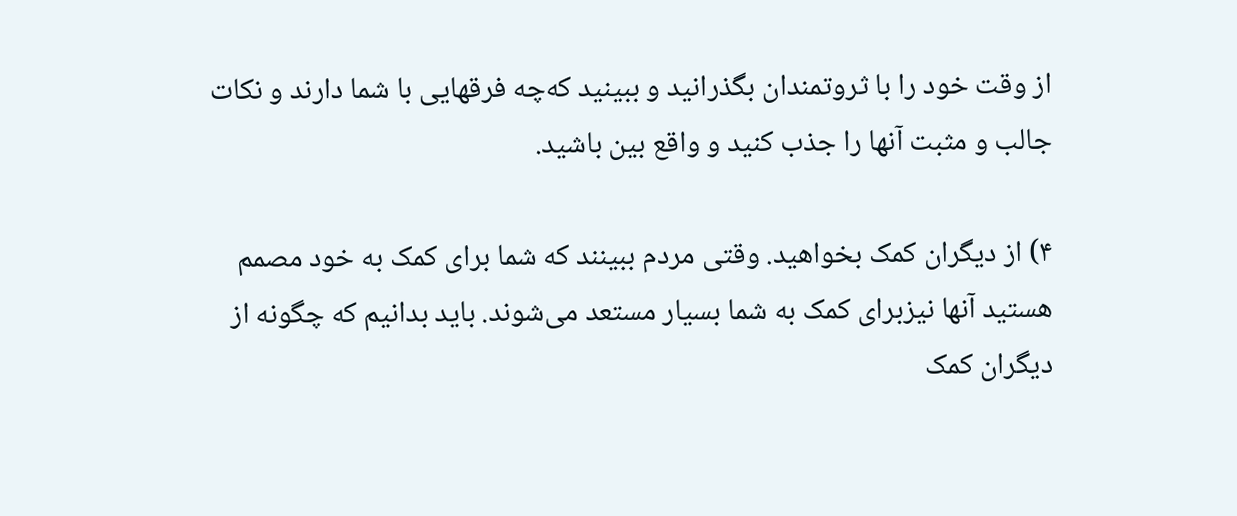از وقت‌ خود را با ثروتمندان‌ بگذرانید و ببینید که‌چه‌ فرقهایی‌ با شما دارند و نکات‌ جالب‌ و مثبت‌ آنها را جذب‌ کنید و واقع‌ بین‌ باشید.

۴) از دیگران‌ کمک‌ بخواهید. وقتی‌ مردم‌ ببینند که‌ شما برای‌ کمک‌ به‌ خود مصمم‌ هستید آنها نیزبرای‌ کمک‌ به‌ شما بسیار مستعد می‌شوند. باید بدانیم‌ که‌ چگونه‌ از دیگران‌ کمک‌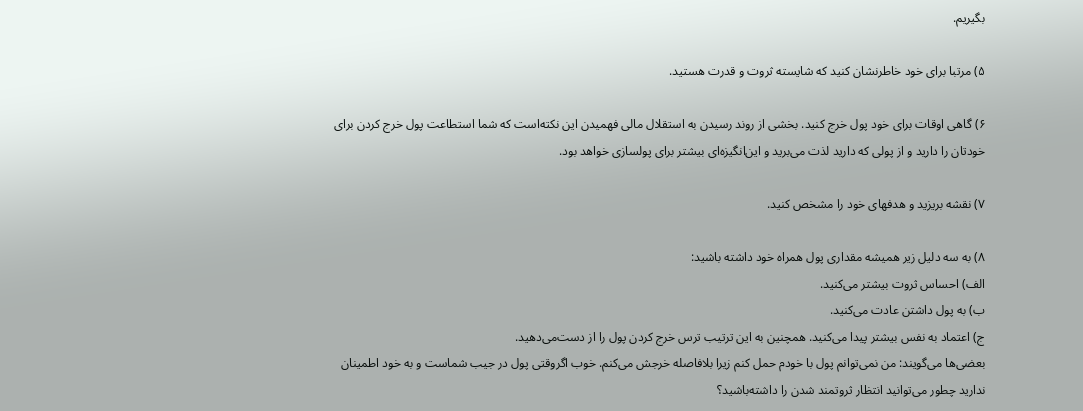بگیریم‌.

۵) مرتبا برای‌ خود خاطرنشان‌ کنید که‌ شایسته‌ ثروت‌ و قدرت‌ هستید.

۶) گاهی‌ اوقات‌ برای‌ خود پول‌ خرج‌ کنید. بخشی‌ از روند رسیدن‌ به‌ استقلال‌ مالی‌ فهمیدن‌ این‌ نکته‌است‌ که‌ شما استطاعت‌ پول‌ خرج‌ کردن‌ برای‌ خودتان‌ را دارید و از پولی‌ که‌ دارید لذت‌ می‌برید و این‌انگیزه‌ای‌ بیشتر برای‌ پولسازی‌ خواهد بود.

۷) نقشه‌ بریزید و هدفهای‌ خود را مشخص‌ کنید.

۸) به‌ سه‌ دلیل‌ زیر همیشه‌ مقداری‌ پول‌ همراه‌ خود داشته‌ باشید:
الف‌) احساس‌ ثروت‌ بیشتر می‌کنید.
ب‌) به‌ پول‌ داشتن‌ عادت‌ می‌کنید.
ج‌) اعتماد به‌ نفس‌ بیشتر پیدا می‌کنید. همچنین‌ به‌ این‌ ترتیب‌ ترس‌ خرج‌ کردن‌ پول‌ را از دست‌می‌دهید.
بعضی‌ها می‌گویند: من‌ نمی‌توانم‌ پول‌ با خودم‌ حمل‌ کنم‌ زیرا بلافاصله‌ خرجش‌ می‌کنم‌. خوب‌ اگروقتی‌ پول‌ در جیب‌ شماست‌ و به‌ خود اطمینان‌ ندارید چطور می‌توانید انتظار ثروتمند شدن‌ را داشته‌باشید؟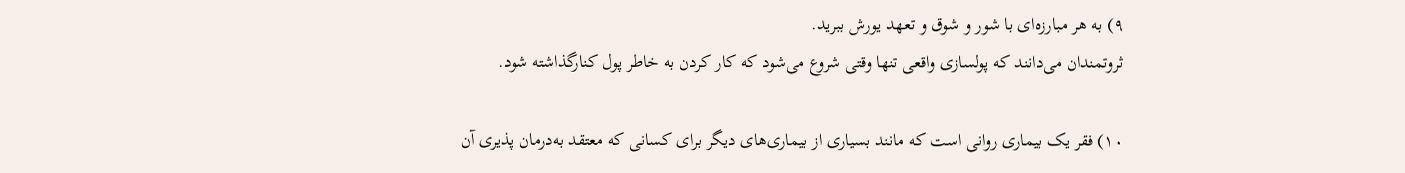۹) به‌ هر مبارزه‌ای‌ با شور و شوق‌ و تعهد یورش‌ ببرید.
ثروتمندان‌ می‌دانند که‌ پولسازی‌ واقعی‌ تنها وقتی‌ شروع‌ می‌شود که‌ کار کردن‌ به‌ خاطر پول‌ کنارگذاشته‌ شود.

۱۰) فقر یک‌ بیماری‌ روانی‌ است‌ که‌ مانند بسیاری‌ از بیماری‌های‌ دیگر برای‌ کسانی‌ که‌ معتقد به‌درمان‌ پذیری‌ آن‌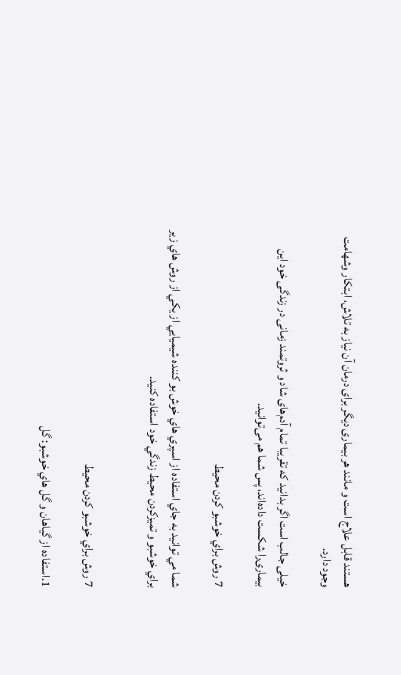هستند قابل‌ علاج‌ است‌ و مانند هر بیماری‌ دیگر برای‌ درمان‌ آن‌ نیاز به‌ تلاش‌، ابتکار وشهامت‌ وجود دارد.

خیلی‌ جالب‌ است‌ اگر بدانید که‌ تقریبا تمام‌ آدم‌های‌ شاد و ثروتمند زمانی‌ در زندگی‌ خود این‌ بیماری‌را شکست‌ داده‌اند، پس‌ شما هم‌ می‌توانید.

7 روش براي خوشبو كردن محيط

شما مي توانيد به جاي استفاده از اسپري هاي خوش بو كننده شيميايي از يكي از روش هاي زير براي خوشبو و تميزكردن محيط زندگي خود استفاده كنيد.


7 روش براي خوشبو كردن محيط

1.استفاده از گياهان و گل هاي خوشبو: گل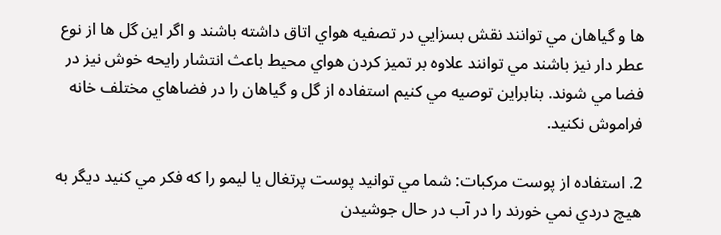ها و گياهان مي توانند نقش بسزايي در تصفيه هواي اتاق داشته باشند و اگر اين گل ها از نوع عطر دار نيز باشند مي توانند علاوه بر تميز كردن هواي محيط باعث انتشار رايحه خوش نيز در فضا مي شوند. بنابراين توصيه مي كنيم استفاده از گل و گياهان را در فضاهاي مختلف خانه فراموش نكنيد.

2. استفاده از پوست مركبات: شما مي توانيد پوست پرتغال يا ليمو را كه فكر مي كنيد ديگر به هيچ دردي نمي خورند را در آب در حال جوشيدن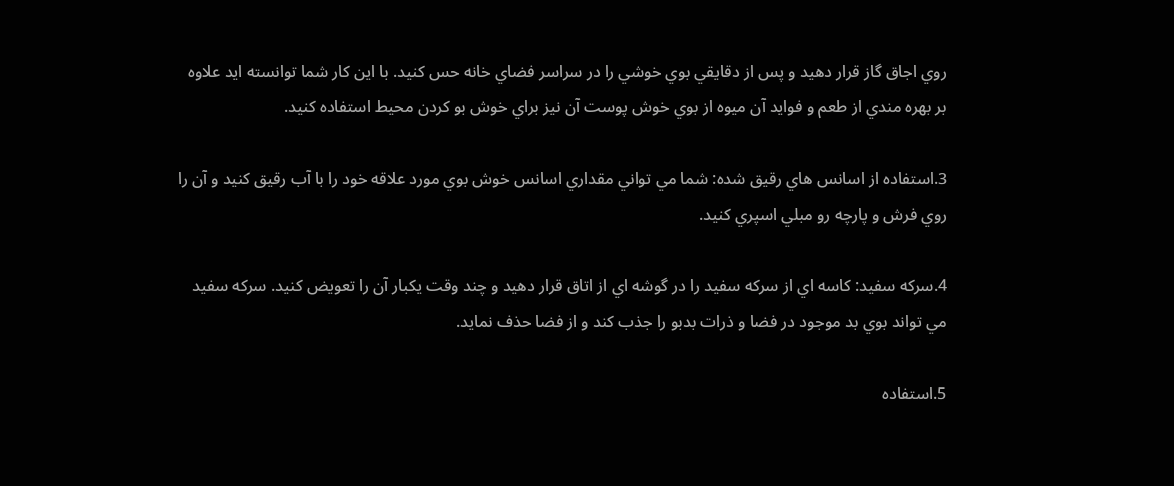روي اجاق گاز قرار دهيد و پس از دقايقي بوي خوشي را در سراسر فضاي خانه حس كنيد. با اين كار شما توانسته ايد علاوه بر بهره مندي از طعم و فوايد آن ميوه از بوي خوش پوست آن نيز براي خوش بو كردن محيط استفاده كنيد.

3.استفاده از اسانس هاي رقيق شده: شما مي تواني مقداري اسانس خوش بوي مورد علاقه خود را با آب رقيق كنيد و آن را روي فرش و پارچه رو مبلي اسپري كنيد.

4.سركه سفيد: كاسه اي از سركه سفيد را در گوشه اي از اتاق قرار دهيد و چند وقت يكبار آن را تعويض كنيد. سركه سفيد مي تواند بوي بد موجود در فضا و ذرات بدبو را جذب كند و از فضا حذف نمايد.

5.استفاده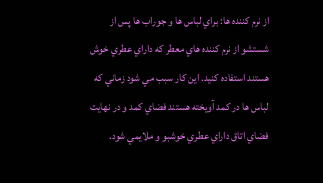از نرم كننده ها: براي لباس ها و جوراب ها پس از شستشو از نرم كننده هاي معطر كه داراي عطري خوش هستند استفاده كنيد. اين كار سبب مي شود زماني كه لباس ها در كمد آويخته هستند فضاي كمد و در نهايت فضاي اتاق داراي عطري خوشبو و ملايمي شود.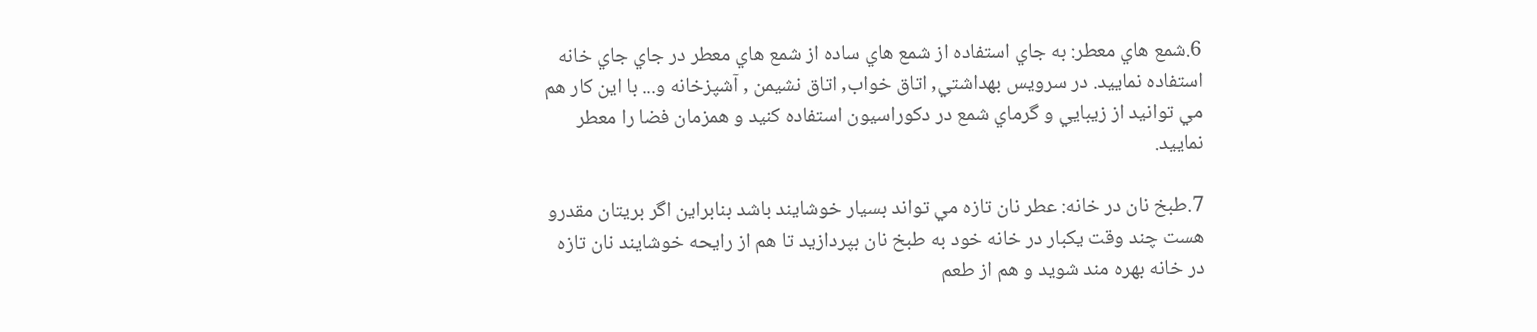6.شمع هاي معطر: به جاي استفاده از شمع هاي ساده از شمع هاي معطر در جاي جاي خانه استفاده نماييد. در سرويس بهداشتي, اتاق خواب, اتاق نشيمن , آشپزخانه و... با اين كار هم مي توانيد از زيبايي و گرماي شمع در دكوراسيون استفاده كنيد و همزمان فضا را معطر نماييد.

7.طبخ نان در خانه: عطر نان تازه مي تواند بسيار خوشايند باشد بنابراين اگر بريتان مقدرو هست چند وقت يكبار در خانه خود به طبخ نان بپردازيد تا هم از رايحه خوشايند نان تازه در خانه بهره مند شويد و هم از طعم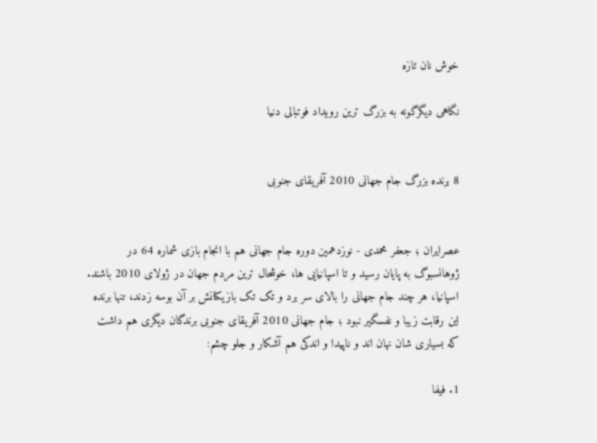خوش نان تازه

نگاهی دیگرگونه به بزرگ ترین رویداد فوتبالی دنیا


8 برنده بزرگ جام جهانی 2010 آفریقای جنوبی


عصرایران ؛ جعفر محمدی - نوزدهمین دوره جام جهانی هم با انجام بازی شماره 64 در ژوهانسبوگ به پایان رسید و تا اسپانیایی ها، خوشحال ترین مردم جهان در ژولای 2010 باشند. اسپانیا، هر چند جام جهانی را بالای سر برد و تک تک بازیکنانش بر آن بوسه زدند، تنها برنده این رقابت زیبا و نفسگیر نبود ؛ جام جهانی 2010 آفریقای جنوبی برندگان دیگری هم داشت که بسیاری شان نهان اند و ناپیدا و اندکی هم آشکار و جلو چشم:

1. فیفا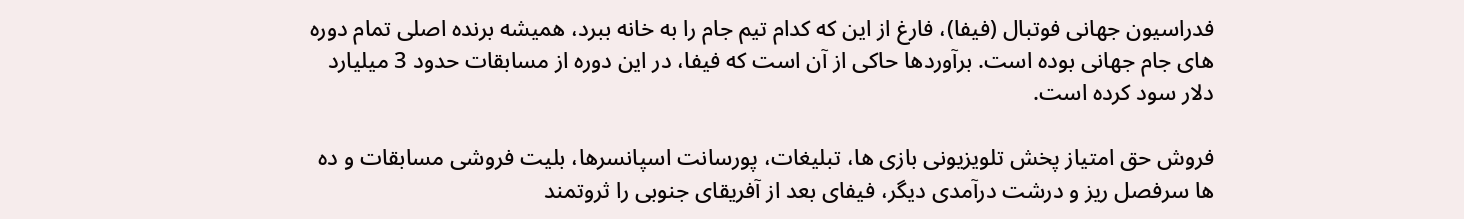فدراسیون جهانی فوتبال (فیفا)، فارغ از این که کدام تیم جام را به خانه ببرد، همیشه برنده اصلی تمام دوره های جام جهانی بوده است. برآوردها حاکی از آن است که فیفا، در این دوره از مسابقات حدود 3 میلیارد دلار سود کرده است.

فروش حق امتیاز پخش تلویزیونی بازی ها، تبلیغات، پورسانت اسپانسرها، بلیت فروشی مسابقات و ده ها سرفصل ریز و درشت درآمدی دیگر، فیفای بعد از آفریقای جنوبی را ثروتمند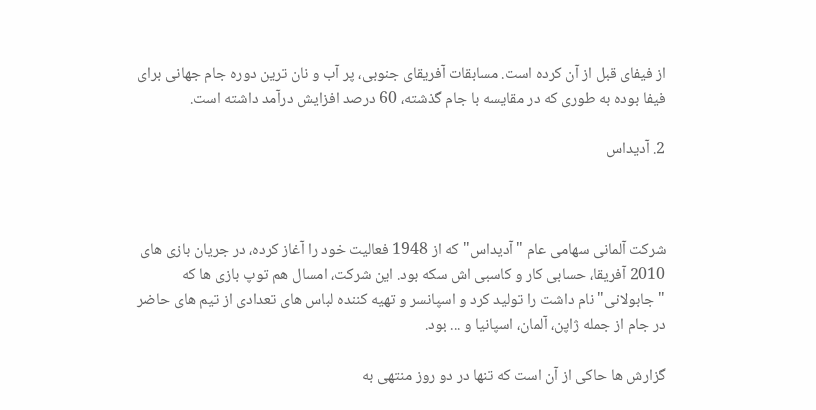از فیفای قبل از آن کرده است. مسابقات آفریقای جنوبی، پر آب و نان ترین دوره جام جهانی برای فیفا بوده به طوری که در مقایسه با جام گذشته، 60 درصد افزایش درآمد داشته است.

2. آدیداس



شرکت آلمانی سهامی عام "آدیداس" که از 1948 فعالیت خود را آغاز کرده، در جریان بازی های 2010 آفریقا، حسابی کار و کاسبی اش سکه بود. این شرکت، امسال هم توپ بازی ها که "جابولانی" نام داشت را تولید کرد و اسپانسر و تهیه کننده لباس های تعدادی از تیم های حاضر در جام از جمله ژاپن، آلمان، اسپانیا و ... بود.

گزارش ها حاکی از آن است که تنها در دو روز منتهی به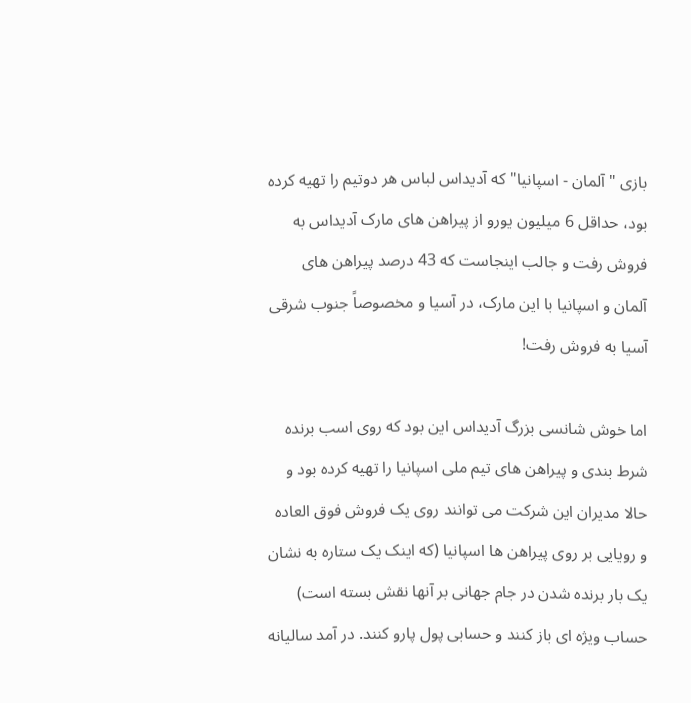بازی "آلمان - اسپانیا" که آدیداس لباس هر دوتیم را تهیه کرده بود، حداقل 6 میلیون یورو از پیراهن های مارک آدیداس به فروش رفت و جالب اینجاست که 43 درصد پیراهن های آلمان و اسپانیا با این مارک، در آسیا و مخصوصاً جنوب شرقی آسیا به فروش رفت!

اما خوش شانسی بزرگ آدیداس این بود که روی اسب برنده شرط بندی و پیراهن های تیم ملی اسپانیا را تهیه کرده بود و حالا مدیران این شرکت می توانند روی یک فروش فوق العاده و رویایی بر روی پیراهن ها اسپانیا (که اینک یک ستاره به نشان یک بار برنده شدن در جام جهانی بر آنها نقش بسته است) حساب ویژه ای باز کنند و حسابی پول پارو کنند. در آمد سالیانه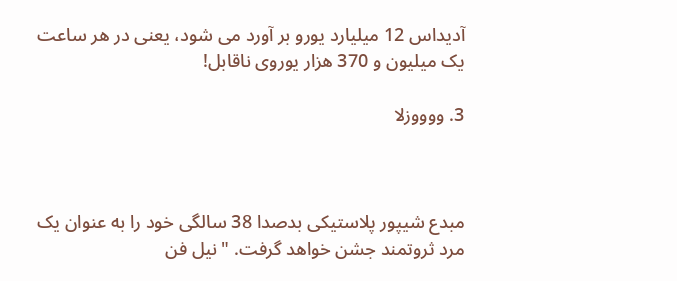آدیداس 12 میلیارد یورو بر آورد می شود، یعنی در هر ساعت یک میلیون و 370 هزار یوروی ناقابل!

3. ووووزلا



مبدع شیپور پلاستیکی بدصدا 38 سالگی خود را به عنوان یک مرد ثروتمند جشن خواهد گرفت. "نیل فن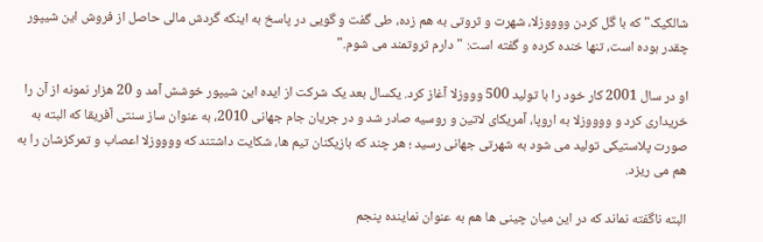شالکیک" که با گل کردن ووووزلا، شهرت و ثروتی به هم زده، طی گفت و گویی در پاسخ به اینکه گردش مالی حاصل از فروش این شیپور چقدر بوده است، تنها خنده کرده و گفته است: "دارم ثروتمند می شوم."

او در سال 2001 کار خود را با تولید 500 وووزلا آغاز کرد. یکسال بعد یک شرکت از ایده این شیپور خوشش آمد و 20 هزار نمونه از آن را خریداری کرد و ووووزلا به اروپا، آمریکای لاتین و روسیه صادر شد و در جریان جام جهانی 2010، به عنوان ساز سنتی آفریقا که البته به صورت پلاستیکی تولید می شود به شهرتی جهانی رسید ؛ هر چند که بازیکنان تیم ها، شکایت داشتند که ووووزلا اعصاب و تمرکزشان را به هم می ریزد.

البته ناگفته نماند که در این میان چینی ها هم به عنوان نماینده پنجم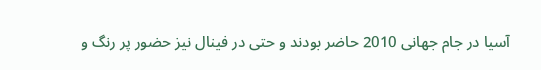آسیا در جام جهانی 2010 حاضر بودند و حتی در فینال نیز حضور پر رنگ و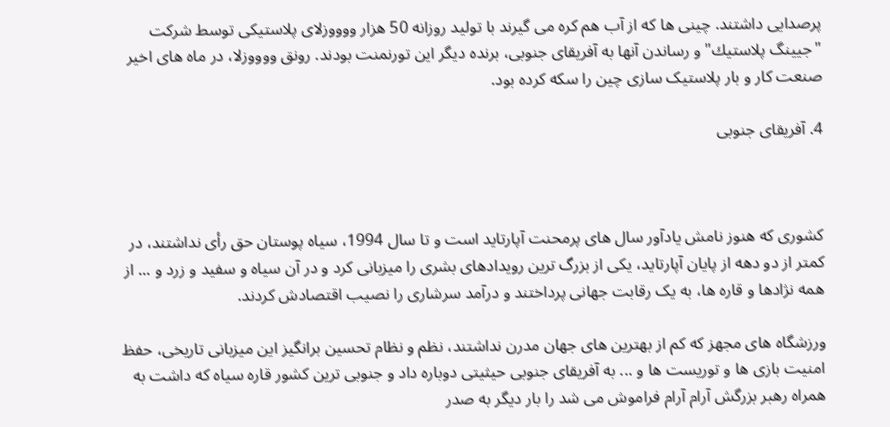پرصدایی داشتند. چینی ها که از آب هم کره می گیرند با تولید روزانه 50 هزار ووووزلای پلاستیکی توسط شرکت "جیینگ پلاستیك" و رساندن آنها به آفریقای جنوبی، برنده دیگر این تورنمنت بودند. رونق ووووزلا، در ماه های اخیر صنعت کار و بار پلاستیک سازی چین را سکه کرده بود.

4. آفریقای جنوبی



کشوری که هنوز نامش یادآور سال های پرمحنت آپارتاید است و تا سال 1994، سیاه پوستان حق رأی نداشتند، در کمتر از دو دهه از پایان آپارتاید، یکی از بزرگ ترین رویدادهای بشری را میزبانی کرد و در آن سیاه و سفید و زرد و ... از همه نژادها و قاره ها، به یک رقابت جهانی پرداختند و درآمد سرشاری را نصیب اقتصادش کردند.

ورزشگاه های مجهز که کم از بهترین های جهان مدرن نداشتند، نظم و نظام تحسین برانگیز این میزبانی تاریخی، حفظ امنیت بازی ها و توریست ها و ... به آفریقای جنوبی حیثیتی دوباره داد و جنوبی ترین کشور قاره سیاه که داشت به همراه رهبر بزرگش آرام آرام فراموش می شد را بار دیگر به صدر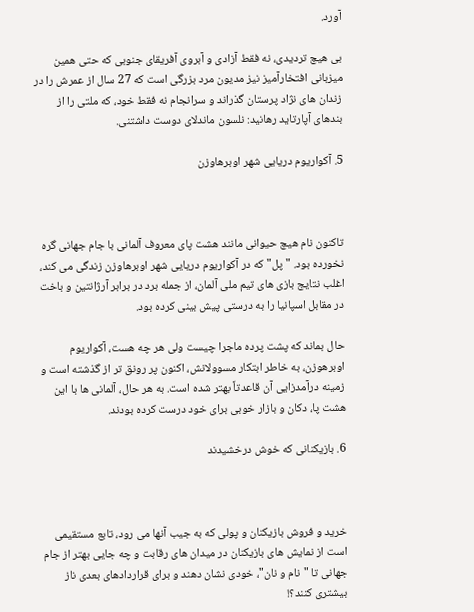آورد.

بی هیچ تردیدی، نه فقط آزادی و آبروی آفریقای جنوبی که حتی همین میزبانی افتخارآمیز نیز مدیون مرد بزرگی است که 27 سال از عمرش را در زندان های نژاد پرستان گذراند و سرانجام نه فقط خود، که ملتی را از بندهای آپارتاید رهانید: نلسون ماندلای دوست داشتنی.

5. آکواریوم دریایی شهر اوبرهاوزن



تاکنون نام هیچ حیوانی مانند هشت پای معروف آلمانی با جام جهانی گره نخورده بود. "پل" که در آکواریوم دریایی شهر اوبرهاوزن زندگی می کند، اغلب نتایج بازی های تیم ملی آلمان، از جمله برد در برابر آرژانتین و باخت در مقابل اسپانیا را به درستی پیش بینی کرده بود.

حال بماند که پشت پرده ماجرا چیست ولی هر چه هست، آکواریوم اوبرهوزن، به خاطر ابتکار مسوولانش، اکنون پر رونق تر از گذشته است و زمینه درآمدزایی آن قاعدتاً بهتر شده است. به هر حال، آلمانی ها با این هشت پا، دکان و بازار خوبی برای خود درست کرده بودند.

6. بازیکنانی که خوش درخشیدند



خرید و فروش بازیکنان و پولی که به جیب آنها می رود، تابع مستقیمی است از نمایش های بازیکنان در میدان های رقابت و چه جایی بهتر از جام جهانی تا "نام و نان"، خودی نشان دهند و برای قراردادهای بعدی ناز بیشتری کنند؟!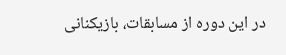در این دوره از مسابقات، بازیکنانی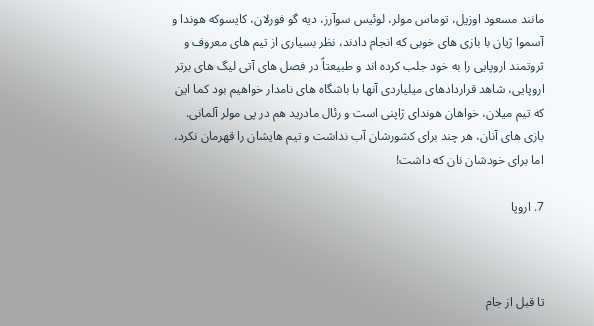مانند مسعود اوزیل، توماس مولر، لوئیس سوآرز، دیه گو فورلان، کایسوکه هوندا و آسموا ژیان با بازی های خوبی که انجام دادند، نظر بسیاری از تیم های معروف و ثروتمند اروپایی را به خود جلب کرده اند و طبیعتاً در فصل های آتی لیگ های برتر اروپایی، شاهد قراردادهای میلیاردی آنها با باشگاه های نامدار خواهیم بود کما این که تیم میلان، خواهان هوندای ژاپنی است و رئال مادرید هم در پی مولر آلمانی. بازی های آنان، هر چند برای کشورشان آب نداشت و تیم هایشان را قهرمان نکرد، اما برای خودشان نان که داشت!

7. اروپا



تا قبل از جام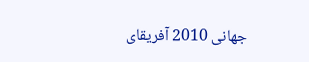جهانی 2010 آفریقای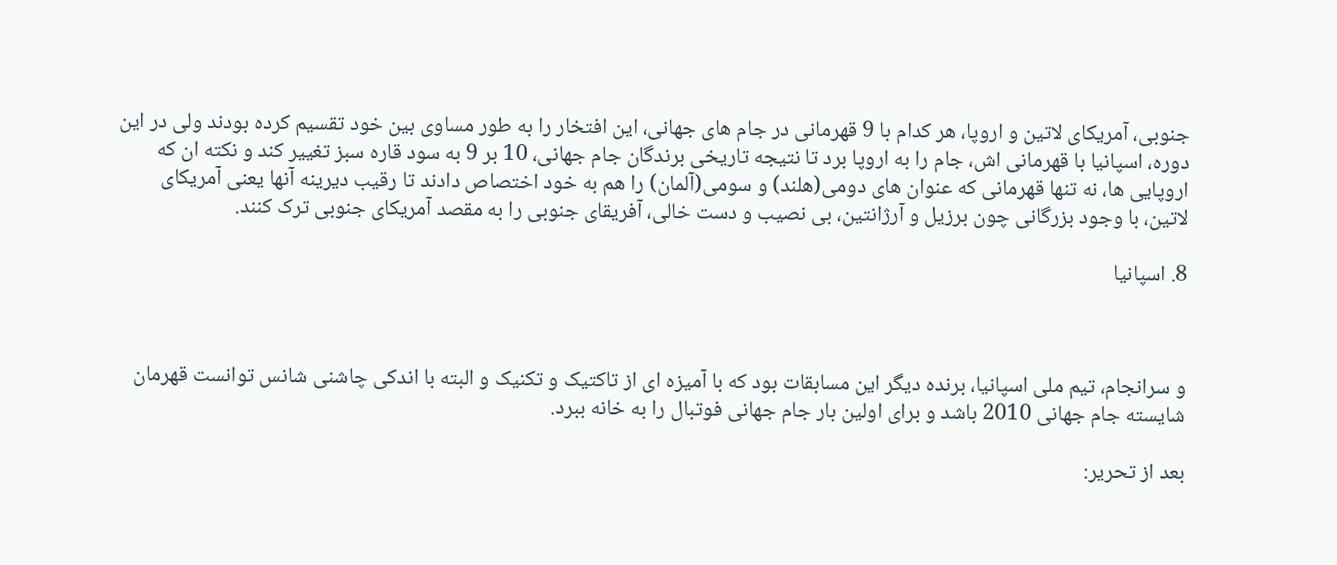جنوبی، آمریکای لاتین و اروپا، هر کدام با 9 قهرمانی در جام های جهانی، این افتخار را به طور مساوی بین خود تقسیم کرده بودند ولی در این دوره، اسپانیا با قهرمانی اش، جام را به اروپا برد تا نتیجه تاریخی برندگان جام جهانی، 10 بر 9 به سود قاره سبز تغییر کند و نکته ان که اروپایی ها، نه تنها قهرمانی که عنوان های دومی(هلند) و سومی(آلمان) را هم به خود اختصاص دادند تا رقیب دیرینه آنها یعنی آمریکای لاتین، با وجود بزرگانی چون برزیل و آرژانتین، بی نصیب و دست خالی، آفریقای جنوبی را به مقصد آمریکای جنوبی ترک کنند.

8. اسپانیا



و سرانجام، تیم ملی اسپانیا، برنده دیگر این مسابقات بود که با آمیزه ای از تاکتیک و تکنیک و البته با اندکی چاشنی شانس توانست قهرمان شایسته جام جهانی 2010 باشد و برای اولین بار جام جهانی فوتبال را به خانه ببرد.

بعد از تحریر: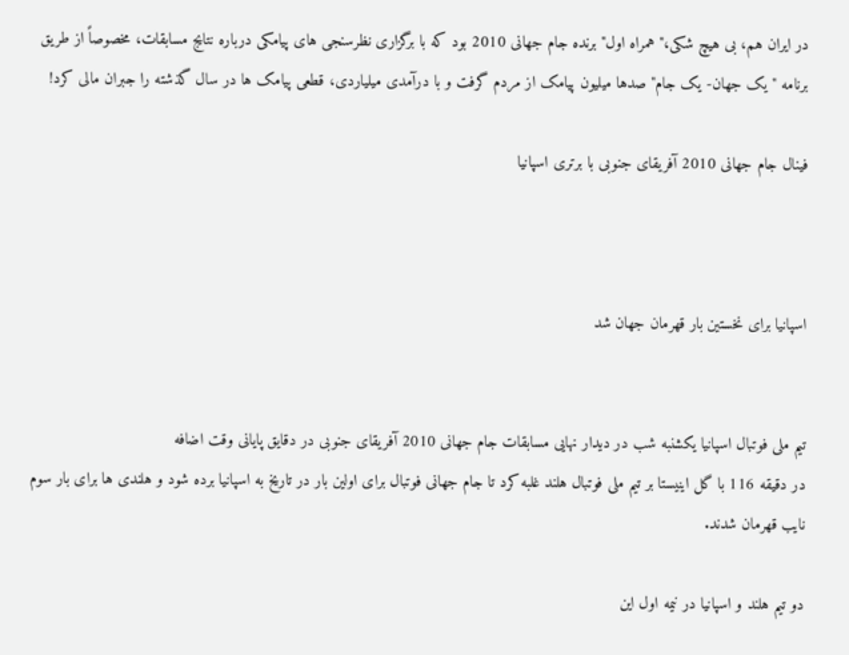در ایران هم، بی هیچ شکی،"همراه اول" برنده جام جهانی 2010 بود که با برگزاری نظرسنجی های پیامکی درباره نتایج مسابقات، مخصوصاً از طریق برنامه "یک جهان- یک جام" صدها میلیون پیامک از مردم گرفت و با درآمدی میلیاردی، قطعی پیامک ها در سال گذشته را جبران مالی کرد!

فینال جام جهانی 2010 آفریقای جنوبی با برتری اسپانیا



اسپانیا برای نخستین بار قهرمان جهان شد


تیم ملی فوتبال اسپانیا یکشنبه شب در دیدار نهایی مسابقات جام جهانی 2010 آفریقای جنوبی در دقایق پایانی وقت اضافه
در دقیقه 116 با گل اینیستا بر تیم ملی فوتبال هلند غلبه کرد تا جام جهانی فوتبال برای اولین بار در تاریخ به اسپانیا برده شود و هلندی ها برای بار سوم نایب قهرمان شدند.

دو تیم هلند و اسپانیا در نیمه اول این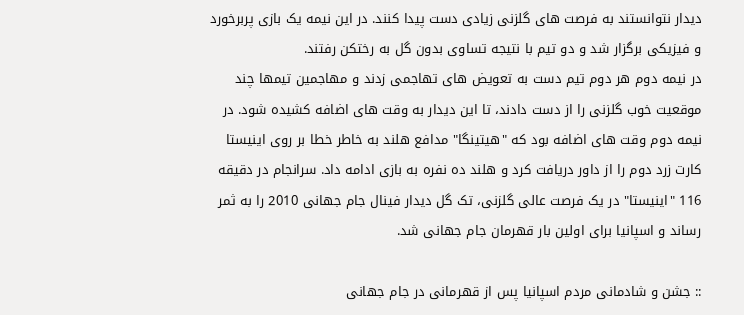دیدار نتوانستند به فرصت های گلزنی زیادی دست پیدا کنند. در این نیمه یک بازی پربرخورد و فیزیکی برگزار شد و دو تیم با نتیجه تساوی بدون گل به رختکن رفتند.
در نیمه دوم هر دوم تیم دست به تعویض های تهاجمی زدند و مهاجمین تیمها چند موقعیت خوب گلزنی را از دست دادند، تا این دیدار به وقت های اضافه کشیده شود. در نیمه دوم وقت های اضافه بود که "هیتینگا" مدافع هلند به خاطر خطا بر روی اینیستا کارت زرد دوم را از داور دریافت کرد و هلند ده نفره به بازی ادامه داد. سرانجام در دقیقه 116 "اینیستا" در یک فرصت عالی گلزنی، تک گل دیدار فینال جام جهانی 2010 را به ثمر رساند و اسپانیا برای اولین بار قهرمان جام جهانی شد.

:: جشن و شادمانی مردم اسپانیا پس از قهرمانی در جام جهانی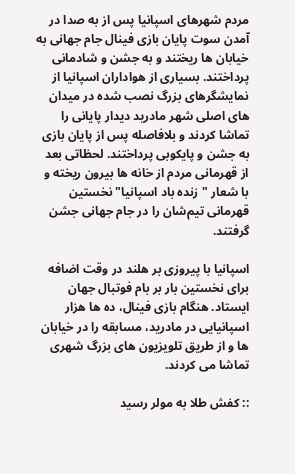مردم شهرهای اسپانیا پس از به صدا در آمدن سوت پایان بازی‌ فینال جام جهانی به خیابان ها ریختند و به جشن و شادمانی پرداختند. بسیاری از هواداران اسپانیا از نمایشگرهای بزرگ نصب شده در میدان های اصلی شهر مادرید دیدار پایانی را تماشا کردند و بلافاصله پس از پایان بازی به جشن و پایکوبی پرداختند. لحظاتی بعد از قهرمانی مردم از خانه ها بیرون ریخته و با شعار "زنده باد اسپانیا" نخستین قهرمانی تیم‌شان را در جام جهانی جشن گرفتند.

اسپانیا با پیروزی بر هلند در وقت اضافه برای نخستین بار بر بام فوتبال جهان ایستاد. هنگام بازی فینال، ده ها هزار اسپانیایی در مادرید، مسابقه را در خیابان ها و از طریق تلویزیون های بزرگ شهری تماشا می کردند.

:: كفش طلا به مولر رسید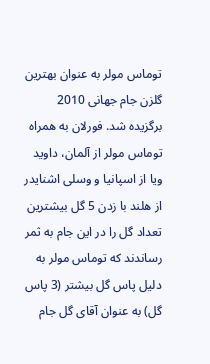توماس مولر به عنوان بهترین گلزن جام جهانی 2010 برگزیده شد. فورلان به همراه توماس مولر از آلمان، داوید ویا از اسپانیا و وسلی اشنایدر از هلند با زدن 5 گل بیشترین تعداد گل را در این جام به ثمر رساندند كه توماس مولر به دلیل پاس گل بیشتر (3 پاس گل) به عنوان آقای گل جام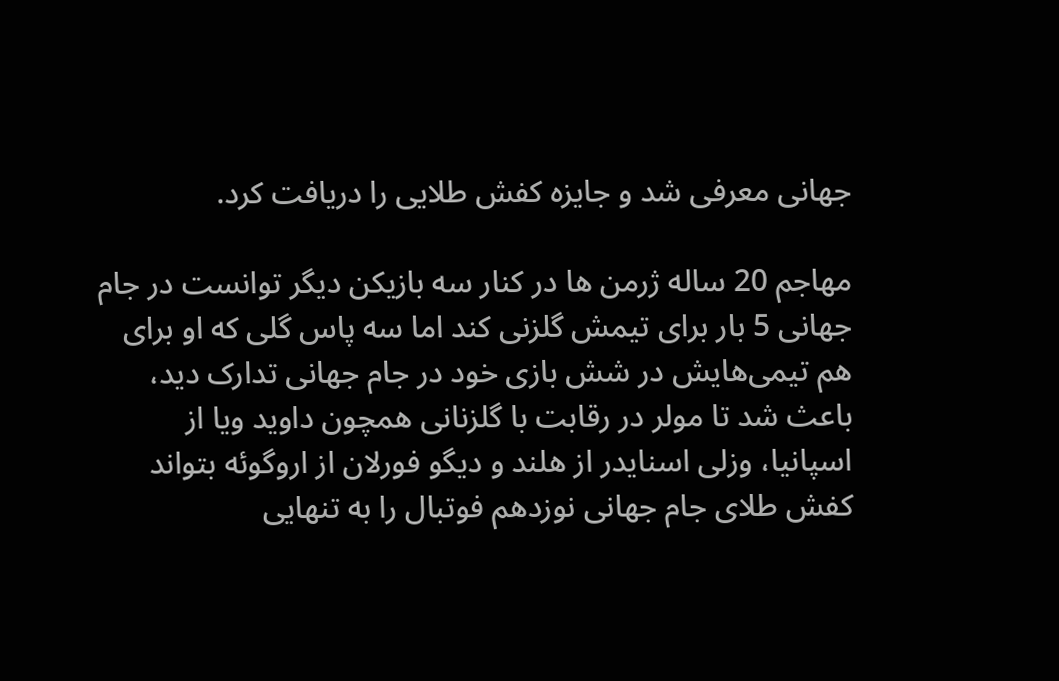جهانی معرفی شد و جایزه كفش طلایی را دریافت كرد.

مهاجم 20 ساله ژرمن ها در کنار سه بازیکن دیگر توانست در جام جهانی 5 بار برای تیمش گلزنی کند اما سه پاس گلی که او برای هم تیمی‌هایش در شش بازی خود در جام جهانی تدارک دید، باعث شد تا مولر در رقابت با گلزنانی همچون داوید ویا از اسپانیا، وزلی اسنایدر از هلند و دیگو فورلان از اروگوئه بتواند کفش طلای جام جهانی نوزدهم فوتبال را به تنهایی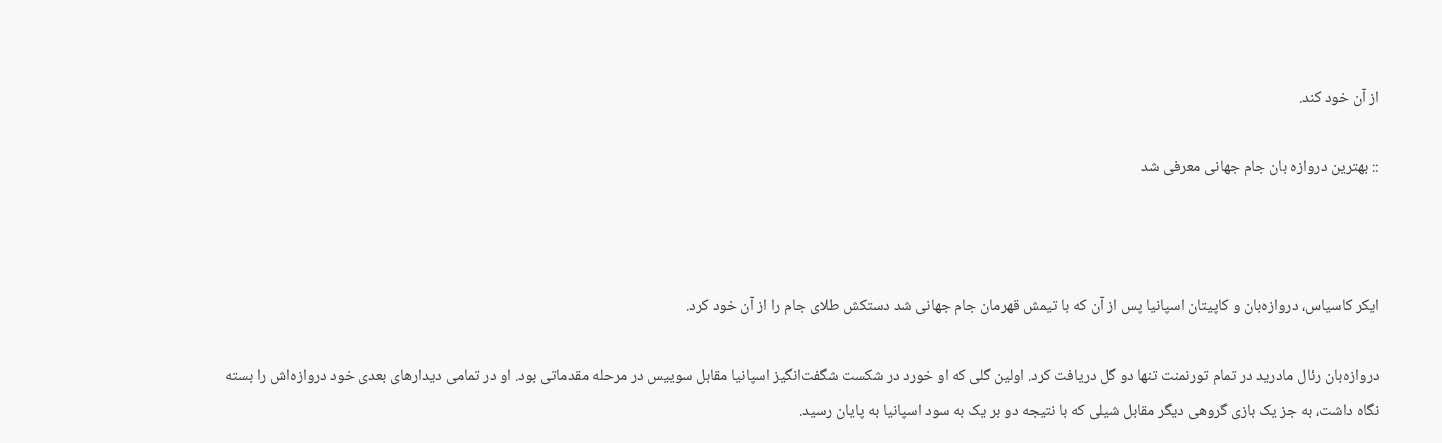از آن خود کند.

:: بهترین دروازه بان جام جهانی معرفی شد



ایکر کاسیاس، دروازه‌بان و کاپیتان اسپانیا پس از آن که با تیمش قهرمان جام جهانی شد دستکش طلای جام را از آن خود کرد.

دروازه‌بان رئال مادرید در تمام تورنمنت تنها دو گل دریافت کرد. اولین گلی که او خورد در شکست شگفت‌انگیز اسپانیا مقابل سوییس در مرحله مقدماتی بود. او در تمامی دیدارهای بعدی خود دروازه‌اش را بسته نگاه داشت، به جز یک بازی گروهی دیگر مقابل شیلی که با نتیجه دو بر یک به سود اسپانیا به پایان رسید.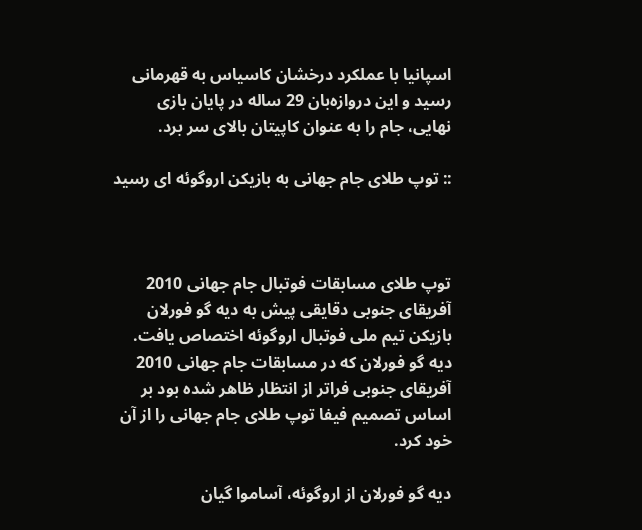اسپانیا با عملکرد درخشان کاسیاس به قهرمانی رسید و این دروازه‌بان 29 ساله در پایان بازی نهایی، جام را به عنوان کاپیتان بالای سر برد.

:: توپ طلای جام جهانی به بازیکن اروگوئه ای رسید



توپ طلای مسابقات فوتبال جام جهانی 2010 آفریقای جنوبی دقایقی پیش به دیه گو فورلان بازیکن تیم ملی فوتبال اروگوئه اختصاص یافت. دیه گو فورلان که در مسابقات جام جهانی 2010 آفریقای جنوبی فراتر از انتظار ظاهر شده بود بر اساس تصمیم فیفا توپ طلای جام جهانی را از آن خود کرد.

دیه گو فورلان از اروگوئه، آساموا گیان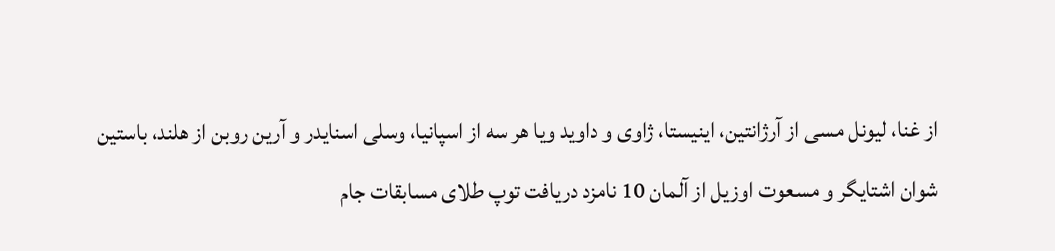از غنا، لیونل مسی از آرژانتین، اینیستا، ژاوی و داوید ویا هر سه از اسپانیا، وسلی اسنایدر و آرین روبن از هلند، باستین شوان اشتایگر و مسعوت اوزیل از آلمان 10 نامزد دریافت توپ طلای مسابقات جام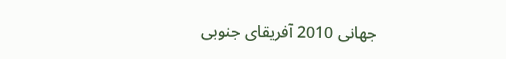جهانی 2010 آفریقای جنوبی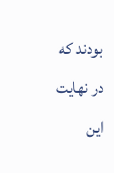بودند که در نهایت این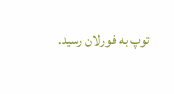توپ به فورلان رسید.